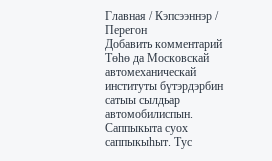Главная / Кэпсээннэр / Перегон
Добавить комментарий
Төһө да Московскай автомеханическай институты бүтэрдэрбин сатыы сылдьар автомобилиспын. Саппыкыта суох саппыкыһыт. Тус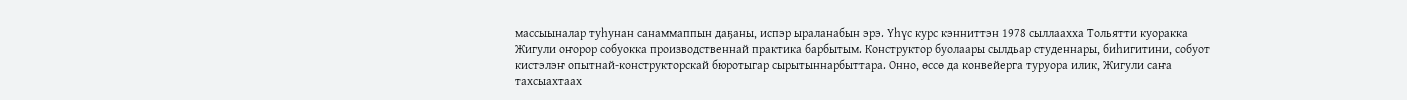массыыналар туһунан санаммаппын даҕаны, испэр ыраланабын эрэ. Үһүс курс кэнниттэн 1978 сыллаахха Тольятти куоракка Жигули оҥорор собуокка производственнай практика барбытым. Конструктор буолаары сылдьар студеннары, биһигитини, собуот кистэлэҥ опытнай-конструкторскай бюротыгар сырытыннарбыттара. Онно, өссө да конвейерга туруора илик, Жигули саҥа тахсыахтаах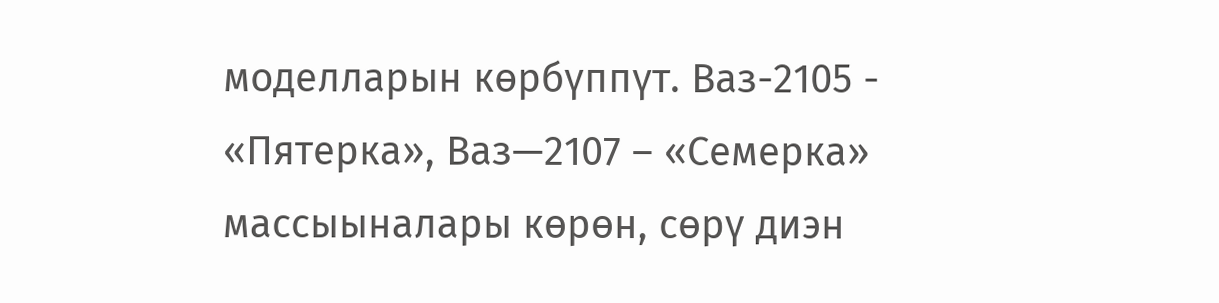моделларын көрбүппүт. Ваз-2105 - «Пятерка», Ваз—2107 – «Семерка» массыыналары көрөн, сөрү диэн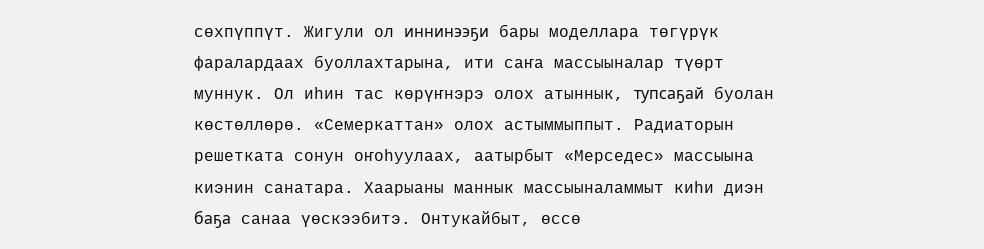сөхпүппүт. Жигули ол иннинээҕи бары моделлара төгүрүк фаралардаах буоллахтарына, ити саҥа массыыналар түөрт муннук. Ол иһин тас көрүҥнэрэ олох атыннык, тупсаҕай буолан көстөллөрө. «Семеркаттан» олох астыммыппыт. Радиаторын решетката сонун оҥоһуулаах, аатырбыт «Мерседес» массыына киэнин санатара. Хаарыаны маннык массыыналаммыт киһи диэн баҕа санаа үөскээбитэ. Онтукайбыт, өссө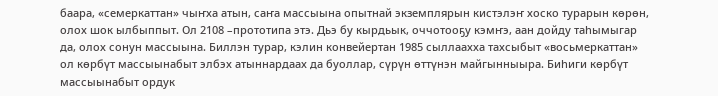баара, «семеркаттан» чыҥха атын, саҥа массыына опытнай экземплярын кистэлэҥ хоско турарын көрөн, олох шок ылбыппыт. Ол 2108 –прототипа этэ. Дьэ бу кырдьык, оччотооҕу кэмҥэ, аан дойду таһымыгар да, олох сонун массыына. Биллэн турар, кэлин конвейертан 1985 сыллаахха тахсыбыт «восьмеркаттан» ол көрбүт массыынабыт элбэх атыннардаах да буоллар, сүрүн өттүнэн майгынныыра. Биһиги көрбүт массыынабыт ордук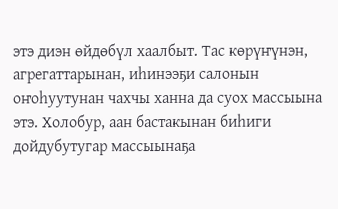этэ диэн өйдөбүл хаалбыт. Тас көрүҥүнэн, агрегаттарынан, иһинээҕи салонын оҥоһуутунан чахчы ханна да суох массыына этэ. Холобур, аан бастакынан биһиги дойдубутугар массыынаҕа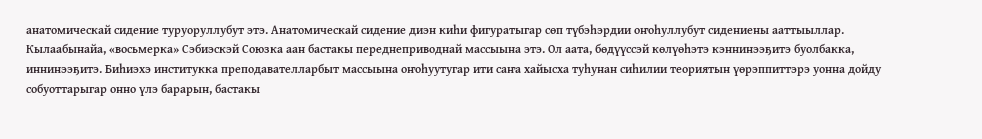анатомическай сидение туруоруллубут этэ. Анатомическай сидение диэн киһи фигуратыгар сөп түбэһэрдии оҥоһуллубут сидениены ааттыыллар. Кылаабынайа, «восьмерка» Сэбиэскэй Союзка аан бастакы переднеприводнай массыына этэ. Ол аата, бөдүүссэй көлүөһэтэ кэннинээҕитэ буолбакка, иннинээҕитэ. Биһиэхэ институкка преподавателларбыт массыына оҥоһуутугар ити саҥа хайысха туһунан сиһилии теориятын үөрэппиттэрэ уонна дойду собуоттарыгар онно үлэ барарын, бастакы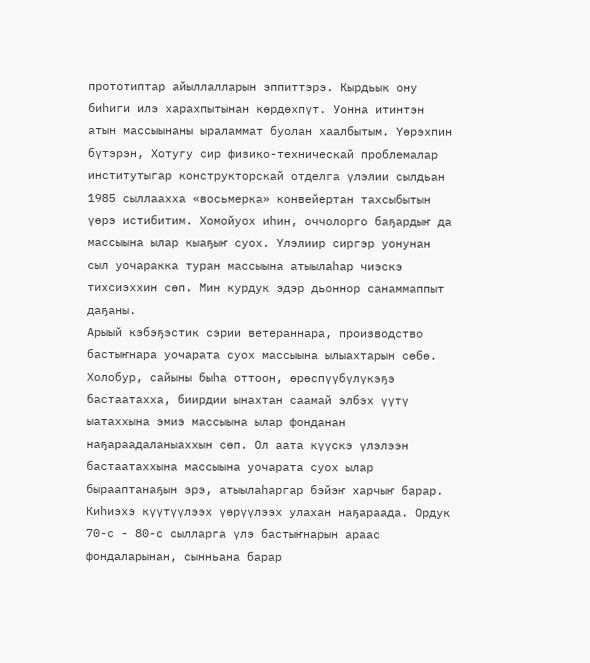прототиптар айыллалларын эппиттэрэ. Кырдьык ону биһиги илэ харахпытынан көрдөхпүт. Уонна итинтэн атын массыынаны ыраламмат буолан хаалбытым. Үөрэхпин бүтэрэн, Хотугу сир физико-техническай проблемалар институтыгар конструкторскай отделга үлэлии сылдьан 1985 сыллаахха «восьмерка» конвейертан тахсыбытын үөрэ истибитим. Хомойуох иһин, оччолорго баҕардыҥ да массыына ылар кыаҕыҥ суох. Үлэлиир сиргэр уонунан сыл уочаракка туран массыына атыылаһар чиэскэ тихсиэххин сөп. Мин курдук эдэр дьоннор санаммаппыт даҕаны.
Арыый кэбэҕэстик сэрии ветераннара, производство бастыҥнара уочарата суох массыына ылыахтарын сөбө. Холобур, сайыны быһа оттоон, өрөспүүбүлүкэҕэ бастаатахха, биирдии ынахтан саамай элбэх үүтү ыатаххына эмиэ массыына ылар фонданан наҕараадаланыаххын сөп. Ол аата күүскэ үлэлээн бастаатаххына массыына уочарата суох ылар бырааптанаҕын эрэ, атыылаһаргар бэйэҥ харчыҥ барар. Киһиэхэ күүтүүлээх үөрүүлээх улахан наҕараада. Ордук 70-с - 80-с сылларга үлэ бастыҥнарын араас фондаларынан, сынньана барар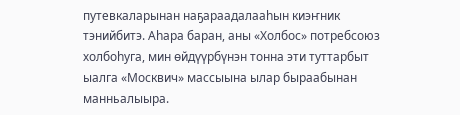путевкаларынан наҕараадалааһын киэҥник тэнийбитэ. Аһара баран, аны «Холбос» потребсоюз холбоһуга, мин өйдүүрбүнэн тонна эти туттарбыт ыалга «Москвич» массыына ылар быраабынан манньалыыра.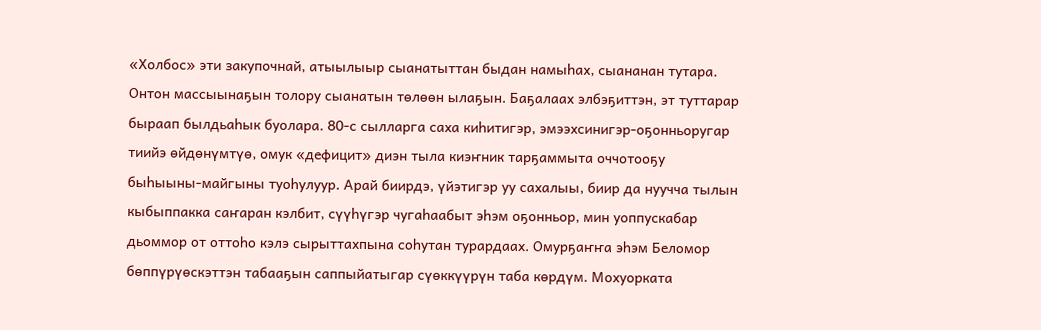«Холбос» эти закупочнай, атыылыыр сыанатыттан быдан намыһах, сыананан тутара. Онтон массыынаҕын толору сыанатын төлөөн ылаҕын. Баҕалаах элбэҕиттэн, эт туттарар быраап былдьаһык буолара. 80-с сылларга саха киһитигэр, эмээхсинигэр-оҕонньоругар тиийэ өйдөнүмтүө, омук «дефицит» диэн тыла киэҥник тарҕаммыта оччотооҕу быһыыны-майгыны туоһулуур. Арай биирдэ, үйэтигэр уу сахалыы, биир да нуучча тылын кыбыппакка саҥаран кэлбит, сүүһүгэр чугаһаабыт эһэм оҕонньор, мин уоппускабар дьоммор от оттоһо кэлэ сырыттахпына соһутан турардаах. Омурҕаҥҥа эһэм Беломор бөппүрүөскэттэн табааҕын саппыйатыгар сүөккүүрүн таба көрдүм. Мохуорката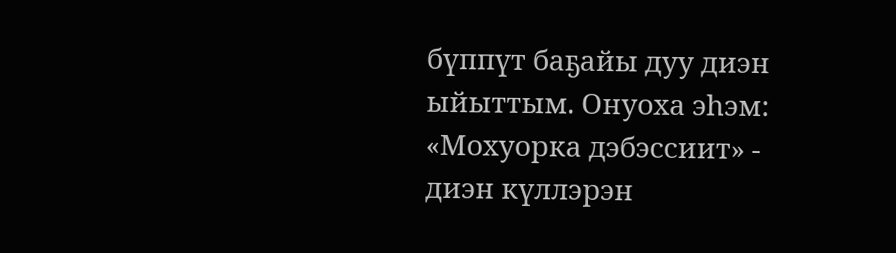бүппүт баҕайы дуу диэн ыйыттым. Онуоха эһэм: «Мохуорка дэбэссиит» - диэн күллэрэн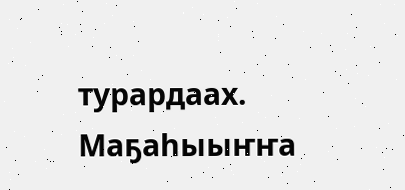турардаах. Маҕаһыыҥҥа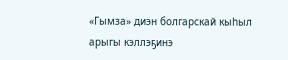«Гымза» диэн болгарскай кыһыл арыгы кэллэҕинэ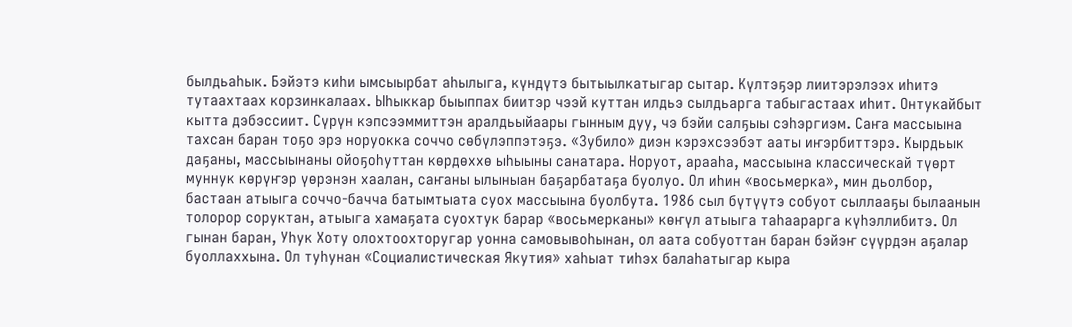былдьаһык. Бэйэтэ киһи ымсыырбат аһылыга, күндүтэ бытыылкатыгар сытар. Күлтэҕэр лиитэрэлээх иһитэ тутаахтаах корзинкалаах. Ыһыккар быыппах биитэр чээй куттан илдьэ сылдьарга табыгастаах иһит. Онтукайбыт кытта дэбэссиит. Сүрүн кэпсээммиттэн аралдьыйаары гынным дуу, чэ бэйи салҕыы сэһэргиэм. Саҥа массыына тахсан баран тоҕо эрэ норуокка соччо сөбүлэппэтэҕэ. «Зубило» диэн кэрэхсээбэт ааты иҥэрбиттэрэ. Кырдьык даҕаны, массыынаны ойоҕоһуттан көрдөххө ыһыыны санатара. Норуот, арааһа, массыына классическай түөрт муннук көрүҥэр үөрэнэн хаалан, саҥаны ылыныан баҕарбатаҕа буолуо. Ол иһин «восьмерка», мин дьолбор, бастаан атыыга соччо-бачча батымтыата суох массыына буолбута. 1986 сыл бүтүүтэ собуот сыллааҕы былаанын толорор соруктан, атыыга хамаҕата суохтук барар «восьмерканы» көҥүл атыыга таһаарарга күһэллибитэ. Ол гынан баран, Уһук Хоту олохтоохторугар уонна самовывоһынан, ол аата собуоттан баран бэйэҥ сүүрдэн аҕалар буоллаххына. Ол туһунан «Социалистическая Якутия» хаһыат тиһэх балаһатыгар кыра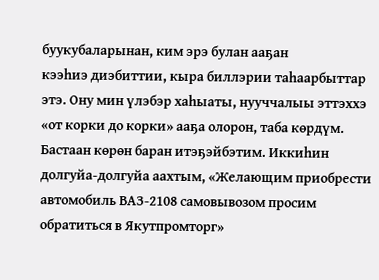буукубаларынан, ким эрэ булан ааҕан
кээһиэ диэбиттии, кыра биллэрии таһаарбыттар этэ. Ону мин үлэбэр хаһыаты, нууччалыы эттэххэ «от корки до корки» ааҕа олорон, таба көрдүм. Бастаан көрөн баран итэҕэйбэтим. Иккиһин долгуйа-долгуйа аахтым, «Желающим приобрести автомобиль ВАЗ-2108 самовывозом просим обратиться в Якутпромторг»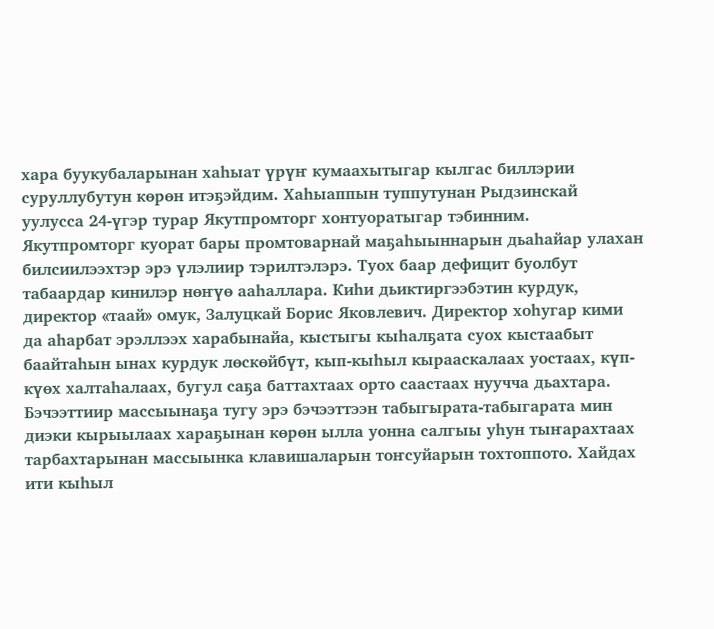хара буукубаларынан хаһыат үрүҥ кумаахытыгар кылгас биллэрии суруллубутун көрөн итэҕэйдим. Хаһыаппын туппутунан Рыдзинскай уулусса 24-үгэр турар Якутпромторг хонтуоратыгар тэбинним. Якутпромторг куорат бары промтоварнай маҕаһыыннарын дьаһайар улахан билсиилээхтэр эрэ үлэлиир тэрилтэлэрэ. Туох баар дефицит буолбут табаардар кинилэр нөҥүө ааһаллара. Киһи дьиктиргээбэтин курдук, директор «таай» омук, Залуцкай Борис Яковлевич. Директор хоһугар кими да аһарбат эрэллээх харабынайа, кыстыгы кыһалҕата суох кыстаабыт баайтаһын ынах курдук лөскөйбүт, кып-кыһыл кырааскалаах уостаах, күп-күөх халтаһалаах, бугул саҕа баттахтаах орто саастаах нуучча дьахтара. Бэчээттиир массыынаҕа тугу эрэ бэчээттээн табыгырата-табыгарата мин диэки кырыылаах хараҕынан көрөн ылла уонна салгыы уһун тыҥарахтаах тарбахтарынан массыынка клавишаларын тоҥсуйарын тохтоппото. Хайдах ити кыһыл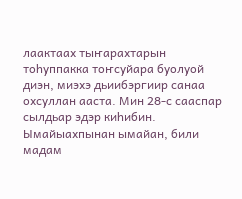лаактаах тыҥарахтарын тоһуппакка тоҥсуйара буолуой диэн, миэхэ дьиибэргиир санаа охсуллан ааста. Мин 28-с сааспар сылдьар эдэр киһибин. Ымайыахпынан ымайан, били мадам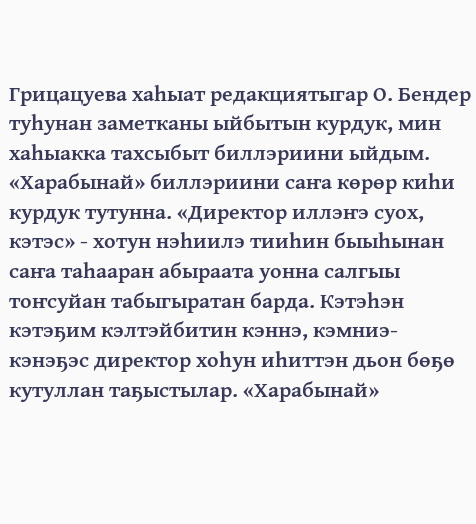Грицацуева хаһыат редакциятыгар О. Бендер туһунан заметканы ыйбытын курдук, мин хаһыакка тахсыбыт биллэриини ыйдым. «Харабынай» биллэриини саҥа көрөр киһи курдук тутунна. «Директор иллэҥэ суох, кэтэс» - хотун нэһиилэ тииһин быыһынан саҥа таһааран абыраата уонна салгыы тоҥсуйан табыгыратан барда. Кэтэһэн кэтэҕим кэлтэйбитин кэннэ, кэмниэ-кэнэҕэс директор хоһун иһиттэн дьон бөҕө кутуллан таҕыстылар. «Харабынай»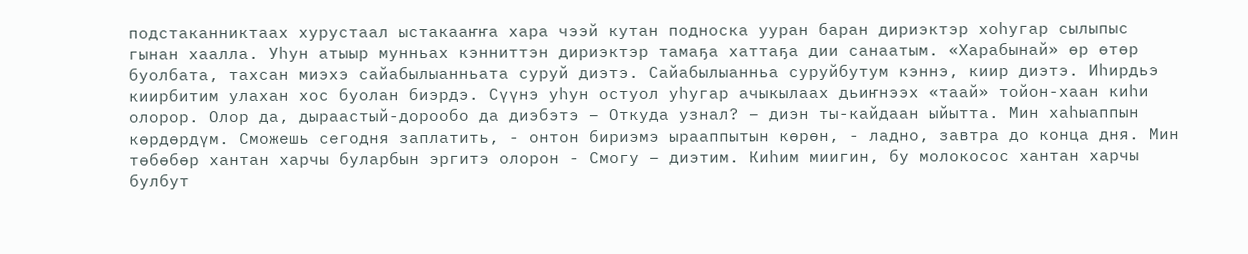подстаканниктаах хурустаал ыстакааҥҥа хара чээй кутан подноска ууран баран дириэктэр хоһугар сылыпыс гынан хаалла. Уһун атыыр мунньах кэнниттэн дириэктэр тамаҕа хаттаҕа дии санаатым. «Харабынай» өр өтөр буолбата, тахсан миэхэ сайабылыанньата суруй диэтэ. Сайабылыанньа суруйбутум кэннэ, киир диэтэ. Иһирдьэ киирбитим улахан хос буолан биэрдэ. Сүүнэ уһун остуол уһугар ачыкылаах дьиҥнээх «таай» тойон-хаан киһи олорор. Олор да, дыраастый-дорообо да диэбэтэ – Откуда узнал? – диэн ты-кайдаан ыйытта. Мин хаһыаппын көрдөрдүм. Сможешь сегодня заплатить, - онтон бириэмэ ырааппытын көрөн, - ладно, завтра до конца дня. Мин төбөбөр хантан харчы буларбын эргитэ олорон - Смогу – диэтим. Киһим миигин, бу молокосос хантан харчы булбут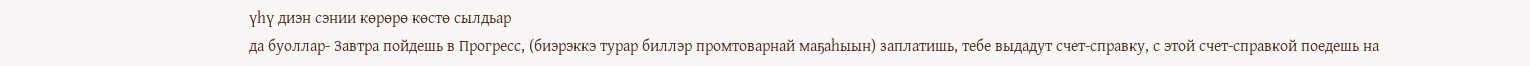үһү диэн сэнии көрөрө көстө сылдьар
да буоллар- Завтра пойдешь в Прогресс, (биэрэккэ турар биллэр промтоварнай маҕаһыын) заплатишь, тебе выдадут счет-справку, с этой счет-справкой поедешь на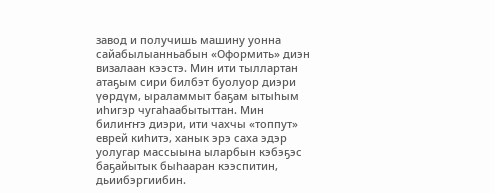завод и получишь машину уонна сайабылыанньабын «Оформить» диэн визалаан кээстэ. Мин ити тыллартан атаҕым сири билбэт буолуор диэри үөрдүм, ыраламмыт баҕам ытыһым иһигэр чугаһаабытыттан. Мин билиҥҥэ диэри, ити чахчы «топпут» еврей киһитэ, ханык эрэ саха эдэр уолугар массыына ыларбын кэбэҕэс баҕайытык быһааран кээспитин, дьиибэргиибин.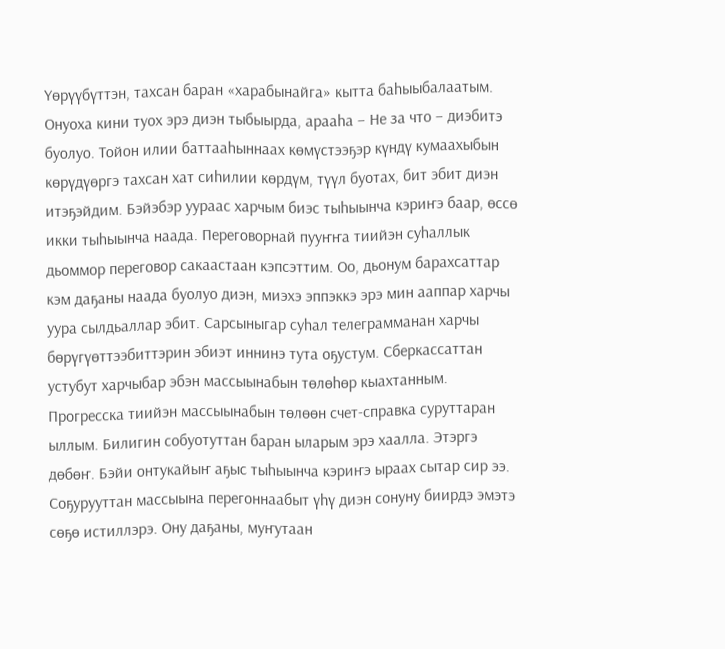Үөрүүбүттэн, тахсан баран «харабынайга» кытта баһыыбалаатым. Онуоха кини туох эрэ диэн тыбыырда, арааһа – Не за что – диэбитэ буолуо. Тойон илии баттааһыннаах көмүстээҕэр күндү кумаахыбын көрүдүөргэ тахсан хат сиһилии көрдүм, түүл буотах, бит эбит диэн итэҕэйдим. Бэйэбэр уураас харчым биэс тыһыынча кэриҥэ баар, өссө икки тыһыынча наада. Переговорнай пууҥҥа тиийэн суһаллык дьоммор переговор сакаастаан кэпсэттим. Оо, дьонум барахсаттар кэм даҕаны наада буолуо диэн, миэхэ эппэккэ эрэ мин ааппар харчы уура сылдьаллар эбит. Сарсыныгар суһал телеграмманан харчы бөрүгүөттээбиттэрин эбиэт иннинэ тута оҕустум. Сберкассаттан устубут харчыбар эбэн массыынабын төлөһөр кыахтанным. Прогресска тиийэн массыынабын төлөөн счет-справка суруттаран ыллым. Билигин собуотуттан баран ыларым эрэ хаалла. Этэргэ дөбөҥ. Бэйи онтукайыҥ аҕыс тыһыынча кэриҥэ ыраах сытар сир ээ. Соҕурууттан массыына перегоннаабыт үһү диэн сонуну биирдэ эмэтэ сөҕө истиллэрэ. Ону даҕаны, муҥутаан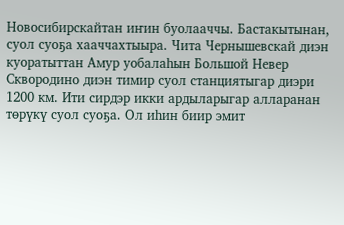Новосибирскайтан иҥин буолааччы. Бастакытынан, суол суоҕа хааччахтыыра. Чита Чернышевскай диэн куоратыттан Амур уобалаһын Большой Невер Сквородино диэн тимир суол станциятыгар диэри 1200 км. Ити сирдэр икки ардыларыгар алларанан төрүкү суол суоҕа. Ол иһин биир эмит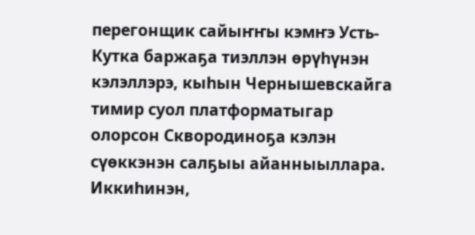перегонщик сайыҥҥы кэмҥэ Усть-Кутка баржаҕа тиэллэн өрүһүнэн кэлэллэрэ, кыһын Чернышевскайга тимир суол платформатыгар олорсон Сквородиноҕа кэлэн сүөккэнэн салҕыы айанныыллара. Иккиһинэн,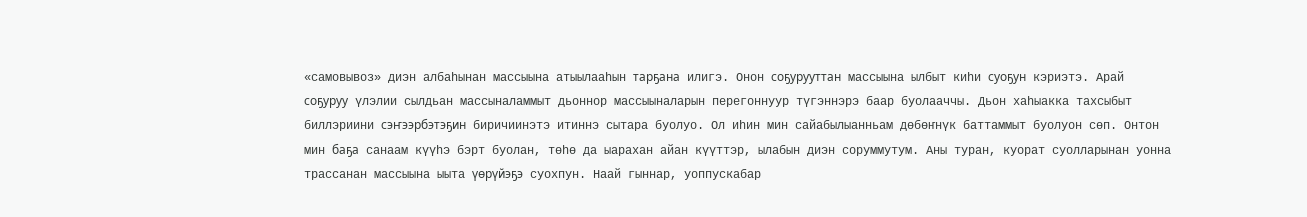«самовывоз» диэн албаһынан массыына атыылааһын тарҕана илигэ. Онон соҕурууттан массыына ылбыт киһи суоҕун кэриэтэ. Арай соҕуруу үлэлии сылдьан массыналаммыт дьоннор массыыналарын перегоннуур түгэннэрэ баар буолааччы. Дьон хаһыакка тахсыбыт биллэриини сэҥээрбэтэҕин биричиинэтэ итиннэ сытара буолуо. Ол иһин мин сайабылыанньам дөбөҥнүк баттаммыт буолуон сөп. Онтон мин баҕа санаам күүһэ бэрт буолан, төһө да ыарахан айан күүттэр, ылабын диэн соруммутум. Аны туран, куорат суолларынан уонна трассанан массыына ыыта үөрүйэҕэ суохпун. Наай гыннар, уоппускабар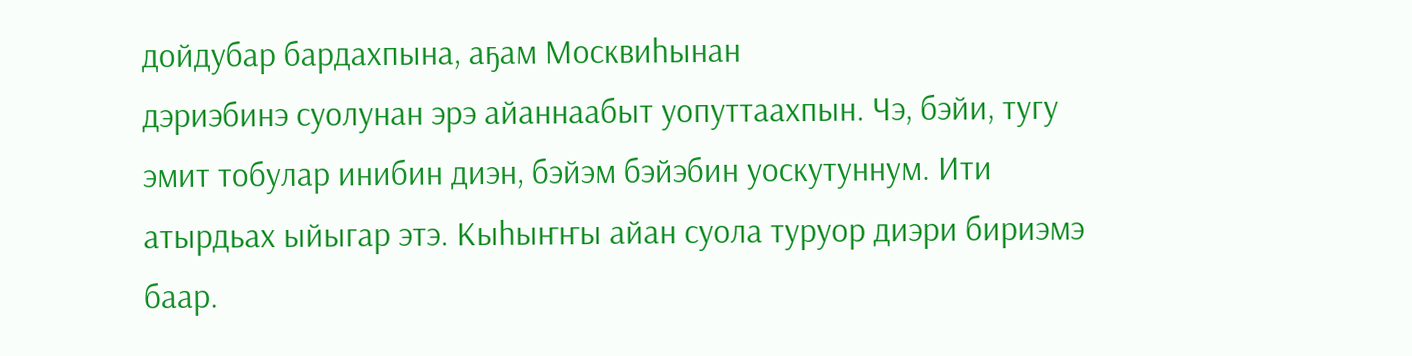дойдубар бардахпына, аҕам Москвиһынан
дэриэбинэ суолунан эрэ айаннаабыт уопуттаахпын. Чэ, бэйи, тугу эмит тобулар инибин диэн, бэйэм бэйэбин уоскутуннум. Ити атырдьах ыйыгар этэ. Кыһыҥҥы айан суола туруор диэри бириэмэ баар.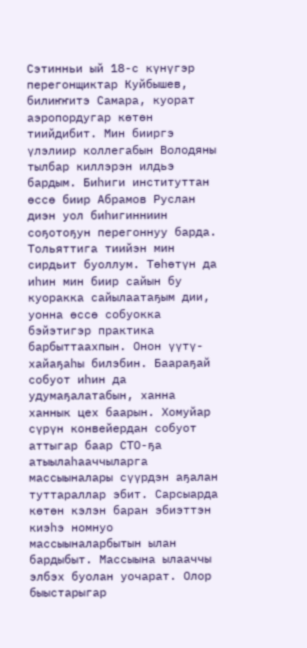Сэтинньи ый 18-с күнүгэр перегонщиктар Куйбышев, билиҥҥитэ Самара, куорат аэропордугар көтөн тиийдибит. Мин бииргэ үлэлиир коллегабын Володяны тылбар киллэрэн илдьэ бардым. Биһиги институттан өссө биир Абрамов Руслан диэн уол биһигинниин соҕотоҕун перегоннуу барда. Тольяттига тиийэн мин сирдьит буоллум. Төһөтүн да иһин мин биир сайын бу куоракка сайылаатаҕым дии, уонна өссө собуокка бэйэтигэр практика барбыттаахпын. Онон үүтү-хайаҕаһы билэбин. Баараҕай собуот иһин да удумаҕалатабын, ханна ханнык цех баарын. Хомуйар сүрүн конвейердан собуот аттыгар баар СТО-ҕа атыылаһааччыларга массыыналары сүүрдэн аҕалан туттараллар эбит. Сарсыарда көтөн кэлэн баран эбиэттэн киэһэ номнуо массыыналарбытын ылан бардыбыт. Массыына ылааччы элбэх буолан уочарат. Олор быыстарыгар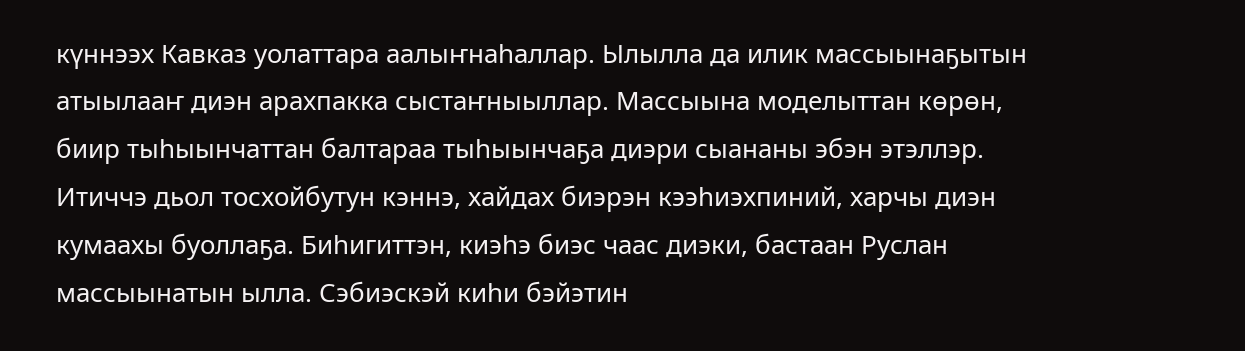күннээх Кавказ уолаттара аалыҥнаһаллар. Ылылла да илик массыынаҕытын атыылааҥ диэн арахпакка сыстаҥныыллар. Массыына моделыттан көрөн, биир тыһыынчаттан балтараа тыһыынчаҕа диэри сыананы эбэн этэллэр. Итиччэ дьол тосхойбутун кэннэ, хайдах биэрэн кээһиэхпиний, харчы диэн кумаахы буоллаҕа. Биһигиттэн, киэһэ биэс чаас диэки, бастаан Руслан массыынатын ылла. Сэбиэскэй киһи бэйэтин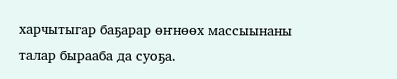харчытыгар баҕарар өҥнөөх массыынаны талар бырааба да суоҕа.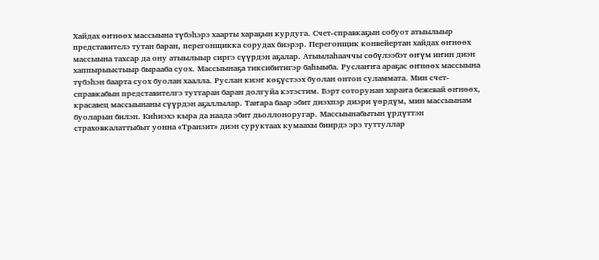Хайдах өҥнөөх массыына түбэһэрэ хаарты хараҕын курдуга. Счет-справкаҕын собуот атыылыыр представителэ тутан баран, перегонщикка сорудах биэрэр. Перегонщик конвейертан хайдах өҥнөөх массыына тахсар да ону атыылыыр сиргэ сүүрдэн аҕалар. Атыылаһааччы сөбүлээбэт өҥүм иҥин диэн хаппырыыстыыр бырааба суох. Массыынаҕа тиксибитигэр баһыыба. Руслаҥҥа араҕас өҥнөөх массыына түбэһэн баарта суох буолан хаалла. Руслан киэҥ көҕүстээх буолан онтон суламмата. Мин счет-справкабын представителгэ туттаран баран долгуйа кэтэстим. Бэрт соторунан хараҥа бежевай өҥнөөх, красавец массыынаны сүүрдэн аҕаллылар. Таҥара баар эбит диэхпэр диэри үөрдүм, мин массыынам буоларын билэн. Киһиэхэ кыра да наада эбит дьоллоноругар. Массыынабытын үрдүттэн страховкалаттыбыт уонна «Транзит» диэн суруктаах кумаахы биирдэ эрэ туттуллар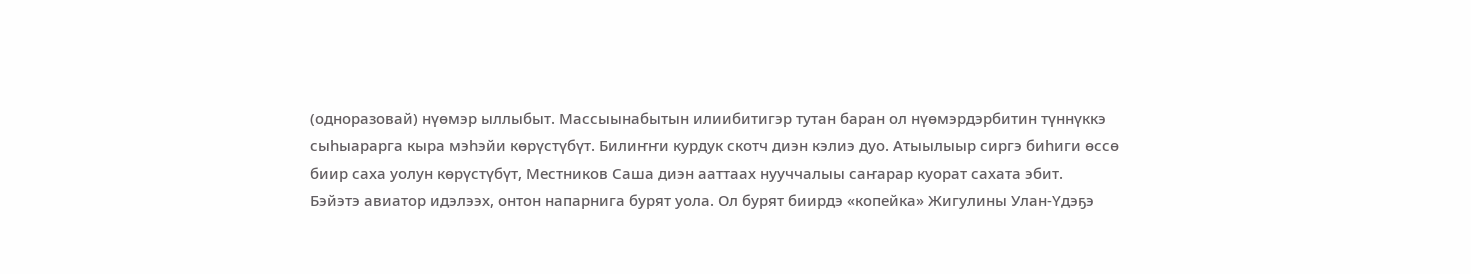(одноразовай) нүөмэр ыллыбыт. Массыынабытын илиибитигэр тутан баран ол нүөмэрдэрбитин түннүккэ сыһыарарга кыра мэһэйи көрүстүбүт. Билиҥҥи курдук скотч диэн кэлиэ дуо. Атыылыыр сиргэ биһиги өссө биир саха уолун көрүстүбүт, Местников Саша диэн ааттаах нууччалыы саҥарар куорат сахата эбит.
Бэйэтэ авиатор идэлээх, онтон напарнига бурят уола. Ол бурят биирдэ «копейка» Жигулины Улан-Үдэҕэ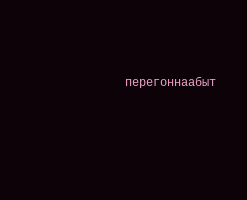перегоннаабыт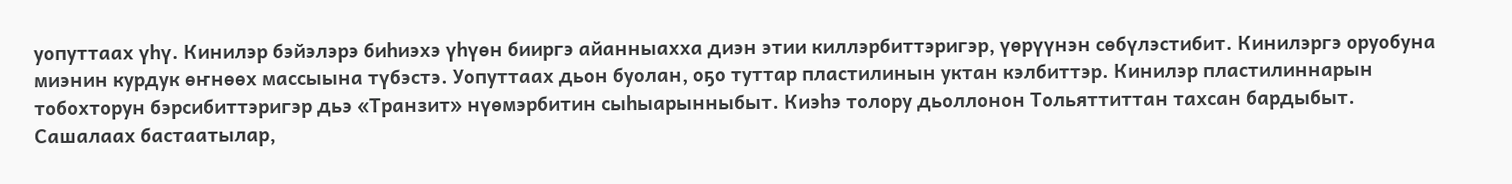уопуттаах үһү. Кинилэр бэйэлэрэ биһиэхэ үһүөн бииргэ айанныахха диэн этии киллэрбиттэригэр, үөрүүнэн сөбүлэстибит. Кинилэргэ оруобуна миэнин курдук өҥнөөх массыына түбэстэ. Уопуттаах дьон буолан, оҕо туттар пластилинын уктан кэлбиттэр. Кинилэр пластилиннарын тобохторун бэрсибиттэригэр дьэ «Транзит» нүөмэрбитин сыһыарынныбыт. Киэһэ толору дьоллонон Тольяттиттан тахсан бардыбыт. Сашалаах бастаатылар,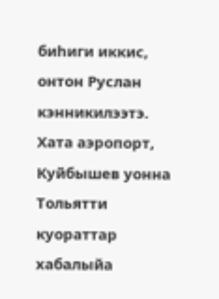биһиги иккис, онтон Руслан кэнникилээтэ. Хата аэропорт, Куйбышев уонна Тольятти куораттар хабалыйа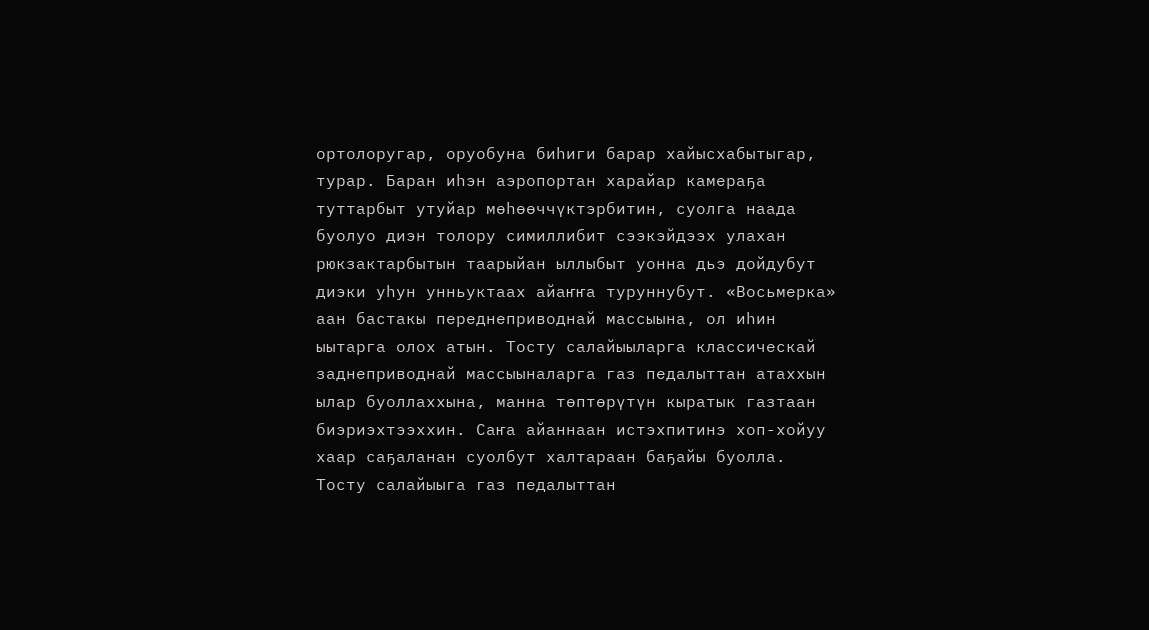ортолоругар, оруобуна биһиги барар хайысхабытыгар, турар. Баран иһэн аэропортан харайар камераҕа туттарбыт утуйар мөһөөччүктэрбитин, суолга наада буолуо диэн толору симиллибит сээкэйдээх улахан рюкзактарбытын таарыйан ыллыбыт уонна дьэ дойдубут диэки уһун унньуктаах айаҥҥа туруннубут. «Восьмерка» аан бастакы переднеприводнай массыына, ол иһин ыытарга олох атын. Тосту салайыыларга классическай заднеприводнай массыыналарга газ педалыттан атаххын ылар буоллаххына, манна төптөрүтүн кыратык газтаан биэриэхтээххин. Саҥа айаннаан истэхпитинэ хоп-хойуу хаар саҕаланан суолбут халтараан баҕайы буолла. Тосту салайыыга газ педалыттан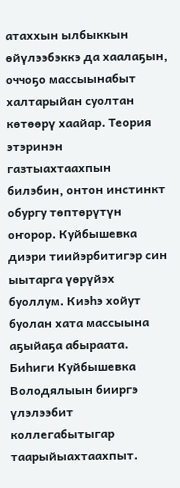атаххын ылбыккын өйүлээбэккэ да хаалаҕын, оччоҕо массыынабыт халтарыйан суолтан көтөөрү хаайар. Теория этэринэн газтыахтаахпын билэбин, онтон инстинкт обургу төптөрүтүн оҥорор. Куйбышевка диэри тиийэрбитигэр син ыытарга үөрүйэх буоллум. Киэһэ хойут буолан хата массыына аҕыйаҕа абыраата. Биһиги Куйбышевка Володялыын бииргэ үлэлээбит коллегабытыгар таарыйыахтаахпыт.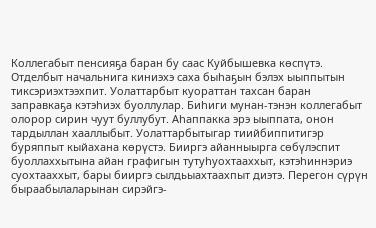Коллегабыт пенсияҕа баран бу саас Куйбышевка көспүтэ. Отделбыт начальнига киниэхэ саха быһаҕын бэлэх ыыппытын тиксэриэхтээхпит. Уолаттарбыт куораттан тахсан баран заправкаҕа кэтэһиэх буоллулар. Биһиги мунан-тэнэн коллегабыт олорор сирин чуут буллубут. Аһаппакка эрэ ыыппата, онон тардыллан хааллыбыт. Уолаттарбытыгар тиийбиппитигэр буряппыт кыйахана көрүстэ. Бииргэ айанныырга сөбүлэспит буоллаххытына айан графигын тутуһуохтааххыт, кэтэһиннэриэ суохтааххыт, бары бииргэ сылдьыахтаахпыт диэтэ. Перегон сүрүн быраабылаларынан сирэйгэ-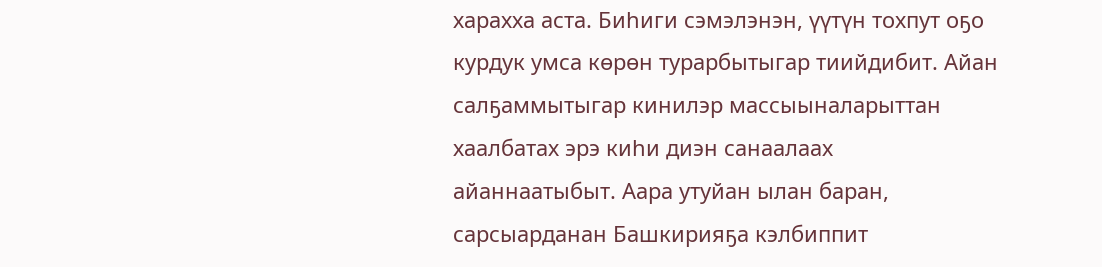харахха аста. Биһиги сэмэлэнэн, үүтүн тохпут оҕо курдук умса көрөн турарбытыгар тиийдибит. Айан салҕаммытыгар кинилэр массыыналарыттан хаалбатах эрэ киһи диэн санаалаах айаннаатыбыт. Аара утуйан ылан баран, сарсыарданан Башкирияҕа кэлбиппит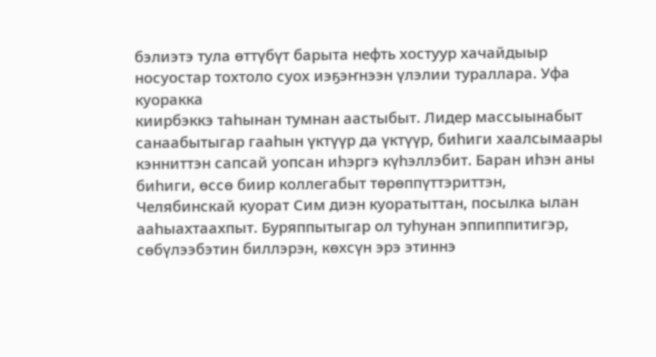бэлиэтэ тула өттүбүт барыта нефть хостуур хачайдыыр носуостар тохтоло суох иэҕэҥнээн үлэлии тураллара. Уфа куоракка
киирбэккэ таһынан тумнан аастыбыт. Лидер массыынабыт санаабытыгар гааһын үктүүр да үктүүр, биһиги хаалсымаары кэнниттэн сапсай уопсан иһэргэ күһэллэбит. Баран иһэн аны биһиги, өссө биир коллегабыт төрөппүттэриттэн, Челябинскай куорат Сим диэн куоратыттан, посылка ылан ааһыахтаахпыт. Буряппытыгар ол туһунан эппиппитигэр, сөбүлээбэтин биллэрэн, көхсүн эрэ этиннэ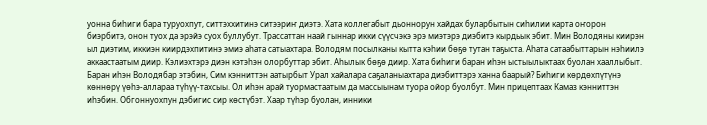уонна биһиги бара туруохпут, ситтэххитинэ ситээриҥ диэтэ. Хата коллегабыт дьоннорун хайдах буларбытын сиһилии карта оҥорон биэрбитэ, онон туох да эрэйэ суох буллубут. Трассаттан наай гыннар икки сүүсчэкэ эрэ миэтэрэ диэбитэ кырдьык эбит. Мин Володяны киирэн ыл диэтим, иккиэн киирдэхпитинэ эмиэ аһата сатыахтара. Володям посылканы кытта кэһии бөҕө тутан таҕыста. Аһата сатаабыттарын нэһиилэ аккаастаатым диир. Кэлиэхтэрэ диэн кэтэһэн олорбуттар эбит. Аһылык бөҕө диир. Хата биһиги баран иһэн ыстыылыктаах буолан хааллыбыт. Баран иһэн Володябар этэбин, Сим кэнниттэн аатырбыт Урал хайалара саҕаланыахтара диэбиттэрэ ханна баарый? Биһиги көрдөхпүтүнэ көннөрү үөһэ-аллараа түһүү-тахсыы. Ол иһэн арай туормастаатым да массыынам туора ойор буолбут. Мин прицептаах Камаз кэнниттэн иһэбин. Обгоннуохпун дэбигис сир көстүбэт. Хаар түһэр буолан, инники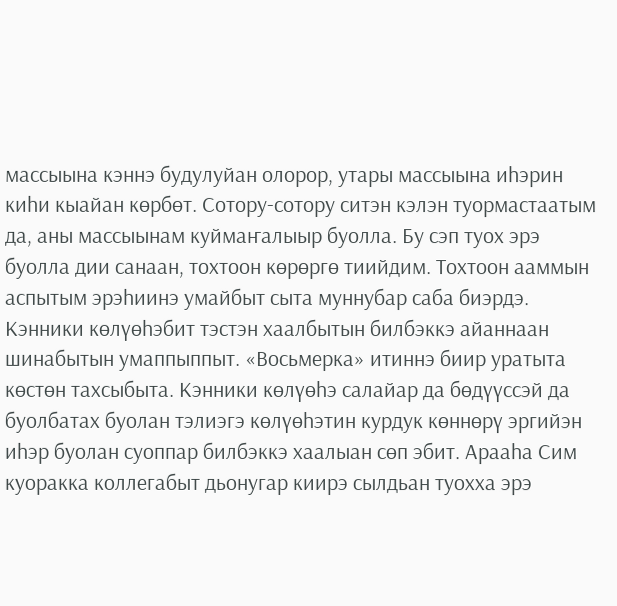массыына кэннэ будулуйан олорор, утары массыына иһэрин киһи кыайан көрбөт. Сотору-сотору ситэн кэлэн туормастаатым да, аны массыынам куймаҥалыыр буолла. Бу сэп туох эрэ буолла дии санаан, тохтоон көрөргө тиийдим. Тохтоон ааммын аспытым эрэһиинэ умайбыт сыта муннубар саба биэрдэ. Кэнники көлүөһэбит тэстэн хаалбытын билбэккэ айаннаан шинабытын умаппыппыт. «Восьмерка» итиннэ биир уратыта көстөн тахсыбыта. Кэнники көлүөһэ салайар да бөдүүссэй да буолбатах буолан тэлиэгэ көлүөһэтин курдук көннөрү эргийэн иһэр буолан суоппар билбэккэ хаалыан сөп эбит. Арааһа Сим куоракка коллегабыт дьонугар киирэ сылдьан туохха эрэ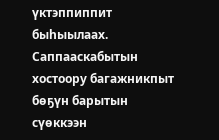үктэппиппит быһыылаах. Саппааскабытын хостоору багажникпыт бөҕүн барытын сүөккээн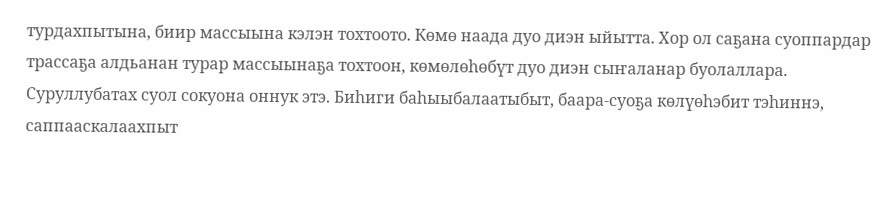турдахпытына, биир массыына кэлэн тохтоото. Көмө наада дуо диэн ыйытта. Хор ол саҕана суоппардар трассаҕа алдьанан турар массыынаҕа тохтоон, көмөлөһөбүт дуо диэн сыҥаланар буолаллара. Суруллубатах суол сокуона оннук этэ. Биһиги баһыыбалаатыбыт, баара-суоҕа көлүөһэбит тэһиннэ, саппааскалаахпыт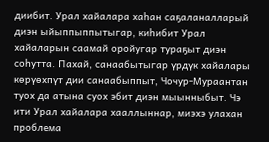диибит. Урал хайалара хаһан саҕаланалларый диэн ыйыппыппытыгар, киһибит Урал хайаларын саамай оройугар тураҕыт диэн соһутта. Пахай, санаабытыгар үрдүк хайалары көрүөхпүт дии санаабыппыт, Чочур-Мураантан туох да атына суох эбит диэн мыынныбыт. Чэ ити Урал хайалара хааллыннар, миэхэ улахан проблема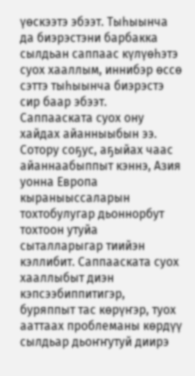үөскээтэ эбээт. Тыһыынча да биэрэстэни барбакка сылдьан саппаас күлүөһэтэ суох хааллым, иннибэр өссө сэттэ тыһыынча биэрэстэ сир баар эбээт. Саппааската суох ону хайдах айанныыбын ээ. Сотору соҕус, аҕыйах чаас айаннаабыппыт кэннэ, Азия уонна Европа кыраныыссаларын тохтобулугар дьоннорбут тохтоон утуйа сыталларыгар тиийэн кэллибит. Саппааската суох хааллыбыт диэн кэпсээбиппитигэр, буряппыт тас көрүҥэр, туох ааттаах проблеманы көрдүү сылдьар дьоҥҥутуй диирэ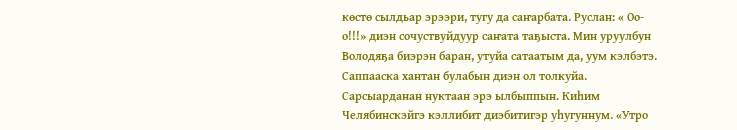көстө сылдьар эрээри, тугу да саҥарбата. Руслан: « Оо-о!!!» диэн сочуствуйдуур саҥата таҕыста. Мин уруулбун Володяҕа биэрэн баран, утуйа сатаатым да, уум кэлбэтэ. Саппааска хантан булабын диэн ол толкуйа. Сарсыарданан нуктаан эрэ ылбыппын. Киһим Челябинскэйгэ кэллибит диэбитигэр уһугуннум. «Утро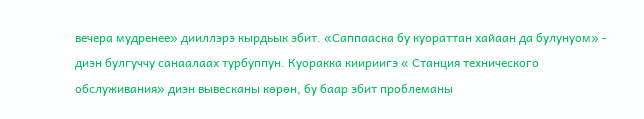вечера мудренее» дииллэрэ кырдьык эбит. «Саппааска бу куораттан хайаан да булунуом» - диэн булгуччу санаалаах турбуппун. Куоракка киириигэ « Станция технического обслуживания» диэн вывесканы көрөн, бу баар эбит проблеманы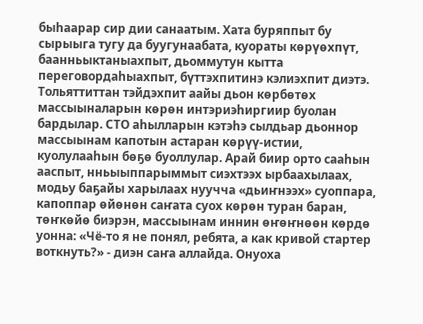быһаарар сир дии санаатым. Хата буряппыт бу сырыыга тугу да буугунаабата, куораты көрүөхпүт, баанньыктаныахпыт, дьоммутун кытта переговордаһыахпыт, бүттэхпитинэ кэлиэхпит диэтэ. Тольяттиттан тэйдэхпит аайы дьон көрбөтөх массыыналарын көрөн интэриэһиргиир буолан бардылар. СТО аһылларын кэтэһэ сылдьар дьоннор массыынам капотын астаран көрүү-истии, куолулааһын бөҕө буоллулар. Арай биир орто сааһын ааспыт, нньыыппарыммыт сиэхтээх ырбаахылаах, модьу баҕайы харылаах нуучча «дьиҥнээх» суоппара, капоппар өйөнөн саҥата суох көрөн туран баран, төҥкөйө биэрэн, массыынам иннин өҥөҥнөөн көрдө уонна: «Чё-то я не понял, ребята, а как кривой стартер воткнуть?» - диэн саҥа аллайда. Онуоха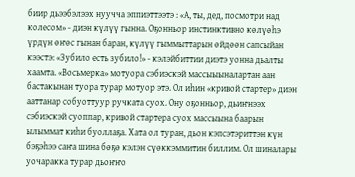биир дьээбэлээх нуучча эппиэттээтэ : «А, ты, дед, посмотри над колесом» - диэн күлүү гынна. Оҕонньор инстинктивно көлүөһэ үрдүн өҥөс гынан баран, күлүү гыммыттарын өйдөөн сапсыйан кээстэ: «Зубило есть зубило!» - кэлэйбиттии диэтэ уонна дьалты хаамта. «Восьмерка» мотуора сэбиэскэй массыыыналартан аан бастакынан туора турар мотуор этэ. Ол иһин «кривой стартер» диэн ааттанар собуоттуур ручката суох. Ону оҕонньор, дьиҥнээх сэбиэскэй суоппар, кривой стартера суох массыына баарын ылыммат киһи буоллаҕа. Хата ол туран, дьон кэпсэтэриттэн күн бэҕэһээ саҥа шина бөҕө кэлэн сүөккэммитин биллим. Ол шиналары уочаракка турар дьоҥҥо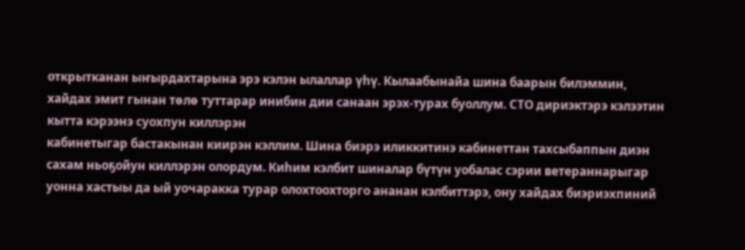открытканан ыҥырдахтарына эрэ кэлэн ылаллар үһү. Кылаабынайа шина баарын билэммин, хайдах эмит гынан төлө туттарар инибин дии санаан эрэх-турах буоллум. СТО дириэктэрэ кэлээтин кытта кэрээнэ суохпун киллэрэн
кабинетыгар бастакынан киирэн кэллим. Шина биэрэ иликкитинэ кабинеттан тахсыбаппын диэн сахам ньоҕойун киллэрэн олордум. Киһим кэлбит шиналар бүтүн уобалас сэрии ветераннарыгар уонна хастыы да ый уочаракка турар олохтоохторго ананан кэлбиттэрэ, ону хайдах биэриэхпиний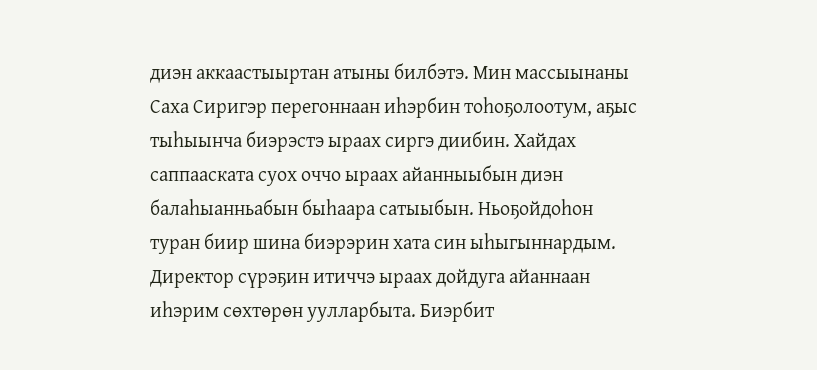диэн аккаастыыртан атыны билбэтэ. Мин массыынаны Саха Сиригэр перегоннаан иһэрбин тоһоҕолоотум, аҕыс тыһыынча биэрэстэ ыраах сиргэ диибин. Хайдах саппааската суох оччо ыраах айанныыбын диэн балаһыанньабын быһаара сатыыбын. Ньоҕойдоһон туран биир шина биэрэрин хата син ыһыгыннардым. Директор сүрэҕин итиччэ ыраах дойдуга айаннаан иһэрим сөхтөрөн уулларбыта. Биэрбит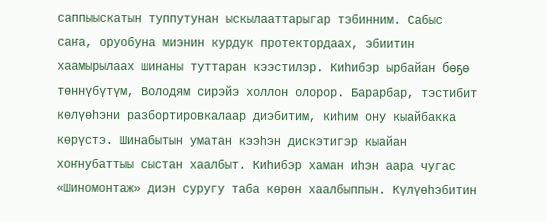саппыыскатын туппутунан ыскылааттарыгар тэбинним. Сабыс саҥа, оруобуна миэнин курдук протектордаах, эбиитин хаамырылаах шинаны туттаран кээстилэр. Киһибэр ырбайан бөҕө төннүбүтүм, Володям сирэйэ холлон олорор. Барарбар, тэстибит көлүөһэни разбортировкалаар диэбитим, киһим ону кыайбакка көрүстэ. Шинабытын уматан кээһэн дискэтигэр кыайан хоҥнубаттыы сыстан хаалбыт. Киһибэр хаман иһэн аара чугас «Шиномонтаж» диэн суругу таба көрөн хаалбыппын. Күлүөһэбитин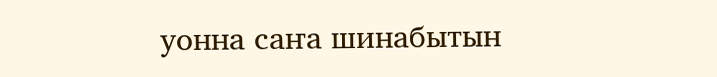уонна саҥа шинабытын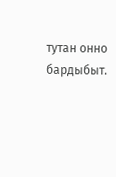тутан онно бардыбыт.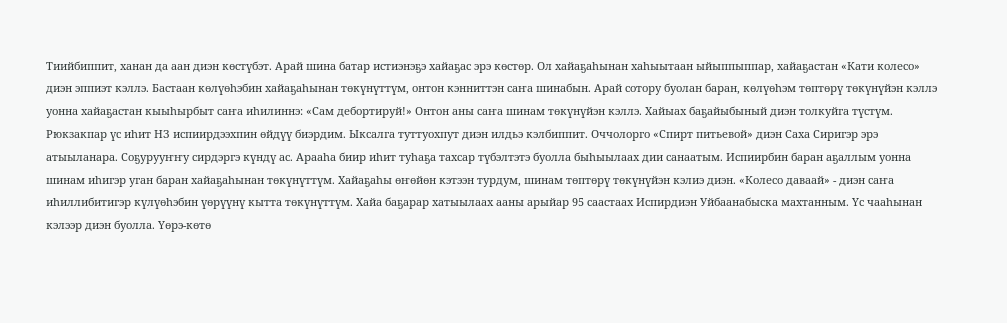Тиийбиппит, ханан да аан диэн көстүбэт. Арай шина батар истиэнэҕэ хайаҕас эрэ көстөр. Ол хайаҕаһынан хаһыытаан ыйыппыппар, хайаҕастан «Кати колесо» диэн эппиэт кэллэ. Бастаан көлүөһэбин хайаҕаһынан төкүнүттүм, онтон кэнниттэн саҥа шинабын. Арай сотору буолан баран, көлүөһэм төптөрү төкүнүйэн кэллэ уонна хайаҕастан кыыһырбыт саҥа иһилиннэ: «Сам дебортируй!» Онтон аны саҥа шинам төкүнүйэн кэллэ. Хайыах баҕайыбыный диэн толкуйга түстүм. Рюкзакпар үс иһит НЗ испиирдээхпин өйдүү биэрдим. Ыксалга туттуохпут диэн илдьэ кэлбиппит. Оччолорго «Спирт питьевой» диэн Саха Сиригэр эрэ атыыланара. Соҕурууҥҥу сирдэргэ күндү ас. Арааһа биир иһит туһаҕа тахсар түбэлтэтэ буолла быһыылаах дии санаатым. Испиирбин баран аҕаллым уонна шинам иһигэр уган баран хайаҕаһынан төкүнүттүм. Хайаҕаһы өҥөйөн кэтээн турдум, шинам төптөрү төкүнүйэн кэлиэ диэн. «Колесо даваай» - диэн саҥа иһиллибитигэр күлүөһэбин үөрүүнү кытта төкүнүттүм. Хайа баҕарар хатыылаах ааны арыйар 95 саастаах Испирдиэн Уйбаанабыска махтанным. Үс чааһынан кэлээр диэн буолла. Үөрэ-көтө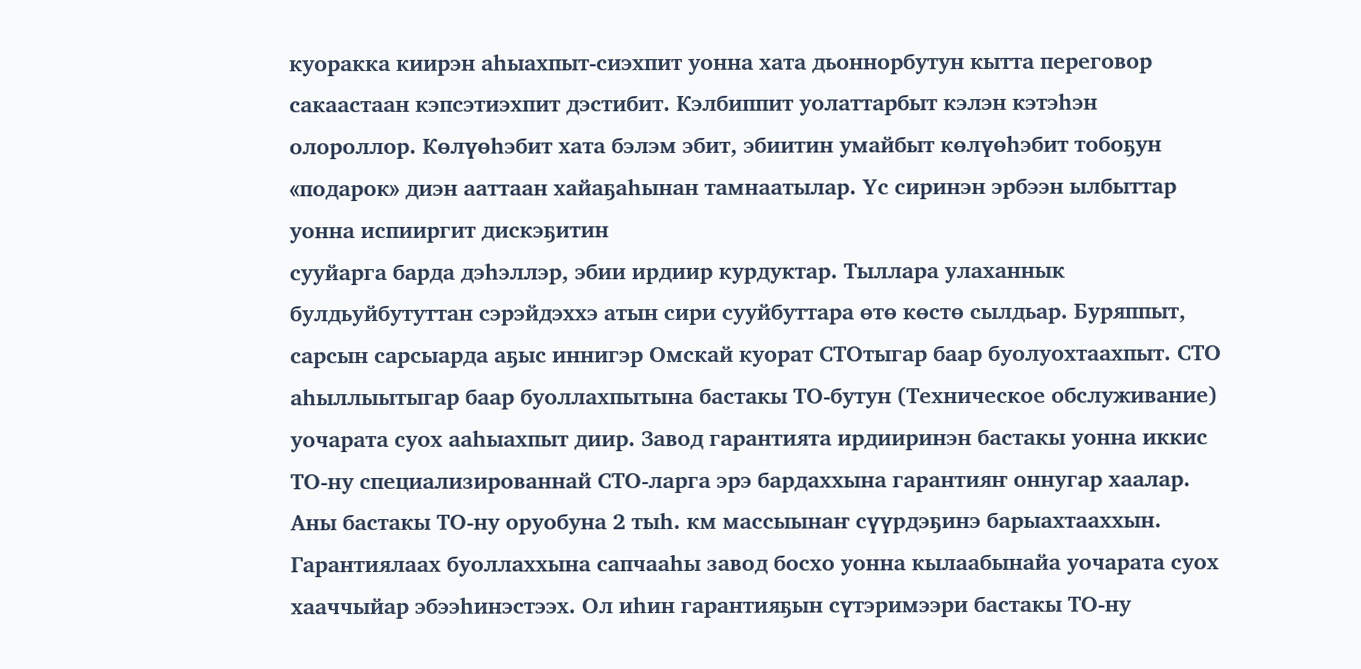куоракка киирэн аһыахпыт-сиэхпит уонна хата дьоннорбутун кытта переговор сакаастаан кэпсэтиэхпит дэстибит. Кэлбиппит уолаттарбыт кэлэн кэтэһэн олороллор. Көлүөһэбит хата бэлэм эбит, эбиитин умайбыт көлүөһэбит тобоҕун «подарок» диэн ааттаан хайаҕаһынан тамнаатылар. Үс сиринэн эрбээн ылбыттар уонна испииргит дискэҕитин
сууйарга барда дэһэллэр, эбии ирдиир курдуктар. Тыллара улаханнык булдьуйбутуттан сэрэйдэххэ атын сири сууйбуттара өтө көстө сылдьар. Буряппыт, сарсын сарсыарда аҕыс иннигэр Омскай куорат СТОтыгар баар буолуохтаахпыт. СТО аһыллыытыгар баар буоллахпытына бастакы ТО-бутун (Техническое обслуживание) уочарата суох ааһыахпыт диир. Завод гарантията ирдииринэн бастакы уонна иккис ТО-ну специализированнай СТО-ларга эрэ бардаххына гарантияҥ оннугар хаалар. Аны бастакы ТО-ну оруобуна 2 тыһ. км массыынаҥ сүүрдэҕинэ барыахтааххын. Гарантиялаах буоллаххына сапчааһы завод босхо уонна кылаабынайа уочарата суох хааччыйар эбээһинэстээх. Ол иһин гарантияҕын сүтэримээри бастакы ТО-ну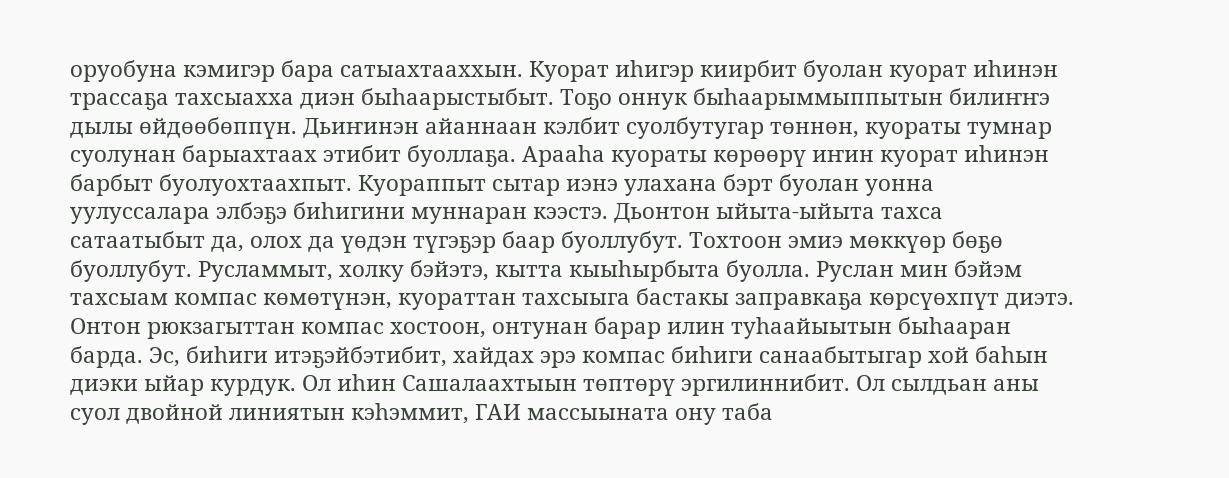оруобуна кэмигэр бара сатыахтааххын. Куорат иһигэр киирбит буолан куорат иһинэн трассаҕа тахсыахха диэн быһаарыстыбыт. Тоҕо оннук быһаарыммыппытын билиҥҥэ дылы өйдөөбөппүн. Дьиҥинэн айаннаан кэлбит суолбутугар төннөн, куораты тумнар суолунан барыахтаах этибит буоллаҕа. Арааһа куораты көрөөрү иҥин куорат иһинэн барбыт буолуохтаахпыт. Куораппыт сытар иэнэ улахана бэрт буолан уонна уулуссалара элбэҕэ биһигини муннаран кээстэ. Дьонтон ыйыта-ыйыта тахса сатаатыбыт да, олох да үөдэн түгэҕэр баар буоллубут. Тохтоон эмиэ мөккүөр бөҕө буоллубут. Русламмыт, холку бэйэтэ, кытта кыыһырбыта буолла. Руслан мин бэйэм тахсыам компас көмөтүнэн, куораттан тахсыыга бастакы заправкаҕа көрсүөхпүт диэтэ. Онтон рюкзагыттан компас хостоон, онтунан барар илин туһаайыытын быһааран барда. Эс, биһиги итэҕэйбэтибит, хайдах эрэ компас биһиги санаабытыгар хой баһын диэки ыйар курдук. Ол иһин Сашалаахтыын төптөрү эргилиннибит. Ол сылдьан аны суол двойной линиятын кэһэммит, ГАИ массыыната ону таба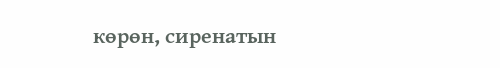көрөн, сиренатын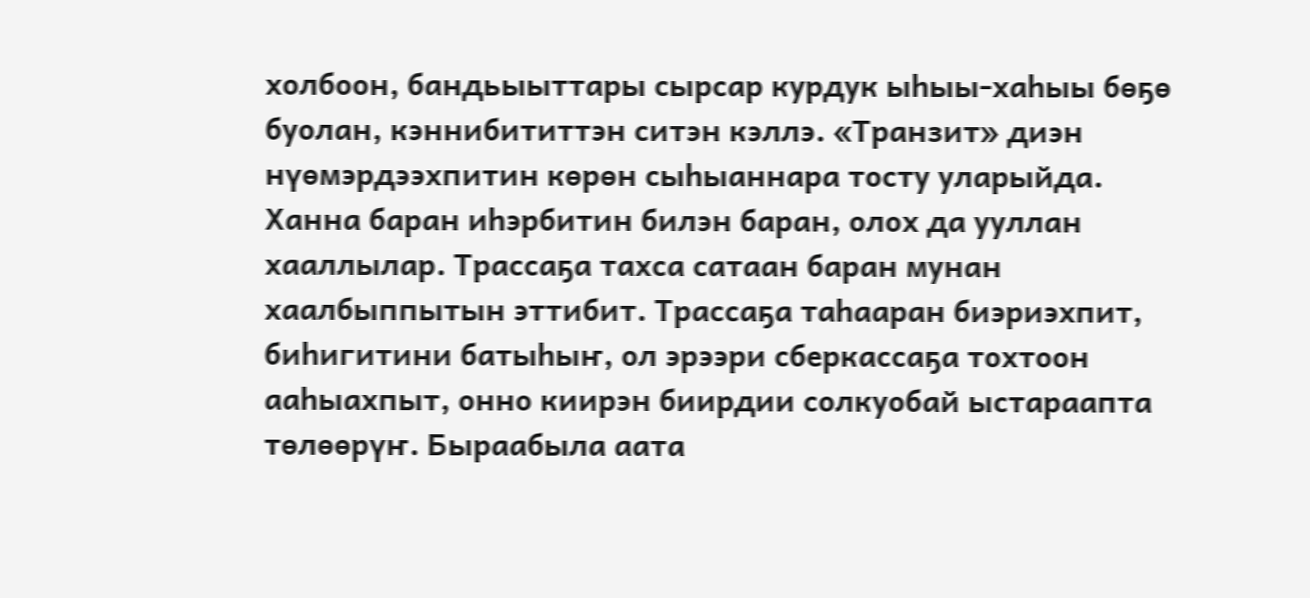холбоон, бандьыыттары сырсар курдук ыһыы-хаһыы бөҕө буолан, кэннибититтэн ситэн кэллэ. «Транзит» диэн нүөмэрдээхпитин көрөн сыһыаннара тосту уларыйда. Ханна баран иһэрбитин билэн баран, олох да ууллан хааллылар. Трассаҕа тахса сатаан баран мунан хаалбыппытын эттибит. Трассаҕа таһааран биэриэхпит, биһигитини батыһыҥ, ол эрээри сберкассаҕа тохтоон ааһыахпыт, онно киирэн биирдии солкуобай ыстараапта төлөөрүҥ. Быраабыла аата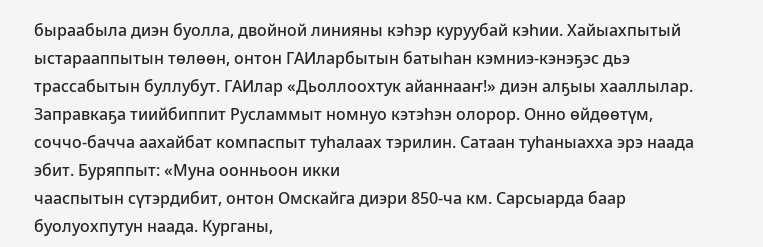быраабыла диэн буолла, двойной линияны кэһэр куруубай кэһии. Хайыахпытый ыстарааппытын төлөөн, онтон ГАИларбытын батыһан кэмниэ-кэнэҕэс дьэ трассабытын буллубут. ГАИлар «Дьоллоохтук айаннааҥ!» диэн алҕыы хааллылар. Заправкаҕа тиийбиппит Русламмыт номнуо кэтэһэн олорор. Онно өйдөөтүм, соччо-бачча аахайбат компаспыт туһалаах тэрилин. Сатаан туһаныахха эрэ наада эбит. Буряппыт: «Муна оонньоон икки
чааспытын сүтэрдибит, онтон Омскайга диэри 850-ча км. Сарсыарда баар буолуохпутун наада. Курганы,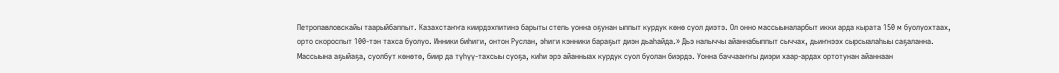Петропавловскайы таарыйбаппыт. Казахстаҥҥа киирдэхпитинэ барыты степь уонна оҕунан ыппыт курдук көнө суол диэтэ. Ол онно массыыналарбыт икки арда кырата 150 м буолуохтаах, орто скороспыт 100-тэн тахса буолуо. Инники биһиги, онтон Руслан, эһиги кэнники бараҕыт диэн дьаһайда.» Дьэ налыччы айаннабыппыт сыччах, дьиҥнээх сырсыалаһыы саҕаланна. Массыына аҕыйаҕа, суолбут көнөтө, биир да түһүү-тахсыы суоҕа, киһи эрэ айанныах курдук суол буолан биэрдэ. Уонна баччааҥҥы диэри хаар-ардах ортотунан айаннаан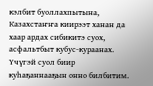кэлбит буоллахпытына, Казахстаҥҥа киирээт ханан да хаар ардах сибикитэ суох, асфальтбыт кубус-кураанах. Үчүгэй суол биир куһаҕаннааҕын онно билбитим.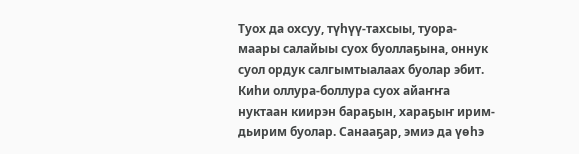Туох да охсуу, түһүү-тахсыы, туора-маары салайыы суох буоллаҕына, оннук суол ордук салгымтыалаах буолар эбит. Киһи оллура-боллура суох айаҥҥа нуктаан киирэн бараҕын, хараҕыҥ ирим-дьирим буолар. Санааҕар, эмиэ да үөһэ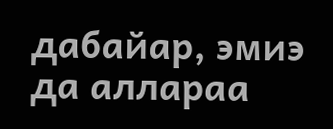дабайар, эмиэ да аллараа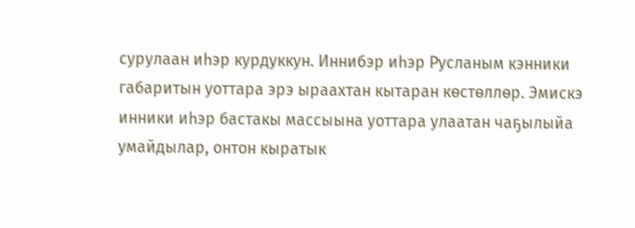сурулаан иһэр курдуккун. Иннибэр иһэр Русланым кэнники габаритын уоттара эрэ ыраахтан кытаран көстөллөр. Эмискэ инники иһэр бастакы массыына уоттара улаатан чаҕылыйа умайдылар, онтон кыратык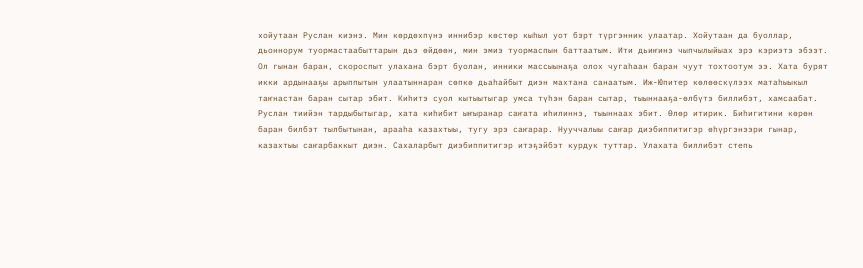хойутаан Руслан киэнэ. Мин көрдөхпүнэ иннибэр көстөр кыһыл уот бэрт түргэнник улаатар. Хойутаан да буоллар, дьоннорум туормастаабыттарын дьэ өйдөөн, мин эмиэ туормаспын баттаатым. Ити дьиҥинэ чыпчылыйыах эрэ кэриэтэ эбээт. Ол гынан баран, скороспыт улахана бэрт буолан, инники массыынаҕа олох чугаһаан баран чуут тохтоотум ээ. Хата бурят икки ардынааҕы арыппытын улаатыннаран сөпкө дьаһайбыт диэн махтана санаатым. Иж-Юпитер көлөөскүлээх матаһыыкыл таҥнастан баран сытар эбит. Киһитэ суол кытыытыгар умса түһэн баран сытар, тыыннааҕа-өлбүтэ биллибэт, хамсаабат. Руслан тиийэн тардыбытыгар, хата киһибит ыҥыранар саҥата иһилиннэ, тыыннаах эбит. Өлөр итирик. Биһигитини көрөн баран билбэт тылбытынан, арааһа казахтыы, тугу эрэ саҥарар. Нууччалыы саҥар диэбиппитигэр өһүргэнээри гынар, казахтыы саҥарбаккыт диэн. Сахаларбыт диэбиппитигэр итэҕэйбэт курдук туттар. Улахата биллибэт степь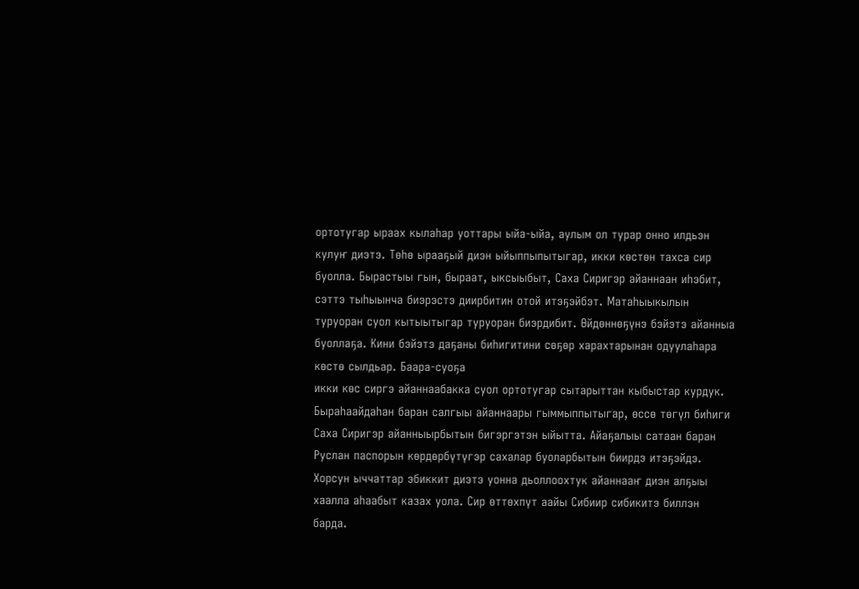ортотугар ыраах кылаһар уоттары ыйа-ыйа, аулым ол турар онно илдьэн кулуҥ диэтэ. Төһө ырааҕый диэн ыйыппыпытыгар, икки көстөн тахса сир буолла. Бырастыы гын, быраат, ыксыыбыт, Саха Сиригэр айаннаан иһэбит, сэттэ тыһыынча биэрэстэ диирбитин отой итэҕэйбэт. Матаһыыкылын туруоран суол кытыытыгар туруоран биэрдибит. Өйдөннөҕүнэ бэйэтэ айанныа буоллаҕа. Кини бэйэтэ даҕаны биһигитини сөҕөр харахтарынан одуулаһара көстө сылдьар. Баара-суоҕа
икки көс сиргэ айаннаабакка суол ортотугар сытарыттан кыбыстар курдук. Быраһаайдаһан баран салгыы айаннаары гыммыппытыгар, өссө төгүл биһиги Саха Сиригэр айанныырбытын бигэргэтэн ыйытта. Айаҕалыы сатаан баран Руслан паспорын көрдөрбүтүгэр сахалар буоларбытын биирдэ итэҕэйдэ. Хорсун ыччаттар эбиккит диэтэ уонна дьоллоохтук айаннааҥ диэн алҕыы хаалла аһаабыт казах уола. Сир өттөхпүт аайы Сибиир сибикитэ биллэн барда.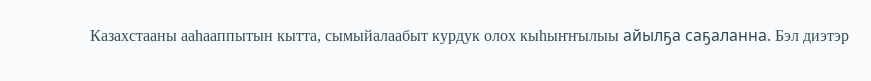Казахстааны ааһааппытын кытта, сымыйалаабыт курдук олох кыһыҥҥылыы айылҕа саҕаланна. Бэл диэтэр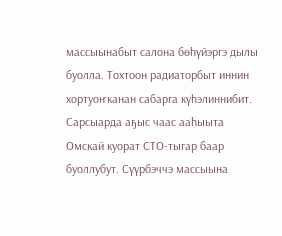массыынабыт салона бөһүйэргэ дылы буолла. Тохтоон радиаторбыт иннин хортуоҥканан сабарга күһэлиннибит. Сарсыарда аҕыс чаас ааһыыта Омскай куорат СТО-тыгар баар буоллубут. Сүүрбэччэ массыына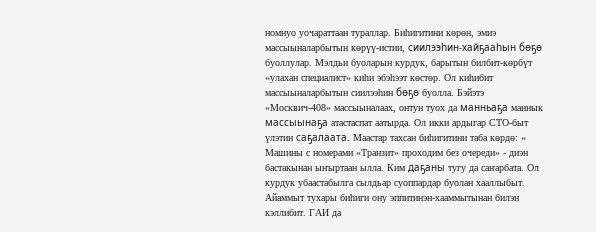номнуо уочараттаан тураллар. Биһигитини көрөн, эмиэ массыыналарбытын көрүү-истии, сиилээһин-хайҕааһын бөҕө буоллулар. Мэлдьи буоларын курдук, барытын билбит-көрбүт «улахан специалист» киһи эбэһээт көстөр. Ол киһибит массыыналарбытын сиилээһин бөҕө буолла. Бэйэтэ «Москвич-408» массыыналаах, онтун туох да манньаҕа маннык массыынаҕа атастаспат аатырда. Ол икки ардыгар СТО-быт үлэтин саҕалаата. Маастар тахсан биһигитини таба көрдө: « Машины с номерами «Транзит» проходим без очереди» - диэн бастакынан ыҥыртаан ылла. Ким даҕаны тугу да саҥарбата. Ол курдук убаастабылга сылдьар суоппардар буолан хааллыбыт. Айаммыт тухары биһиги ону эппитинэн-хааммытынан билэн кэллибит. ГАИ да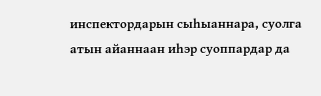инспектордарын сыһыаннара, суолга атын айаннаан иһэр суоппардар да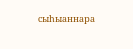сыһыаннара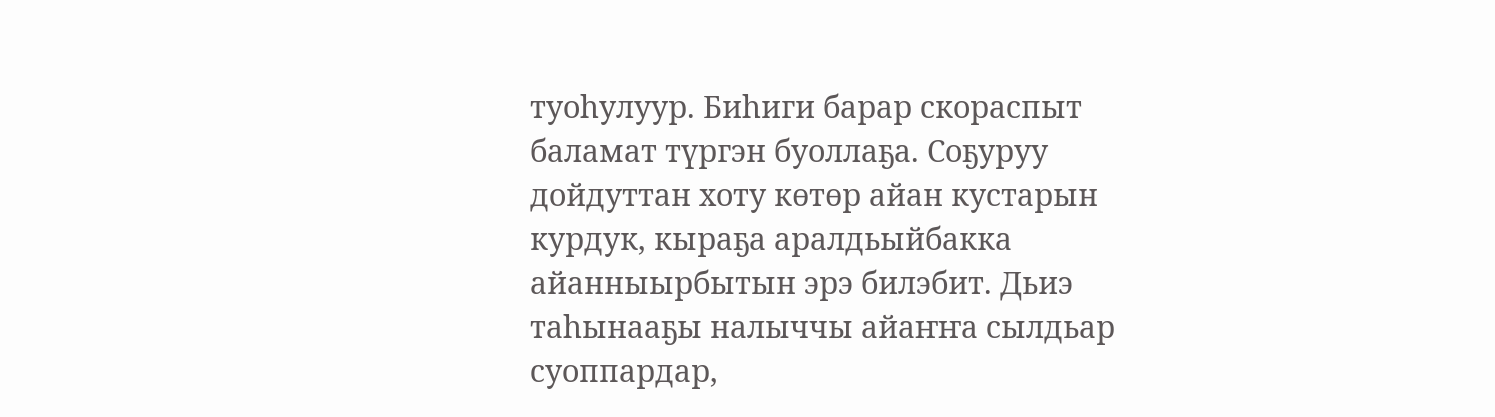туоһулуур. Биһиги барар скораспыт баламат түргэн буоллаҕа. Соҕуруу дойдуттан хоту көтөр айан кустарын курдук, кыраҕа аралдьыйбакка айанныырбытын эрэ билэбит. Дьиэ таһынааҕы налыччы айаҥҥа сылдьар суоппардар,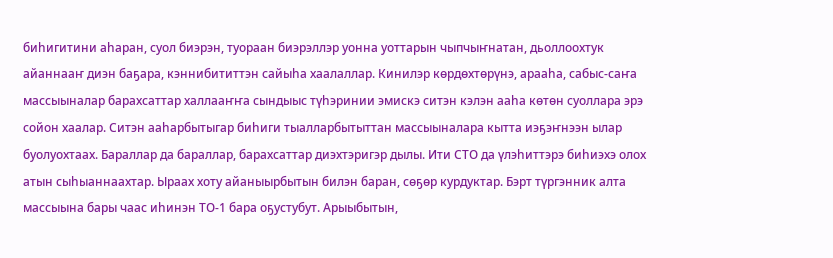биһигитини аһаран, суол биэрэн, туораан биэрэллэр уонна уоттарын чыпчыҥнатан, дьоллоохтук айаннааҥ диэн баҕара, кэннибититтэн сайыһа хаалаллар. Кинилэр көрдөхтөрүнэ, арааһа, сабыс-саҥа массыыналар барахсаттар халлааҥҥа сындыыс түһэринии эмискэ ситэн кэлэн ааһа көтөн суоллара эрэ сойон хаалар. Ситэн ааһарбытыгар биһиги тыалларбытыттан массыыналара кытта иэҕэҥнээн ылар буолуохтаах. Бараллар да бараллар, барахсаттар диэхтэригэр дылы. Ити СТО да үлэһиттэрэ биһиэхэ олох атын сыһыаннаахтар. Ыраах хоту айаныырбытын билэн баран, сөҕөр курдуктар. Бэрт түргэнник алта массыына бары чаас иһинэн ТО-1 бара оҕустубут. Арыыбытын,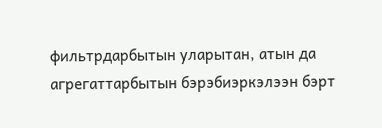фильтрдарбытын уларытан, атын да агрегаттарбытын бэрэбиэркэлээн бэрт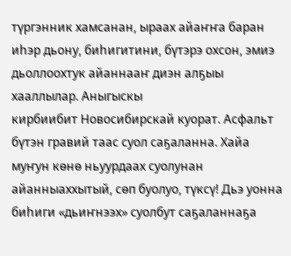түргэнник хамсанан, ыраах айаҥҥа баран иһэр дьону, биһигитини, бүтэрэ охсон, эмиэ дьоллоохтук айаннааҥ диэн алҕыы хааллылар. Аныгыскы
кирбиибит Новосибирскай куорат. Асфальт бүтэн гравий таас суол саҕаланна. Хайа муҥун көнө ньуурдаах суолунан айанныаххытый, сөп буолуо, түксү! Дьэ уонна биһиги «дьиҥнээх» суолбут саҕаланнаҕа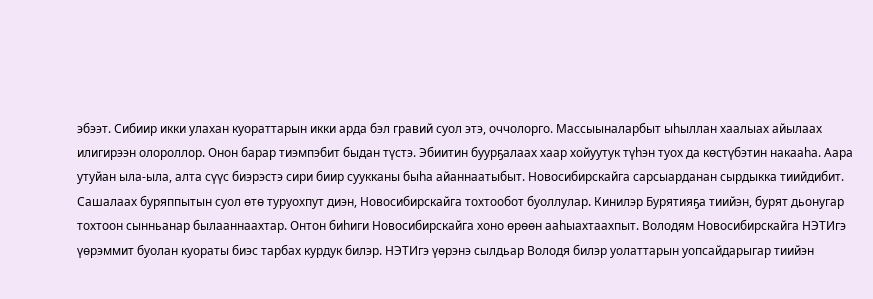эбээт. Сибиир икки улахан куораттарын икки арда бэл гравий суол этэ, оччолорго. Массыыналарбыт ыһыллан хаалыах айылаах илигирээн олороллор. Онон барар тиэмпэбит быдан түстэ. Эбиитин буурҕалаах хаар хойуутук түһэн туох да көстүбэтин накааһа. Аара утуйан ыла-ыла, алта сүүс биэрэстэ сири биир суукканы быһа айаннаатыбыт. Новосибирскайга сарсыарданан сырдыкка тиийдибит. Сашалаах буряппытын суол өтө туруохпут диэн, Новосибирскайга тохтообот буоллулар. Кинилэр Бурятияҕа тиийэн, бурят дьонугар тохтоон сынньанар былааннаахтар. Онтон биһиги Новосибирскайга хоно өрөөн ааһыахтаахпыт. Володям Новосибирскайга НЭТИгэ үөрэммит буолан куораты биэс тарбах курдук билэр. НЭТИгэ үөрэнэ сылдьар Володя билэр уолаттарын уопсайдарыгар тиийэн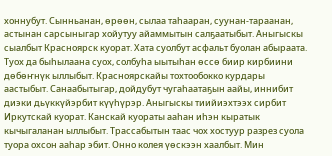хоннубут. Сынньанан, өрөөн, сылаа таһааран, суунан-тараанан, астынан сарсыныгар хойутуу айаммытын салҕаатыбыт. Аныгыскы сыалбыт Красноярск куорат. Хата суолбут асфальт буолан абыраата. Туох да быһылаана суох, солбуһа ыытыһан өссө биир кирбиини дөбөҥнүк ыллыбыт. Красноярскайы тохтообокко курдары аастыбыт. Санаабытыгар, дойдубут чугаһаатаҕын аайы, иннибит диэки дьүккүйэрбит күүһүрэр. Аныгыскы тиийиэхтээх сирбит Иркутскай куорат. Канскай куораты ааһан иһэн кыратык кычыгаланан ыллыбыт. Трассабытын таас чох хостуур разрез суола туора охсон ааһар эбит. Онно колея үөскээн хаалбыт. Мин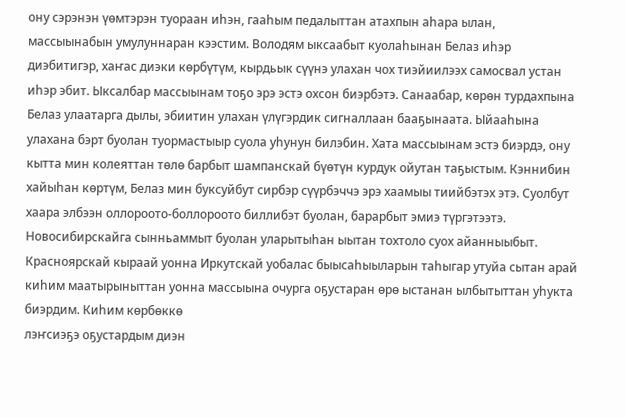ону сэрэнэн үөмтэрэн туораан иһэн, гааһым педалыттан атахпын аһара ылан, массыынабын умулуннаран кээстим. Володям ыксаабыт куолаһынан Белаз иһэр диэбитигэр, хаҥас диэки көрбүтүм, кырдьык сүүнэ улахан чох тиэйиилээх самосвал устан иһэр эбит. Ыксалбар массыынам тоҕо эрэ эстэ охсон биэрбэтэ. Санаабар, көрөн турдахпына Белаз улаатарга дылы, эбиитин улахан үлүгэрдик сигналлаан бааҕынаата. Ыйааһына улахана бэрт буолан туормастыыр суола уһунун билэбин. Хата массыынам эстэ биэрдэ, ону кытта мин колеяттан төлө барбыт шампанскай бүөтүн курдук ойутан таҕыстым. Кэннибин хайыһан көртүм, Белаз мин буксуйбут сирбэр сүүрбэччэ эрэ хаамыы тиийбэтэх этэ. Суолбут хаара элбээн оллороото-боллороото биллибэт буолан, барарбыт эмиэ түргэтээтэ. Новосибирскайга сынньаммыт буолан уларытыһан ыытан тохтоло суох айанныыбыт. Красноярскай кыраай уонна Иркутскай уобалас быысаһыыларын таһыгар утуйа сытан арай киһим маатырыныттан уонна массыына очурга оҕустаран өрө ыстанан ылбытыттан уһукта биэрдим. Киһим көрбөккө
лэҥсиэҕэ оҕустардым диэн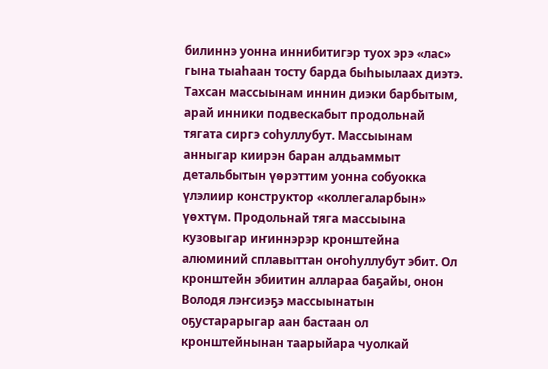билиннэ уонна иннибитигэр туох эрэ «лас» гына тыаһаан тосту барда быһыылаах диэтэ. Тахсан массыынам иннин диэки барбытым, арай инники подвескабыт продольнай тягата сиргэ соһуллубут. Массыынам анныгар киирэн баран алдьаммыт детальбытын үөрэттим уонна собуокка үлэлиир конструктор «коллегаларбын» үөхтүм. Продольнай тяга массыына кузовыгар иҥиннэрэр кронштейна алюминий сплавыттан оҥоһуллубут эбит. Ол кронштейн эбиитин аллараа баҕайы, онон Володя лэҥсиэҕэ массыынатын оҕустарарыгар аан бастаан ол кронштейнынан таарыйара чуолкай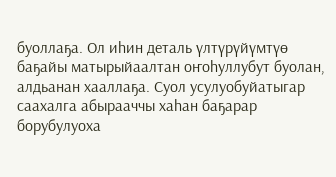буоллаҕа. Ол иһин деталь үлтүрүйүмтүө баҕайы матырыйаалтан оҥоһуллубут буолан, алдьанан хааллаҕа. Суол усулуобуйатыгар саахалга абырааччы хаһан баҕарар борубулуоха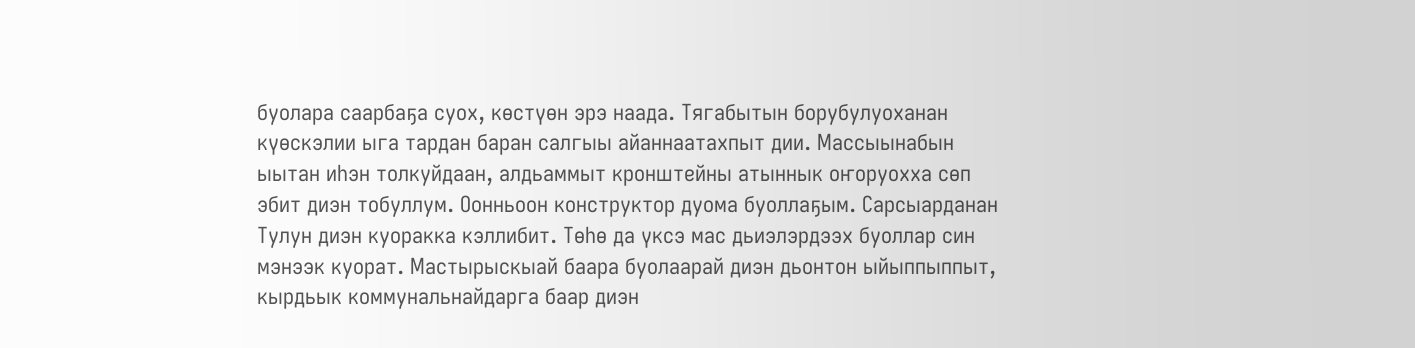буолара саарбаҕа суох, көстүөн эрэ наада. Тягабытын борубулуоханан күөскэлии ыга тардан баран салгыы айаннаатахпыт дии. Массыынабын ыытан иһэн толкуйдаан, алдьаммыт кронштейны атыннык оҥоруохха сөп эбит диэн тобуллум. Оонньоон конструктор дуома буоллаҕым. Сарсыарданан Тулун диэн куоракка кэллибит. Төһө да үксэ мас дьиэлэрдээх буоллар син мэнээк куорат. Мастырыскыай баара буолаарай диэн дьонтон ыйыппыппыт, кырдьык коммунальнайдарга баар диэн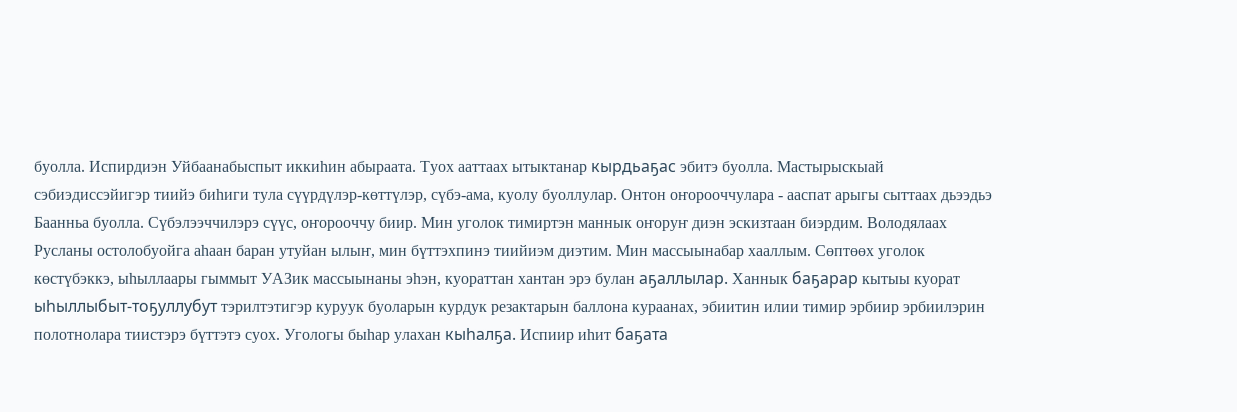буолла. Испирдиэн Уйбаанабыспыт иккиһин абыраата. Туох ааттаах ытыктанар кырдьаҕас эбитэ буолла. Мастырыскыай сэбиэдиссэйигэр тиийэ биһиги тула сүүрдүлэр-көттүлэр, сүбэ-ама, куолу буоллулар. Онтон оҥорооччулара - ааспат арыгы сыттаах дьээдьэ Баанньа буолла. Сүбэлээччилэрэ сүүс, оҥорооччу биир. Мин уголок тимиртэн маннык оҥоруҥ диэн эскизтаан биэрдим. Володялаах Русланы остолобуойга аһаан баран утуйан ылыҥ, мин бүттэхпинэ тиийиэм диэтим. Мин массыынабар хааллым. Сөптөөх уголок көстүбэккэ, ыһыллаары гыммыт УАЗик массыынаны эһэн, куораттан хантан эрэ булан аҕаллылар. Ханнык баҕарар кытыы куорат ыһыллыбыт-тоҕуллубут тэрилтэтигэр куруук буоларын курдук резактарын баллона кураанах, эбиитин илии тимир эрбиир эрбиилэрин полотнолара тиистэрэ бүттэтэ суох. Угологы быһар улахан кыһалҕа. Испиир иһит баҕата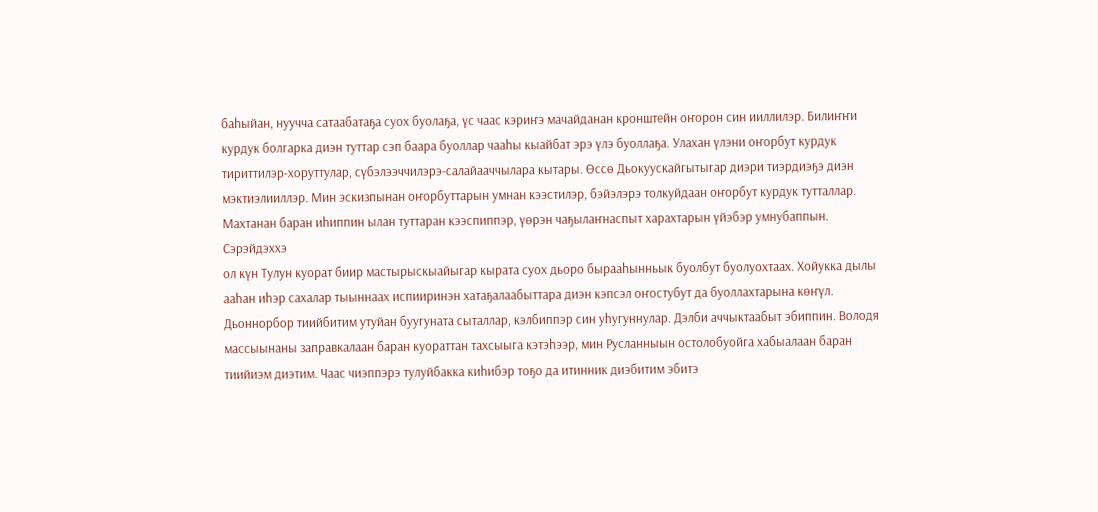баһыйан, нуучча сатаабатаҕа суох буолаҕа, үс чаас кэриҥэ мачайданан кронштейн оҥорон син ииллилэр. Билиҥҥи курдук болгарка диэн туттар сэп баара буоллар чааһы кыайбат эрэ үлэ буоллаҕа. Улахан үлэни оҥорбут курдук тириттилэр-хоруттулар, сүбэлээччилэрэ-салайааччылара кытары. Өссө Дьокуускайгытыгар диэри тиэрдиэҕэ диэн мэктиэлииллэр. Мин эскизпынан оҥорбуттарын умнан кээстилэр, бэйэлэрэ толкуйдаан оҥорбут курдук тутталлар. Махтанан баран иһиппин ылан туттаран кээспиппэр, үөрэн чаҕылаҥнаспыт харахтарын үйэбэр умнубаппын. Сэрэйдэххэ
ол күн Тулун куорат биир мастырыскыайыгар кырата суох дьоро бырааһынньык буолбут буолуохтаах. Хойукка дылы ааһан иһэр сахалар тыыннаах испииринэн хатаҕалаабыттара диэн кэпсэл оҥостубут да буоллахтарына көҥүл. Дьоннорбор тиийбитим утуйан буугуната сыталлар, кэлбиппэр син уһугуннулар. Дэлби аччыктаабыт эбиппин. Володя массыынаны заправкалаан баран куораттан тахсыыга кэтэһээр, мин Русланныын остолобуойга хабыалаан баран тиийиэм диэтим. Чаас чиэппэрэ тулуйбакка киһибэр тоҕо да итинник диэбитим эбитэ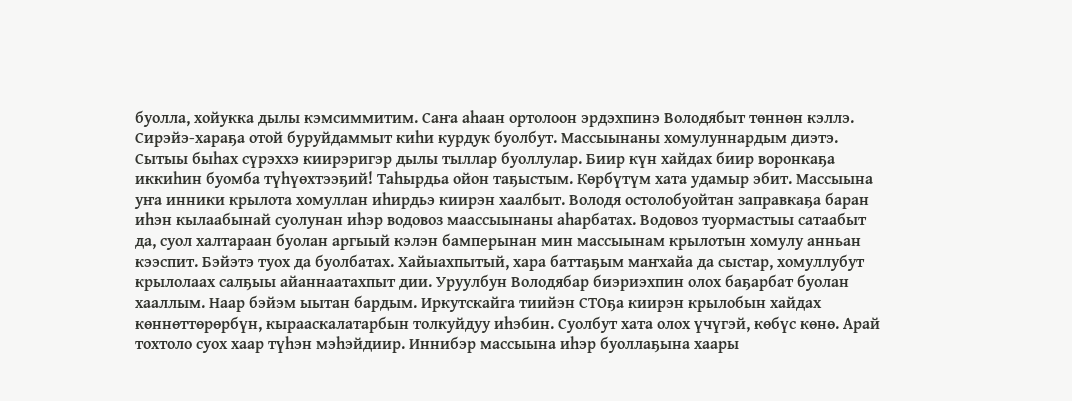буолла, хойукка дылы кэмсиммитим. Саҥа аһаан ортолоон эрдэхпинэ Володябыт төннөн кэллэ. Сирэйэ-хараҕа отой буруйдаммыт киһи курдук буолбут. Массыынаны хомулуннардым диэтэ. Сытыы быһах сүрэххэ киирэригэр дылы тыллар буоллулар. Биир күн хайдах биир воронкаҕа иккиһин буомба түһүөхтээҕий! Таһырдьа ойон таҕыстым. Көрбүтүм хата удамыр эбит. Массыына уҥа инники крылота хомуллан иһирдьэ киирэн хаалбыт. Володя остолобуойтан заправкаҕа баран иһэн кылаабынай суолунан иһэр водовоз маассыынаны аһарбатах. Водовоз туормастыы сатаабыт да, суол халтараан буолан аргыый кэлэн бамперынан мин массыынам крылотын хомулу анньан кээспит. Бэйэтэ туох да буолбатах. Хайыахпытый, хара баттаҕым маҥхайа да сыстар, хомуллубут крылолаах салҕыы айаннаатахпыт дии. Уруулбун Володябар биэриэхпин олох баҕарбат буолан хааллым. Наар бэйэм ыытан бардым. Иркутскайга тиийэн СТОҕа киирэн крылобын хайдах көннөттөрөрбүн, кырааскалатарбын толкуйдуу иһэбин. Суолбут хата олох үчүгэй, көбүс көнө. Арай тохтоло суох хаар түһэн мэһэйдиир. Иннибэр массыына иһэр буоллаҕына хаары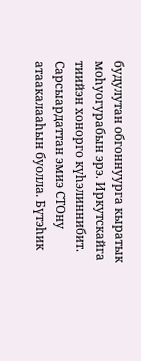будулутан обгоннуурга кыратык моһуогурабын эрэ. Иркутскайга тиийэн хонорго күһэлиннибит. Сарсыардаттан эмиэ СТОну атаакалааһын буолла. Бүтэһик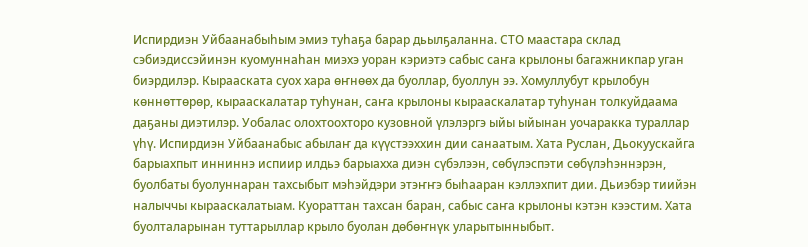Испирдиэн Уйбаанабыһым эмиэ туһаҕа барар дьылҕаланна. СТО маастара склад сэбиэдиссэйинэн куомуннаһан миэхэ уоран кэриэтэ сабыс саҥа крылоны багажникпар уган биэрдилэр. Кырааската суох хара өҥнөөх да буоллар, буоллун ээ. Хомуллубут крылобун көннөттөрөр, кырааскалатар туһунан, саҥа крылоны кырааскалатар туһунан толкуйдаама даҕаны диэтилэр. Уобалас олохтоохторо кузовной үлэлэргэ ыйы ыйынан уочаракка тураллар үһү. Испирдиэн Уйбаанабыс абылаҥ да күүстээххин дии санаатым. Хата Руслан, Дьокуускайга барыахпыт инниннэ испиир илдьэ барыахха диэн сүбэлээн, сөбүлэспэти сөбүлэһэннэрэн, буолбаты буолуннаран тахсыбыт мэһэйдэри этэҥҥэ быһааран кэллэхпит дии. Дьиэбэр тиийэн налыччы кырааскалатыам. Куораттан тахсан баран, сабыс саҥа крылоны кэтэн кээстим. Хата буолталарынан туттарыллар крыло буолан дөбөҥнүк уларытынныбыт.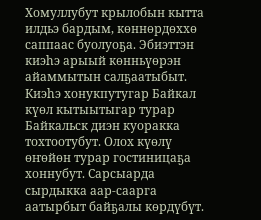Хомуллубут крылобын кытта илдьэ бардым, көннөрдөххө саппаас буолуоҕа. Эбиэттэн киэһэ арыый көнньүөрэн айаммытын салҕаатыбыт. Киэһэ хонукпутугар Байкал күөл кытыытыгар турар Байкальск диэн куоракка тохтоотубут. Олох күөлү өҥөйөн турар гостиницаҕа хоннубут. Сарсыарда сырдыкка аар-саарга аатырбыт байҕалы көрдүбүт.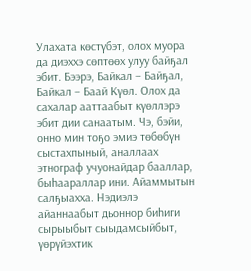Улахата көстүбэт, олох муора да диэххэ сөптөөх улуу байҕал эбит. Бээрэ, Байкал – Байҕал, Байкал – Баай Күөл. Олох да сахалар ааттаабыт күөллэрэ эбит дии санаатым. Чэ, бэйи, онно мин тоҕо эмиэ төбөбүн сыстахпыный, аналлаах этнограф учуонайдар бааллар, быһаараллар ини. Айаммытын салҕыахха. Нэдиэлэ айаннаабыт дьоннор биһиги сырыыбыт сыыдамсыйбыт, үөрүйэхтик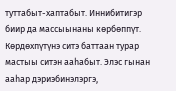туттабыт-хаптабыт. Иннибитигэр биир да массыынаны көрбөппүт. Көрдөхпүтүнэ ситэ баттаан турар мастыы ситэн ааһабыт. Элэс гынан ааһар дэриэбинэлэргэ,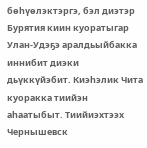бөһүөлэктэргэ, бэл диэтэр Бурятия киин куоратыгар Улан-Удэҕэ аралдьыйбакка иннибит диэки дьүккүйэбит. Киэһэлик Чита куоракка тиийэн аһаатыбыт. Тиийиэхтээх Чернышевск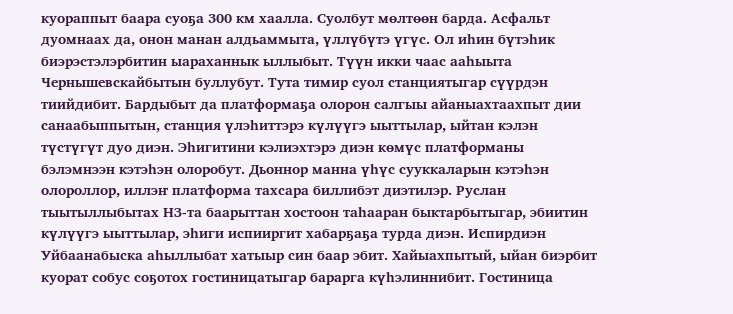куораппыт баара суоҕа 300 км хаалла. Суолбут мөлтөөн барда. Асфальт дуомнаах да, онон манан алдьаммыта, үллүбүтэ үгүс. Ол иһин бүтэһик биэрэстэлэрбитин ыараханнык ыллыбыт. Түүн икки чаас ааһыыта Чернышевскайбытын буллубут. Тута тимир суол станциятыгар сүүрдэн тиийдибит. Бардыбыт да платформаҕа олорон салгыы айаныахтаахпыт дии санаабыппытын, станция үлэһиттэрэ күлүүгэ ыыттылар, ыйтан кэлэн түстүгүт дуо диэн. Эһигитини кэлиэхтэрэ диэн көмүс платформаны бэлэмнээн кэтэһэн олоробут. Дьоннор манна үһүс сууккаларын кэтэһэн олороллор, иллэҥ платформа тахсара биллибэт диэтилэр. Руслан тыытыллыбытах НЗ-та баарыттан хостоон таһааран быктарбытыгар, эбиитин күлүүгэ ыыттылар, эһиги испииргит хабарҕаҕа турда диэн. Испирдиэн Уйбаанабыска аһыллыбат хатыыр син баар эбит. Хайыахпытый, ыйан биэрбит куорат собус соҕотох гостиницатыгар барарга күһэлиннибит. Гостиница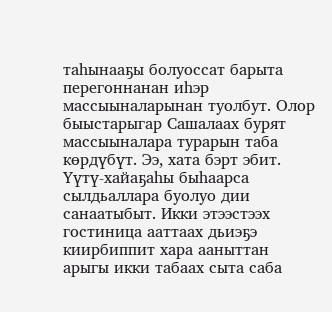таһынааҕы болуоссат барыта перегоннанан иһэр массыыналарынан туолбут. Олор быыстарыгар Сашалаах бурят массыыналара турарын таба көрдүбүт. Ээ, хата бэрт эбит. Үүтү-хайаҕаһы быһаарса сылдьаллара буолуо дии санаатыбыт. Икки этээстээх гостиница ааттаах дьиэҕэ киирбиппит хара ааныттан арыгы икки табаах сыта саба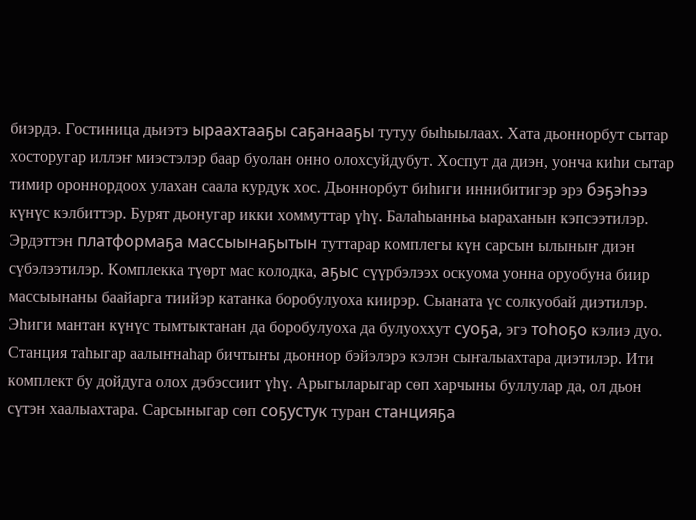биэрдэ. Гостиница дьиэтэ ыраахтааҕы саҕанааҕы тутуу быһыылаах. Хата дьоннорбут сытар хосторугар иллэҥ миэстэлэр баар буолан онно олохсуйдубут. Хоспут да диэн, уонча киһи сытар тимир ороннордоох улахан саала курдук хос. Дьоннорбут биһиги иннибитигэр эрэ бэҕэһээ күнүс кэлбиттэр. Бурят дьонугар икки хоммуттар үһү. Балаһыанньа ыараханын кэпсээтилэр.
Эрдэттэн платформаҕа массыынаҕытын туттарар комплегы күн сарсын ылыныҥ диэн сүбэлээтилэр. Комплекка түөрт мас колодка, аҕыс сүүрбэлээх оскуома уонна оруобуна биир массыынаны баайарга тиийэр катанка боробулуоха киирэр. Сыаната үс солкуобай диэтилэр. Эһиги мантан күнүс тымтыктанан да боробулуоха да булуоххут суоҕа, эгэ тоһоҕо кэлиэ дуо. Станция таһыгар аалыҥнаһар бичтыҥы дьоннор бэйэлэрэ кэлэн сыҥалыахтара диэтилэр. Ити комплект бу дойдуга олох дэбэссиит үһү. Арыгыларыгар сөп харчыны буллулар да, ол дьон сүтэн хаалыахтара. Сарсыныгар сөп соҕустук туран станцияҕа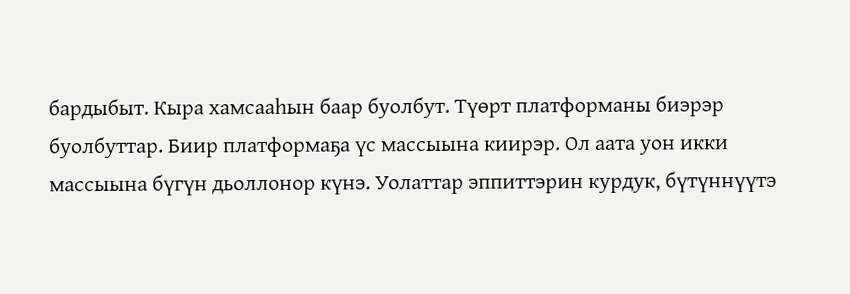бардыбыт. Кыра хамсааһын баар буолбут. Түөрт платформаны биэрэр буолбуттар. Биир платформаҕа үс массыына киирэр. Ол аата уон икки массыына бүгүн дьоллонор күнэ. Уолаттар эппиттэрин курдук, бүтүннүүтэ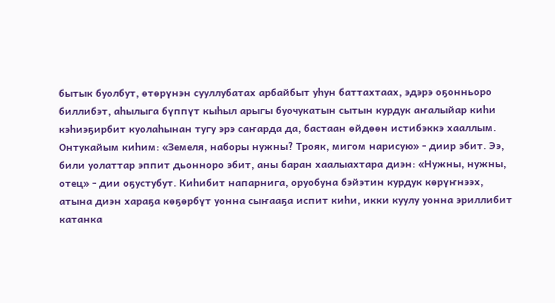бытык буолбут, өтөрүнэн сууллубатах арбайбыт уһун баттахтаах, эдэрэ оҕонньоро биллибэт, аһылыга бүппүт кыһыл арыгы буочукатын сытын курдук аҥалыйар киһи кэһиэҕирбит куолаһынан тугу эрэ саҥарда да, бастаан өйдөөн истибэккэ хааллым. Онтукайым киһим: «Земеля, наборы нужны? Трояк, мигом нарисую» - диир эбит. Ээ, били уолаттар эппит дьонноро эбит, аны баран хаалыахтара диэн: «Нужны, нужны, отец» - дии оҕустубут. Киһибит напарнига, оруобуна бэйэтин курдук көрүҥнээх, атына диэн хараҕа көҕөрбүт уонна сыҥааҕа испит киһи, икки куулу уонна эриллибит катанка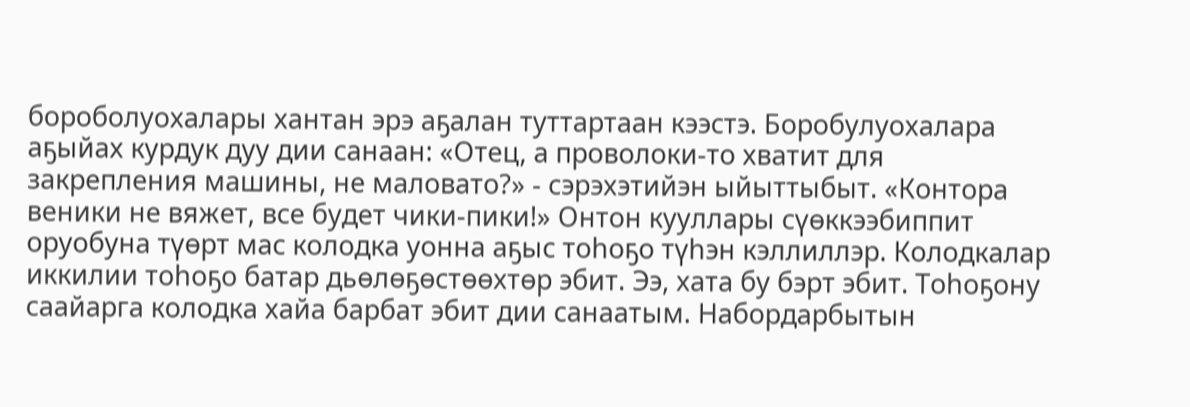бороболуохалары хантан эрэ аҕалан туттартаан кээстэ. Боробулуохалара аҕыйах курдук дуу дии санаан: «Отец, а проволоки-то хватит для закрепления машины, не маловато?» - сэрэхэтийэн ыйыттыбыт. «Контора веники не вяжет, все будет чики-пики!» Онтон кууллары сүөккээбиппит оруобуна түөрт мас колодка уонна аҕыс тоһоҕо түһэн кэллиллэр. Колодкалар иккилии тоһоҕо батар дьөлөҕөстөөхтөр эбит. Ээ, хата бу бэрт эбит. Тоһоҕону саайарга колодка хайа барбат эбит дии санаатым. Набордарбытын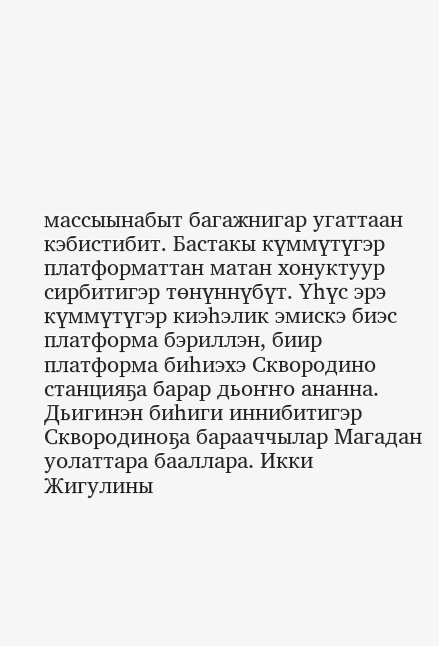массыынабыт багажнигар угаттаан кэбистибит. Бастакы күммүтүгэр платформаттан матан хонуктуур сирбитигэр төнүннүбүт. Үһүс эрэ күммүтүгэр киэһэлик эмискэ биэс платформа бэриллэн, биир платформа биһиэхэ Сквородино станцияҕа барар дьоҥҥо ананна. Дьигинэн биһиги иннибитигэр Сквородиноҕа барааччылар Магадан уолаттара бааллара. Икки Жигулины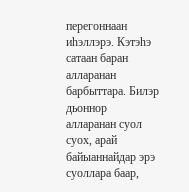перегоннаан иһэллэрэ. Кэтэһэ сатаан баран алларанан барбыттара. Билэр дьоннор алларанан суол суох, арай байыаннайдар эрэ суоллара баар,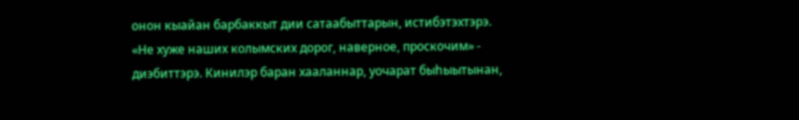онон кыайан барбаккыт дии сатаабыттарын, истибэтэхтэрэ. «Не хуже наших колымских дорог, наверное, проскочим» - диэбиттэрэ. Кинилэр баран хааланнар, уочарат быһыытынан,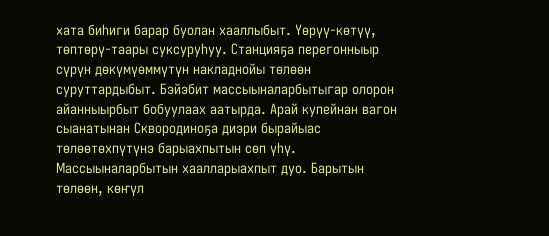хата биһиги барар буолан хааллыбыт. Үөрүү-көтүү,
төптөрү-таары суксуруһуу. Станцияҕа перегонныыр сүрүн дөкүмүөммүтүн накладнойы төлөөн суруттардыбыт. Бэйэбит массыыналарбытыгар олорон айанныырбыт бобуулаах аатырда. Арай купейнан вагон сыанатынан Сквородиноҕа диэри бырайыас төлөөтөхпүтүнэ барыахпытын сөп үһү. Массыыналарбытын хаалларыахпыт дуо. Барытын төлөөн, көҥүл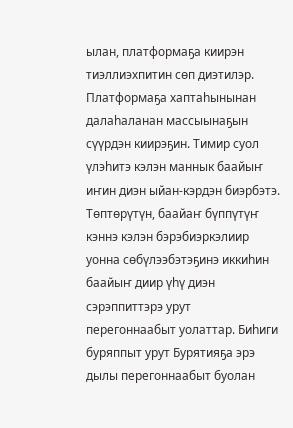ылан, платформаҕа киирэн тиэллиэхпитин сөп диэтилэр. Платформаҕа хаптаһынынан далаһаланан массыынаҕын сүүрдэн киирэҕин. Тимир суол үлэһитэ кэлэн маннык баайыҥ иҥин диэн ыйан-кэрдэн биэрбэтэ. Төптөрүтүн, баайаҥ бүппүтүҥ кэннэ кэлэн бэрэбиэркэлиир уонна сөбүлээбэтэҕинэ иккиһин баайыҥ диир үһү диэн сэрэппиттэрэ урут перегоннаабыт уолаттар. Биһиги буряппыт урут Бурятияҕа эрэ дылы перегоннаабыт буолан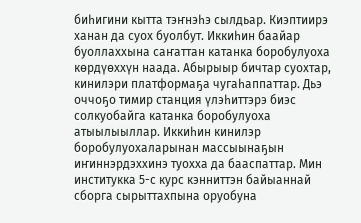биһигини кытта тэҥнэһэ сылдьар. Киэптиирэ ханан да суох буолбут. Иккиһин баайар буоллаххына саҥаттан катанка боробулуоха көрдүөххүн наада. Абырыыр бичтар суохтар, кинилэри платформаҕа чугаһаппаттар. Дьэ оччоҕо тимир станция үлэһиттэрэ биэс солкуобайга катанка боробулуоха атыылыыллар. Иккиһин кинилэр боробулуохаларынан массыынаҕын иҥиннэрдэххинэ туохха да бааспаттар. Мин институкка 5-с курс кэнниттэн байыаннай сборга сырыттахпына оруобуна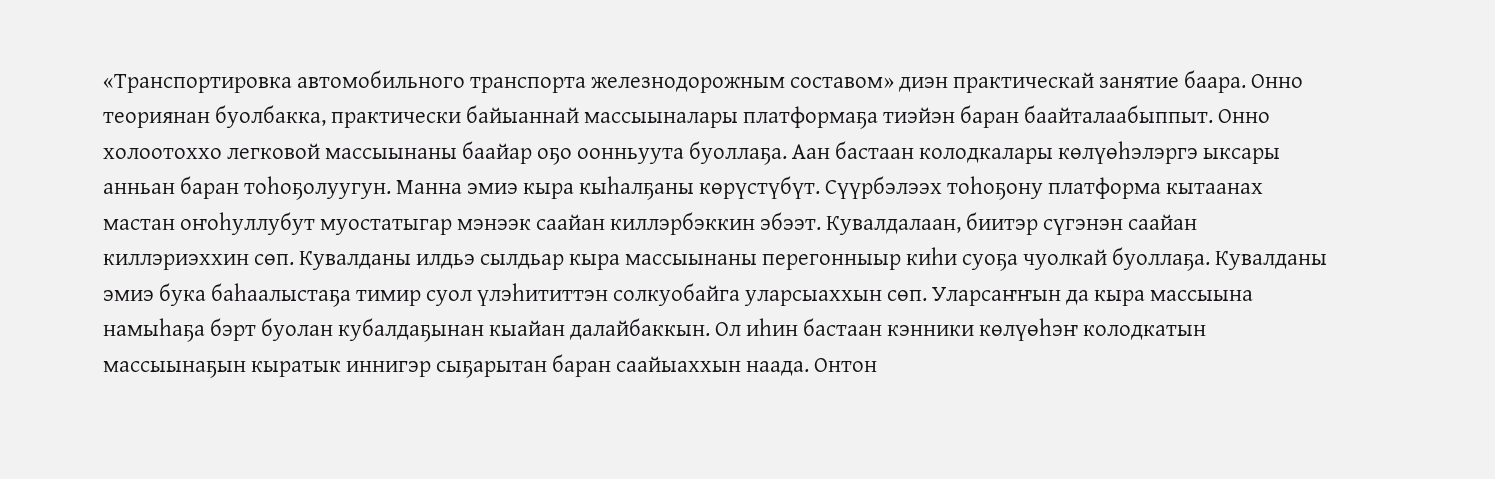«Транспортировка автомобильного транспорта железнодорожным составом» диэн практическай занятие баара. Онно теориянан буолбакка, практически байыаннай массыыналары платформаҕа тиэйэн баран баайталаабыппыт. Онно холоотоххо легковой массыынаны баайар оҕо оонньуута буоллаҕа. Аан бастаан колодкалары көлүөһэлэргэ ыксары анньан баран тоһоҕолуугун. Манна эмиэ кыра кыһалҕаны көрүстүбүт. Сүүрбэлээх тоһоҕону платформа кытаанах мастан оҥоһуллубут муостатыгар мэнээк саайан киллэрбэккин эбээт. Кувалдалаан, биитэр сүгэнэн саайан киллэриэххин сөп. Кувалданы илдьэ сылдьар кыра массыынаны перегонныыр киһи суоҕа чуолкай буоллаҕа. Кувалданы эмиэ бука баһаалыстаҕа тимир суол үлэһититтэн солкуобайга уларсыаххын сөп. Уларсаҥҥын да кыра массыына намыһаҕа бэрт буолан кубалдаҕынан кыайан далайбаккын. Ол иһин бастаан кэнники көлүөһэҥ колодкатын массыынаҕын кыратык иннигэр сыҕарытан баран саайыаххын наада. Онтон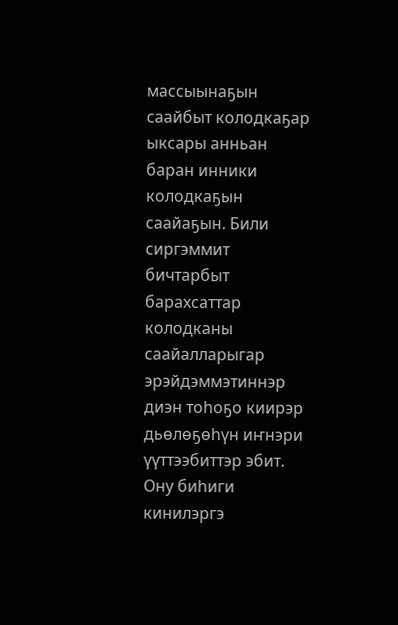массыынаҕын саайбыт колодкаҕар ыксары анньан баран инники колодкаҕын саайаҕын. Били сиргэммит бичтарбыт барахсаттар колодканы саайалларыгар эрэйдэммэтиннэр диэн тоһоҕо киирэр дьөлөҕөһүн иҥнэри үүттээбиттэр эбит. Ону биһиги кинилэргэ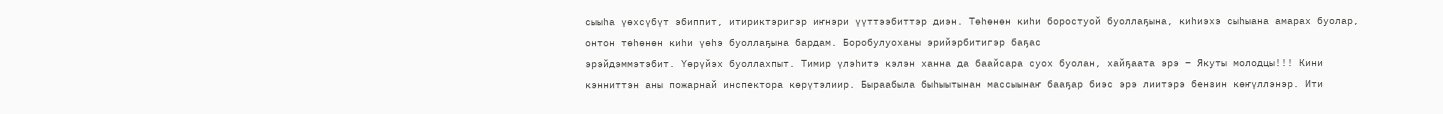сыыһа үөхсүбүт эбиппит, итириктэригэр иҥнэри үүттээбиттэр диэн. Төһөнөн киһи боростуой буоллаҕына, киһиэхэ сыһыана амарах буолар, онтон төһөнөн киһи үөһэ буоллаҕына бардам. Боробулуоханы эрийэрбитигэр баҕас
эрэйдэммэтэбит. Үөрүйэх буоллахпыт. Тимир үлэһитэ кэлэн ханна да баайсара суох буолан, хайҕаата эрэ – Якуты молодцы!!! Кини кэнниттэн аны пожарнай инспектора көрүтэлиир. Быраабыла быһыытынан массыынаҥ бааҕар биэс эрэ лиитэрэ бензин көҥүллэнэр. Ити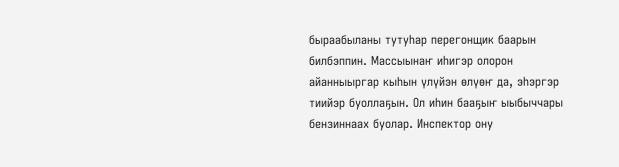быраабыланы тутуһар перегонщик баарын билбэппин. Массыынаҥ иһигэр олорон айанныыргар кыһын үлүйэн өлүөҥ да, эһэргэр тиийэр буоллаҕын. Ол иһин бааҕыҥ ыыбыччары бензиннаах буолар. Инспектор ону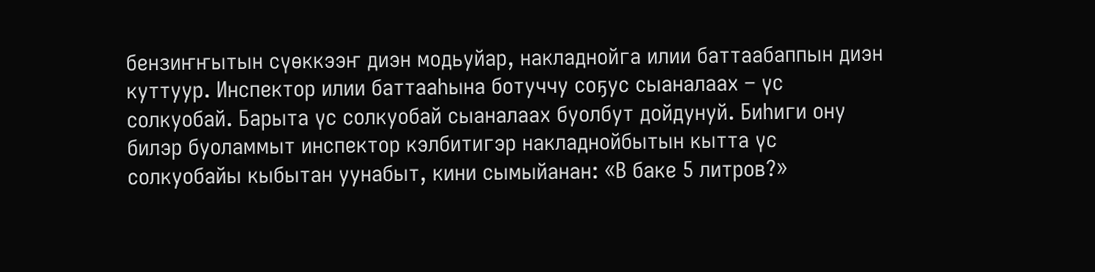бензиҥҥытын сүөккээҥ диэн модьуйар, накладнойга илии баттаабаппын диэн куттуур. Инспектор илии баттааһына ботуччу соҕус сыаналаах – үс солкуобай. Барыта үс солкуобай сыаналаах буолбут дойдунуй. Биһиги ону билэр буоламмыт инспектор кэлбитигэр накладнойбытын кытта үс солкуобайы кыбытан уунабыт, кини сымыйанан: «В баке 5 литров?»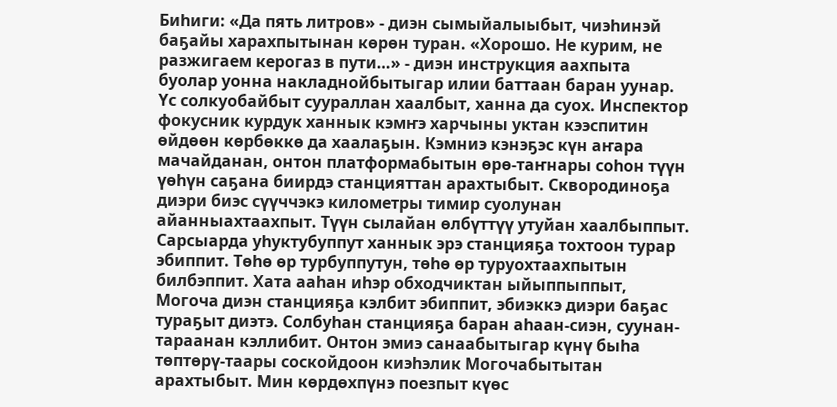Биһиги: «Да пять литров» - диэн сымыйалыыбыт, чиэһинэй баҕайы харахпытынан көрөн туран. «Хорошо. Не курим, не разжигаем керогаз в пути…» - диэн инструкция аахпыта буолар уонна накладнойбытыгар илии баттаан баран уунар. Үс солкуобайбыт суураллан хаалбыт, ханна да суох. Инспектор фокусник курдук ханнык кэмҥэ харчыны уктан кээспитин өйдөөн көрбөккө да хаалаҕын. Кэмниэ кэнэҕэс күн аҥара мачайданан, онтон платформабытын өрө-таҥнары соһон түүн үөһүн саҕана биирдэ станцияттан арахтыбыт. Сквородиноҕа диэри биэс сүүччэкэ километры тимир суолунан айанныахтаахпыт. Түүн сылайан өлбүттүү утуйан хаалбыппыт. Сарсыарда уһуктубуппут ханнык эрэ станцияҕа тохтоон турар эбиппит. Төһө өр турбуппутун, төһө өр туруохтаахпытын билбэппит. Хата ааһан иһэр обходчиктан ыйыппыппыт, Могоча диэн станцияҕа кэлбит эбиппит, эбиэккэ диэри баҕас тураҕыт диэтэ. Солбуһан станцияҕа баран аһаан-сиэн, суунан-тараанан кэллибит. Онтон эмиэ санаабытыгар күнү быһа төптөрү-таары соскойдоон киэһэлик Могочабытытан арахтыбыт. Мин көрдөхпүнэ поезпыт күөс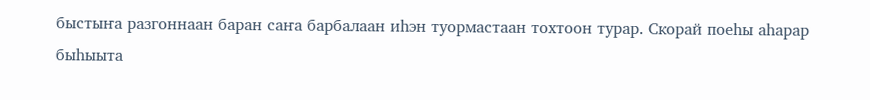быстыҥа разгоннаан баран саҥа барбалаан иһэн туормастаан тохтоон турар. Скорай поеһы аһарар быһыыта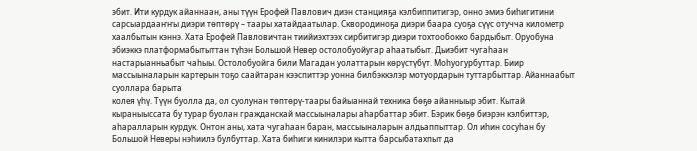эбит. Ити курдук айаннаан, аны түүн Ерофей Павлович диэн станцияҕа кэлбиппитигэр, онно эмиэ биһигитини сарсыардааҥҥы диэри төптөрү – таары хатайдаатылар. Сквородиноҕа диэри баара суоҕа сүүс отучча километр хаалбытын кэннэ. Хата Ерофей Павловичтан тиийиэхтээх сирбитигэр диэри тохтообокко бардыбыт. Оруобуна эбиэккэ платформабытыттан түһэн Большой Невер остолобуойугар аһаатыбыт. Дьиэбит чугаһаан настарыанньабыт чаһыы. Остолобуойга били Магадан уолаттарын көрүстүбүт. Моһуогурбуттар. Биир массыыналарын картерын тоҕо саайтаран кээспиттэр уонна билбэккэлэр мотуордарын туттарбыттар. Айаннаабыт суоллара барыта
колея үһү. Түүн буолла да, ол суолунан төптөрү-таары байыаннай техника бөҕө айанныыр эбит. Кытай кыраныыссата бу турар буолан гражданскай массыыналары аһарбаттар эбит. Бэрик бөҕө биэрэн кэлбиттэр, аһаралларын курдук. Онтон аны, хата чугаһаан баран, массыыналарын алдьаппыттар. Ол иһин сосуһан бу Большой Неверы нэһиилэ булбуттар. Хата биһиги кинилэри кытта барсыбатахпыт да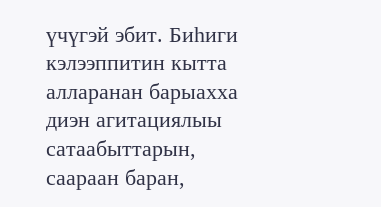үчүгэй эбит. Биһиги кэлээппитин кытта алларанан барыахха диэн агитациялыы сатаабыттарын, саараан баран,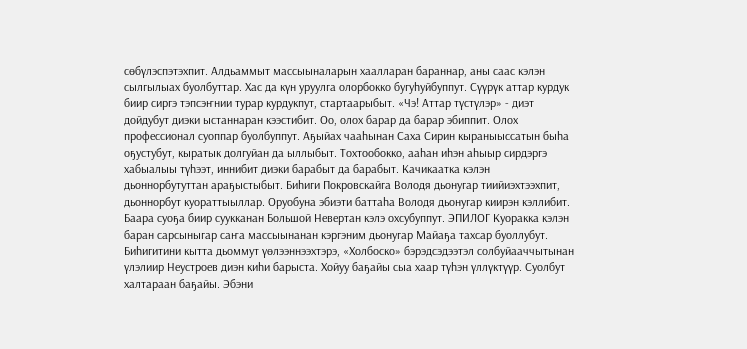сөбүлэспэтэхпит. Алдьаммыт массыыналарын хаалларан бараннар, аны саас кэлэн сылгылыах буолбуттар. Хас да күн уруулга олорбокко бугуһуйбуппут. Сүүрүк аттар курдук биир сиргэ тэпсэҥнии турар курдукпут, стартаарыбыт. «Чэ! Аттар түстүлэр» - диэт дойдубут диэки ыстаннаран кээстибит. Оо, олох барар да барар эбиппит. Олох профессионал суоппар буолбуппут. Аҕыйах чааһынан Саха Сирин кыраныыссатын быһа оҕустубут, кыратык долгуйан да ыллыбыт. Тохтообокко, ааһан иһэн аһыыр сирдэргэ хабыалыы түһээт, иннибит диэки барабыт да барабыт. Качикаатка кэлэн дьоннорбутуттан араҕыстыбыт. Биһиги Покровскайга Володя дьонугар тиийиэхтээхпит, дьоннорбут куораттыыллар. Оруобуна эбиэти баттаһа Володя дьонугар киирэн кэллибит. Баара суоҕа биир суукканан Большой Невертан кэлэ охсубуппут. ЭПИЛОГ Куоракка кэлэн баран сарсыныгар саҥа массыынанан кэргэним дьонугар Майаҕа тахсар буоллубут. Биһигитини кытта дьоммут үөлээннээхтэрэ, «Холбоско» бэрэдсэдээтэл солбуйааччытынан үлэлиир Неустроев диэн киһи барыста. Хойуу баҕайы сыа хаар түһэн үллүктүүр. Суолбут халтараан баҕайы. Эбэни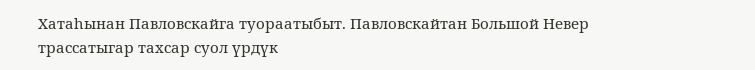Хатаһынан Павловскайга туораатыбыт. Павловскайтан Большой Невер трассатыгар тахсар суол үрдүк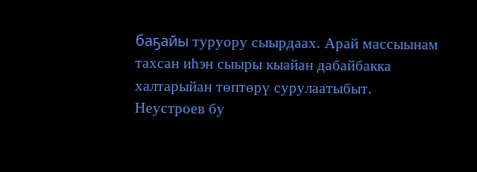баҕайы туруору сыырдаах. Арай массыынам тахсан иһэн сыыры кыайан дабайбакка халтарыйан төптөрү сурулаатыбыт. Неустроев бу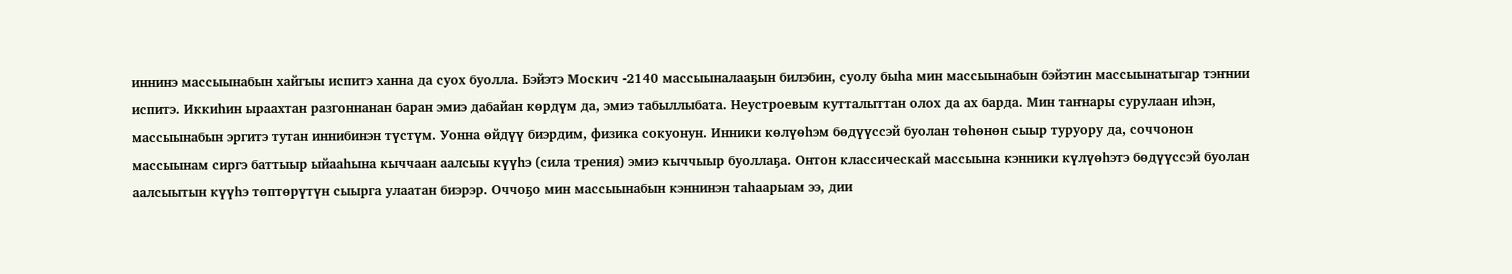иннинэ массыынабын хайгыы испитэ ханна да суох буолла. Бэйэтэ Москич -2140 массыыналааҕын билэбин, суолу быһа мин массыынабын бэйэтин массыынатыгар тэҥнии испитэ. Иккиһин ыраахтан разгоннанан баран эмиэ дабайан көрдүм да, эмиэ табыллыбата. Неустроевым кутталыттан олох да ах барда. Мин таҥнары сурулаан иһэн, массыынабын эргитэ тутан иннибинэн түстүм. Уонна өйдүү биэрдим, физика сокуонун. Инники көлүөһэм бөдүүссэй буолан төһөнөн сыыр туруору да, соччонон массыынам сиргэ баттыыр ыйааһына кыччаан аалсыы күүһэ (сила трения) эмиэ кыччыыр буоллаҕа. Онтон классическай массыына кэнники күлүөһэтэ бөдүүссэй буолан аалсыытын күүһэ төптөрүтүн сыырга улаатан биэрэр. Оччоҕо мин массыынабын кэннинэн таһаарыам ээ, дии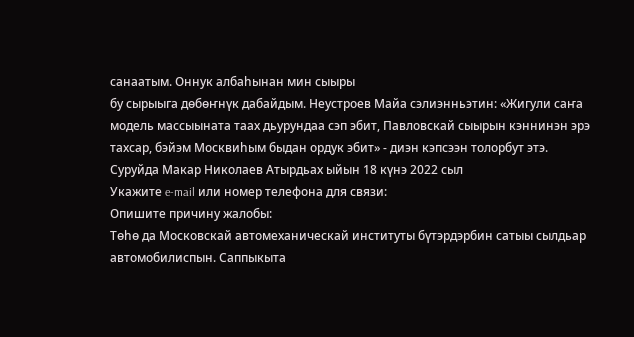санаатым. Оннук албаһынан мин сыыры
бу сырыыга дөбөҥнүк дабайдым. Неустроев Майа сэлиэнньэтин: «Жигули саҥа модель массыыната таах дьурундаа сэп эбит, Павловскай сыырын кэннинэн эрэ тахсар, бэйэм Москвиһым быдан ордук эбит» - диэн кэпсээн толорбут этэ.
Суруйда Макар Николаев Атырдьах ыйын 18 күнэ 2022 сыл
Укажите e-mail или номер телефона для связи:
Опишите причину жалобы:
Төһө да Московскай автомеханическай институты бүтэрдэрбин сатыы сылдьар автомобилиспын. Саппыкыта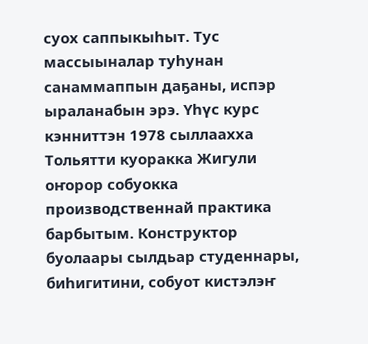суох саппыкыһыт. Тус массыыналар туһунан санаммаппын даҕаны, испэр ыраланабын эрэ. Үһүс курс кэнниттэн 1978 сыллаахха Тольятти куоракка Жигули оҥорор собуокка производственнай практика барбытым. Конструктор буолаары сылдьар студеннары, биһигитини, собуот кистэлэҥ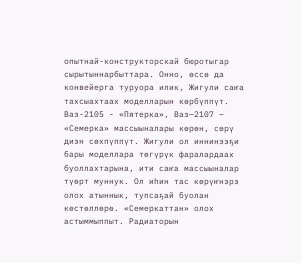опытнай-конструкторскай бюротыгар сырытыннарбыттара. Онно, өссө да конвейерга туруора илик, Жигули саҥа тахсыахтаах моделларын көрбүппүт. Ваз-2105 - «Пятерка», Ваз—2107 – «Семерка» массыыналары көрөн, сөрү диэн сөхпүппүт. Жигули ол иннинээҕи бары моделлара төгүрүк фаралардаах буоллахтарына, ити саҥа массыыналар түөрт муннук. Ол иһин тас көрүҥнэрэ олох атыннык, тупсаҕай буолан көстөллөрө. «Семеркаттан» олох астыммыппыт. Радиаторын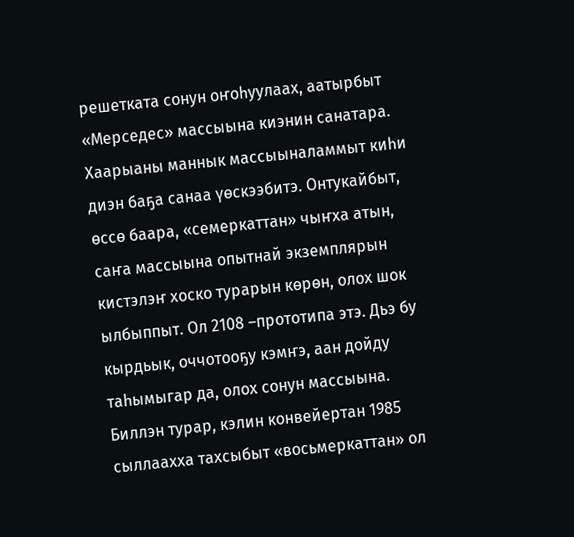решетката сонун оҥоһуулаах, аатырбыт «Мерседес» массыына киэнин санатара. Хаарыаны маннык массыыналаммыт киһи диэн баҕа санаа үөскээбитэ. Онтукайбыт, өссө баара, «семеркаттан» чыҥха атын, саҥа массыына опытнай экземплярын кистэлэҥ хоско турарын көрөн, олох шок ылбыппыт. Ол 2108 –прототипа этэ. Дьэ бу кырдьык, оччотооҕу кэмҥэ, аан дойду таһымыгар да, олох сонун массыына. Биллэн турар, кэлин конвейертан 1985 сыллаахха тахсыбыт «восьмеркаттан» ол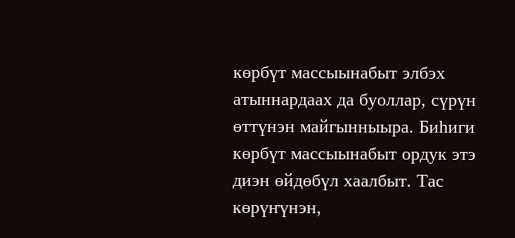көрбүт массыынабыт элбэх атыннардаах да буоллар, сүрүн өттүнэн майгынныыра. Биһиги көрбүт массыынабыт ордук этэ диэн өйдөбүл хаалбыт. Тас көрүҥүнэн,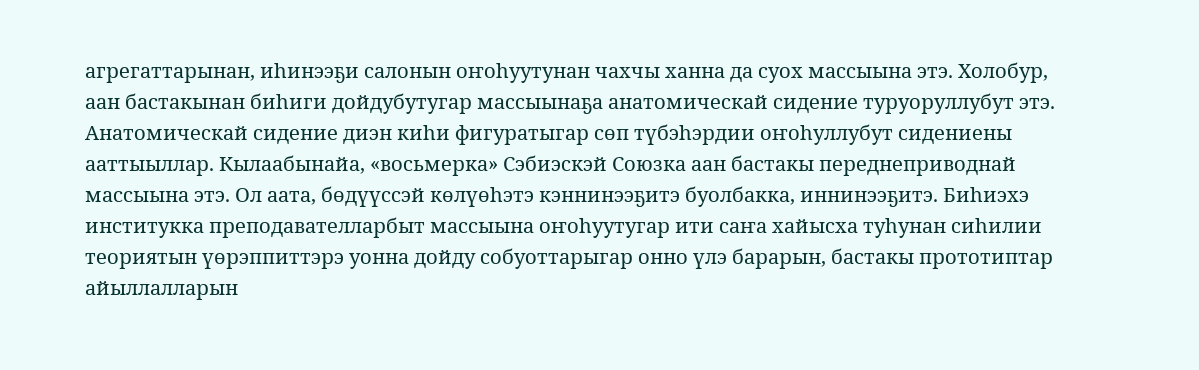агрегаттарынан, иһинээҕи салонын оҥоһуутунан чахчы ханна да суох массыына этэ. Холобур, аан бастакынан биһиги дойдубутугар массыынаҕа анатомическай сидение туруоруллубут этэ. Анатомическай сидение диэн киһи фигуратыгар сөп түбэһэрдии оҥоһуллубут сидениены ааттыыллар. Кылаабынайа, «восьмерка» Сэбиэскэй Союзка аан бастакы переднеприводнай массыына этэ. Ол аата, бөдүүссэй көлүөһэтэ кэннинээҕитэ буолбакка, иннинээҕитэ. Биһиэхэ институкка преподавателларбыт массыына оҥоһуутугар ити саҥа хайысха туһунан сиһилии теориятын үөрэппиттэрэ уонна дойду собуоттарыгар онно үлэ барарын, бастакы прототиптар айыллалларын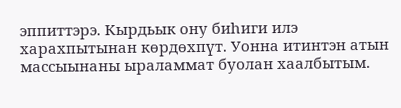эппиттэрэ. Кырдьык ону биһиги илэ харахпытынан көрдөхпүт. Уонна итинтэн атын массыынаны ыраламмат буолан хаалбытым.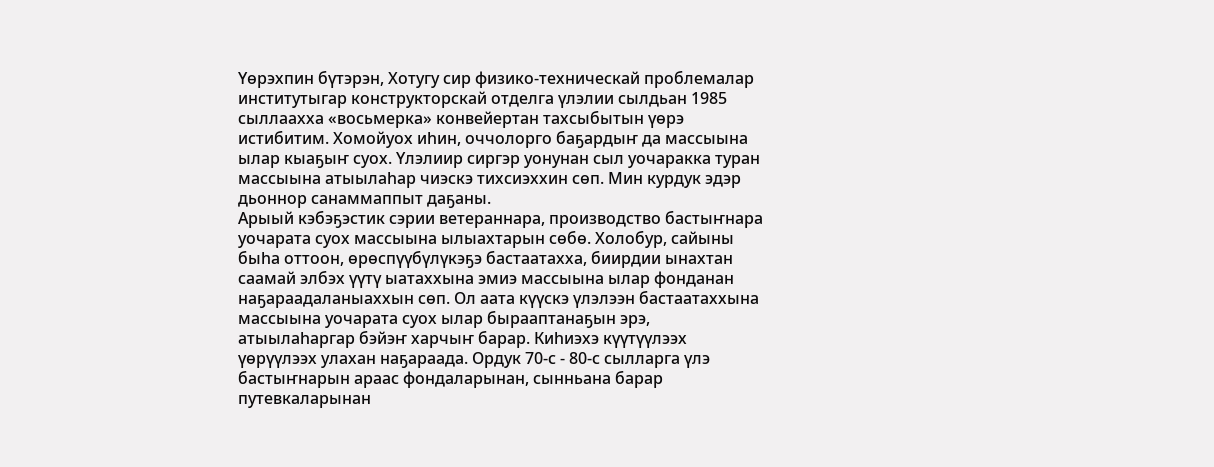Үөрэхпин бүтэрэн, Хотугу сир физико-техническай проблемалар институтыгар конструкторскай отделга үлэлии сылдьан 1985 сыллаахха «восьмерка» конвейертан тахсыбытын үөрэ истибитим. Хомойуох иһин, оччолорго баҕардыҥ да массыына ылар кыаҕыҥ суох. Үлэлиир сиргэр уонунан сыл уочаракка туран массыына атыылаһар чиэскэ тихсиэххин сөп. Мин курдук эдэр дьоннор санаммаппыт даҕаны.
Арыый кэбэҕэстик сэрии ветераннара, производство бастыҥнара уочарата суох массыына ылыахтарын сөбө. Холобур, сайыны быһа оттоон, өрөспүүбүлүкэҕэ бастаатахха, биирдии ынахтан саамай элбэх үүтү ыатаххына эмиэ массыына ылар фонданан наҕараадаланыаххын сөп. Ол аата күүскэ үлэлээн бастаатаххына массыына уочарата суох ылар бырааптанаҕын эрэ, атыылаһаргар бэйэҥ харчыҥ барар. Киһиэхэ күүтүүлээх үөрүүлээх улахан наҕараада. Ордук 70-с - 80-с сылларга үлэ бастыҥнарын араас фондаларынан, сынньана барар путевкаларынан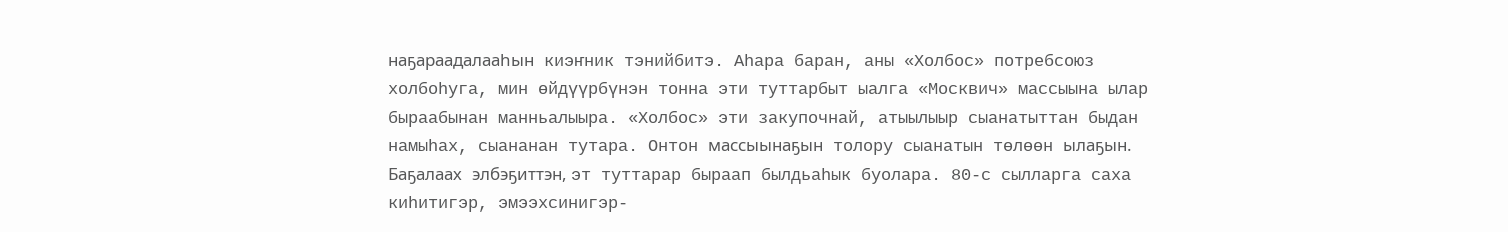наҕараадалааһын киэҥник тэнийбитэ. Аһара баран, аны «Холбос» потребсоюз холбоһуга, мин өйдүүрбүнэн тонна эти туттарбыт ыалга «Москвич» массыына ылар быраабынан манньалыыра. «Холбос» эти закупочнай, атыылыыр сыанатыттан быдан намыһах, сыананан тутара. Онтон массыынаҕын толору сыанатын төлөөн ылаҕын. Баҕалаах элбэҕиттэн, эт туттарар быраап былдьаһык буолара. 80-с сылларга саха киһитигэр, эмээхсинигэр-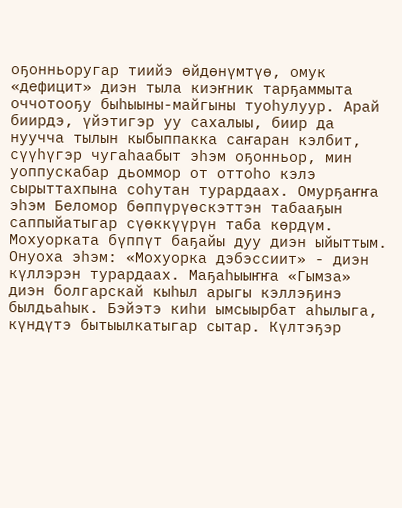оҕонньоругар тиийэ өйдөнүмтүө, омук «дефицит» диэн тыла киэҥник тарҕаммыта оччотооҕу быһыыны-майгыны туоһулуур. Арай биирдэ, үйэтигэр уу сахалыы, биир да нуучча тылын кыбыппакка саҥаран кэлбит, сүүһүгэр чугаһаабыт эһэм оҕонньор, мин уоппускабар дьоммор от оттоһо кэлэ сырыттахпына соһутан турардаах. Омурҕаҥҥа эһэм Беломор бөппүрүөскэттэн табааҕын саппыйатыгар сүөккүүрүн таба көрдүм. Мохуорката бүппүт баҕайы дуу диэн ыйыттым. Онуоха эһэм: «Мохуорка дэбэссиит» - диэн күллэрэн турардаах. Маҕаһыыҥҥа «Гымза» диэн болгарскай кыһыл арыгы кэллэҕинэ былдьаһык. Бэйэтэ киһи ымсыырбат аһылыга, күндүтэ бытыылкатыгар сытар. Күлтэҕэр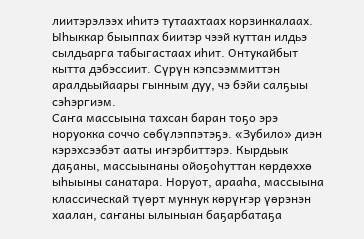лиитэрэлээх иһитэ тутаахтаах корзинкалаах. Ыһыккар быыппах биитэр чээй куттан илдьэ сылдьарга табыгастаах иһит. Онтукайбыт кытта дэбэссиит. Сүрүн кэпсээммиттэн аралдьыйаары гынным дуу, чэ бэйи салҕыы сэһэргиэм.
Саҥа массыына тахсан баран тоҕо эрэ норуокка соччо сөбүлэппэтэҕэ. «Зубило» диэн кэрэхсээбэт ааты иҥэрбиттэрэ. Кырдьык даҕаны, массыынаны ойоҕоһуттан көрдөххө ыһыыны санатара. Норуот, арааһа, массыына классическай түөрт муннук көрүҥэр үөрэнэн хаалан, саҥаны ылыныан баҕарбатаҕа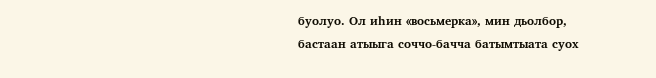буолуо. Ол иһин «восьмерка», мин дьолбор, бастаан атыыга соччо-бачча батымтыата суох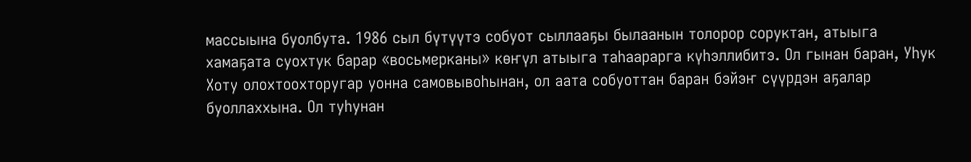массыына буолбута. 1986 сыл бүтүүтэ собуот сыллааҕы былаанын толорор соруктан, атыыга хамаҕата суохтук барар «восьмерканы» көҥүл атыыга таһаарарга күһэллибитэ. Ол гынан баран, Уһук Хоту олохтоохторугар уонна самовывоһынан, ол аата собуоттан баран бэйэҥ сүүрдэн аҕалар буоллаххына. Ол туһунан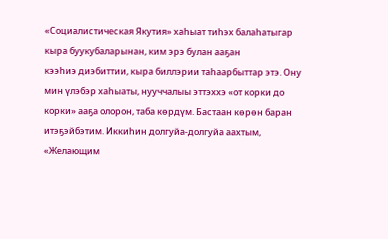«Социалистическая Якутия» хаһыат тиһэх балаһатыгар кыра буукубаларынан, ким эрэ булан ааҕан
кээһиэ диэбиттии, кыра биллэрии таһаарбыттар этэ. Ону мин үлэбэр хаһыаты, нууччалыы эттэххэ «от корки до корки» ааҕа олорон, таба көрдүм. Бастаан көрөн баран итэҕэйбэтим. Иккиһин долгуйа-долгуйа аахтым, «Желающим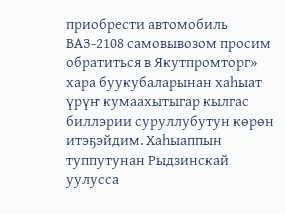приобрести автомобиль ВАЗ-2108 самовывозом просим обратиться в Якутпромторг» хара буукубаларынан хаһыат үрүҥ кумаахытыгар кылгас биллэрии суруллубутун көрөн итэҕэйдим. Хаһыаппын туппутунан Рыдзинскай уулусса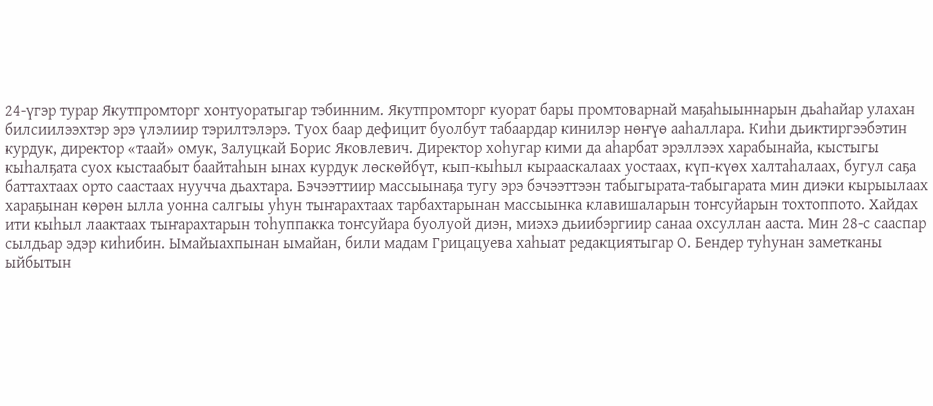24-үгэр турар Якутпромторг хонтуоратыгар тэбинним. Якутпромторг куорат бары промтоварнай маҕаһыыннарын дьаһайар улахан билсиилээхтэр эрэ үлэлиир тэрилтэлэрэ. Туох баар дефицит буолбут табаардар кинилэр нөҥүө ааһаллара. Киһи дьиктиргээбэтин курдук, директор «таай» омук, Залуцкай Борис Яковлевич. Директор хоһугар кими да аһарбат эрэллээх харабынайа, кыстыгы кыһалҕата суох кыстаабыт баайтаһын ынах курдук лөскөйбүт, кып-кыһыл кырааскалаах уостаах, күп-күөх халтаһалаах, бугул саҕа баттахтаах орто саастаах нуучча дьахтара. Бэчээттиир массыынаҕа тугу эрэ бэчээттээн табыгырата-табыгарата мин диэки кырыылаах хараҕынан көрөн ылла уонна салгыы уһун тыҥарахтаах тарбахтарынан массыынка клавишаларын тоҥсуйарын тохтоппото. Хайдах ити кыһыл лаактаах тыҥарахтарын тоһуппакка тоҥсуйара буолуой диэн, миэхэ дьиибэргиир санаа охсуллан ааста. Мин 28-с сааспар сылдьар эдэр киһибин. Ымайыахпынан ымайан, били мадам Грицацуева хаһыат редакциятыгар О. Бендер туһунан заметканы ыйбытын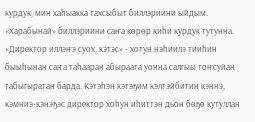курдук, мин хаһыакка тахсыбыт биллэриини ыйдым. «Харабынай» биллэриини саҥа көрөр киһи курдук тутунна. «Директор иллэҥэ суох, кэтэс» - хотун нэһиилэ тииһин быыһынан саҥа таһааран абыраата уонна салгыы тоҥсуйан табыгыратан барда. Кэтэһэн кэтэҕим кэлтэйбитин кэннэ, кэмниэ-кэнэҕэс директор хоһун иһиттэн дьон бөҕө кутуллан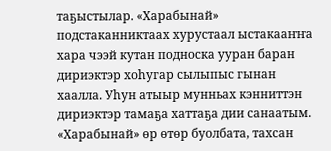таҕыстылар. «Харабынай» подстаканниктаах хурустаал ыстакааҥҥа хара чээй кутан подноска ууран баран дириэктэр хоһугар сылыпыс гынан хаалла. Уһун атыыр мунньах кэнниттэн дириэктэр тамаҕа хаттаҕа дии санаатым. «Харабынай» өр өтөр буолбата, тахсан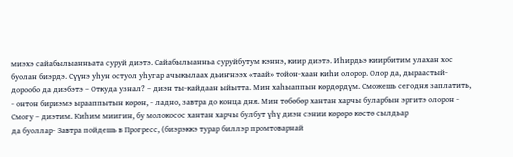миэхэ сайабылыанньата суруй диэтэ. Сайабылыанньа суруйбутум кэннэ, киир диэтэ. Иһирдьэ киирбитим улахан хос буолан биэрдэ. Сүүнэ уһун остуол уһугар ачыкылаах дьиҥнээх «таай» тойон-хаан киһи олорор. Олор да, дыраастый-дорообо да диэбэтэ – Откуда узнал? – диэн ты-кайдаан ыйытта. Мин хаһыаппын көрдөрдүм. Сможешь сегодня заплатить, - онтон бириэмэ ырааппытын көрөн, - ладно, завтра до конца дня. Мин төбөбөр хантан харчы буларбын эргитэ олорон - Смогу – диэтим. Киһим миигин, бу молокосос хантан харчы булбут үһү диэн сэнии көрөрө көстө сылдьар
да буоллар- Завтра пойдешь в Прогресс, (биэрэккэ турар биллэр промтоварнай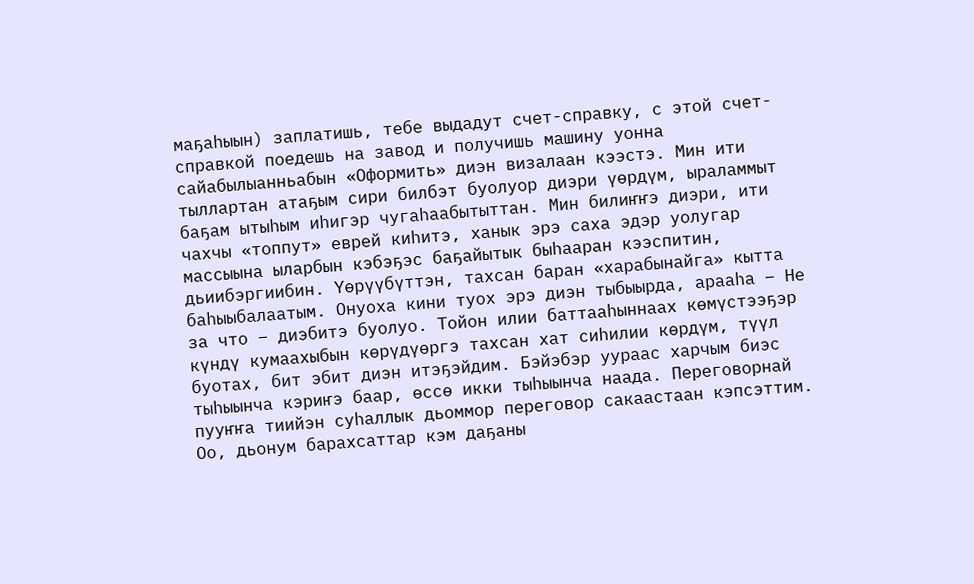маҕаһыын) заплатишь, тебе выдадут счет-справку, с этой счет-справкой поедешь на завод и получишь машину уонна сайабылыанньабын «Оформить» диэн визалаан кээстэ. Мин ити тыллартан атаҕым сири билбэт буолуор диэри үөрдүм, ыраламмыт баҕам ытыһым иһигэр чугаһаабытыттан. Мин билиҥҥэ диэри, ити чахчы «топпут» еврей киһитэ, ханык эрэ саха эдэр уолугар массыына ыларбын кэбэҕэс баҕайытык быһааран кээспитин, дьиибэргиибин. Үөрүүбүттэн, тахсан баран «харабынайга» кытта баһыыбалаатым. Онуоха кини туох эрэ диэн тыбыырда, арааһа – Не за что – диэбитэ буолуо. Тойон илии баттааһыннаах көмүстээҕэр күндү кумаахыбын көрүдүөргэ тахсан хат сиһилии көрдүм, түүл буотах, бит эбит диэн итэҕэйдим. Бэйэбэр уураас харчым биэс тыһыынча кэриҥэ баар, өссө икки тыһыынча наада. Переговорнай пууҥҥа тиийэн суһаллык дьоммор переговор сакаастаан кэпсэттим. Оо, дьонум барахсаттар кэм даҕаны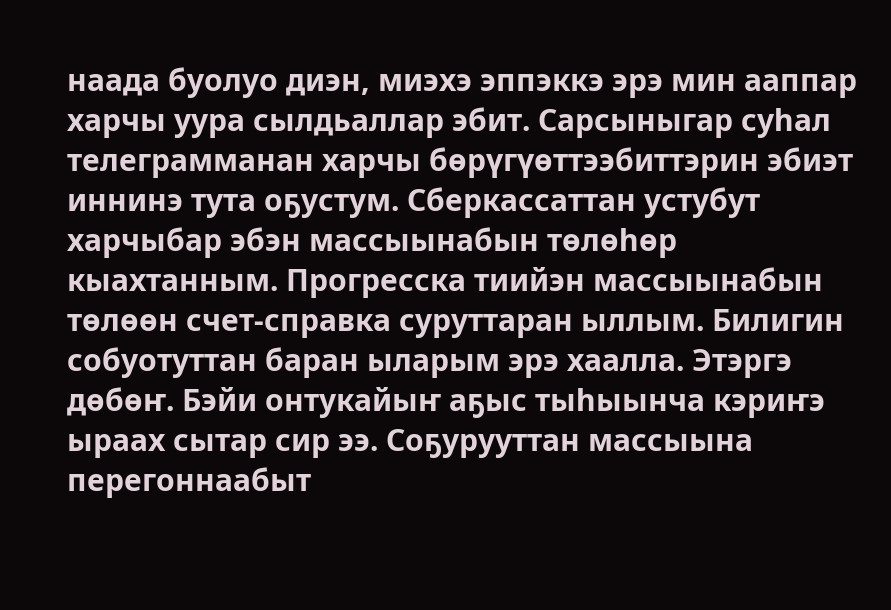наада буолуо диэн, миэхэ эппэккэ эрэ мин ааппар харчы уура сылдьаллар эбит. Сарсыныгар суһал телеграмманан харчы бөрүгүөттээбиттэрин эбиэт иннинэ тута оҕустум. Сберкассаттан устубут харчыбар эбэн массыынабын төлөһөр кыахтанным. Прогресска тиийэн массыынабын төлөөн счет-справка суруттаран ыллым. Билигин собуотуттан баран ыларым эрэ хаалла. Этэргэ дөбөҥ. Бэйи онтукайыҥ аҕыс тыһыынча кэриҥэ ыраах сытар сир ээ. Соҕурууттан массыына перегоннаабыт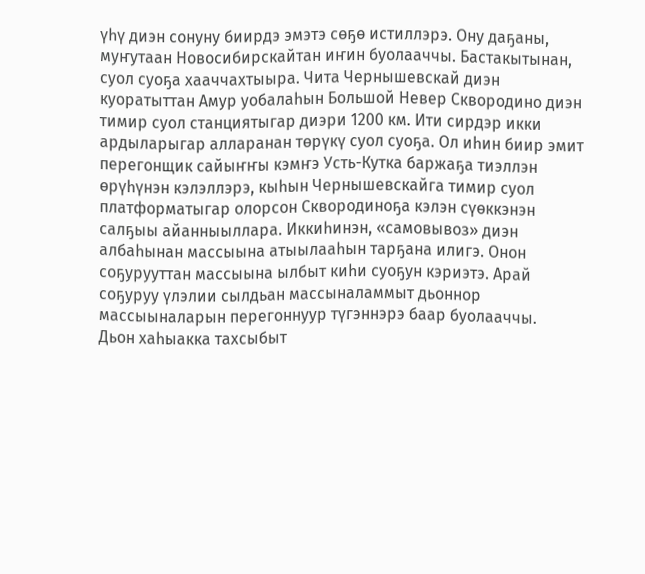үһү диэн сонуну биирдэ эмэтэ сөҕө истиллэрэ. Ону даҕаны, муҥутаан Новосибирскайтан иҥин буолааччы. Бастакытынан, суол суоҕа хааччахтыыра. Чита Чернышевскай диэн куоратыттан Амур уобалаһын Большой Невер Сквородино диэн тимир суол станциятыгар диэри 1200 км. Ити сирдэр икки ардыларыгар алларанан төрүкү суол суоҕа. Ол иһин биир эмит перегонщик сайыҥҥы кэмҥэ Усть-Кутка баржаҕа тиэллэн өрүһүнэн кэлэллэрэ, кыһын Чернышевскайга тимир суол платформатыгар олорсон Сквородиноҕа кэлэн сүөккэнэн салҕыы айанныыллара. Иккиһинэн, «самовывоз» диэн албаһынан массыына атыылааһын тарҕана илигэ. Онон соҕурууттан массыына ылбыт киһи суоҕун кэриэтэ. Арай соҕуруу үлэлии сылдьан массыналаммыт дьоннор массыыналарын перегоннуур түгэннэрэ баар буолааччы.
Дьон хаһыакка тахсыбыт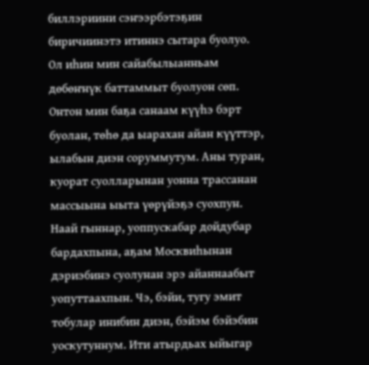биллэриини сэҥээрбэтэҕин биричиинэтэ итиннэ сытара буолуо. Ол иһин мин сайабылыанньам дөбөҥнүк баттаммыт буолуон сөп. Онтон мин баҕа санаам күүһэ бэрт буолан, төһө да ыарахан айан күүттэр, ылабын диэн соруммутум. Аны туран, куорат суолларынан уонна трассанан массыына ыыта үөрүйэҕэ суохпун. Наай гыннар, уоппускабар дойдубар бардахпына, аҕам Москвиһынан
дэриэбинэ суолунан эрэ айаннаабыт уопуттаахпын. Чэ, бэйи, тугу эмит тобулар инибин диэн, бэйэм бэйэбин уоскутуннум. Ити атырдьах ыйыгар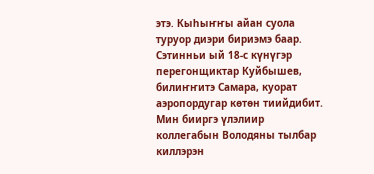этэ. Кыһыҥҥы айан суола туруор диэри бириэмэ баар.
Сэтинньи ый 18-с күнүгэр перегонщиктар Куйбышев, билиҥҥитэ Самара, куорат аэропордугар көтөн тиийдибит. Мин бииргэ үлэлиир коллегабын Володяны тылбар киллэрэн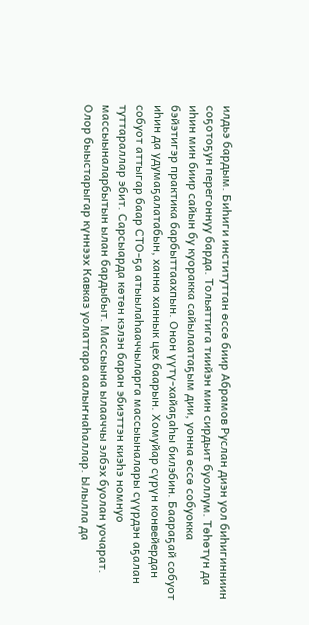илдьэ бардым. Биһиги институттан өссө биир Абрамов Руслан диэн уол биһигинниин соҕотоҕун перегоннуу барда. Тольяттига тиийэн мин сирдьит буоллум. Төһөтүн да иһин мин биир сайын бу куоракка сайылаатаҕым дии, уонна өссө собуокка бэйэтигэр практика барбыттаахпын. Онон үүтү-хайаҕаһы билэбин. Баараҕай собуот иһин да удумаҕалатабын, ханна ханнык цех баарын. Хомуйар сүрүн конвейердан собуот аттыгар баар СТО-ҕа атыылаһааччыларга массыыналары сүүрдэн аҕалан туттараллар эбит. Сарсыарда көтөн кэлэн баран эбиэттэн киэһэ номнуо массыыналарбытын ылан бардыбыт. Массыына ылааччы элбэх буолан уочарат. Олор быыстарыгар күннээх Кавказ уолаттара аалыҥнаһаллар. Ылылла да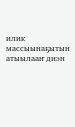илик массыынаҕытын атыылааҥ диэн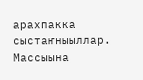арахпакка сыстаҥныыллар. Массыына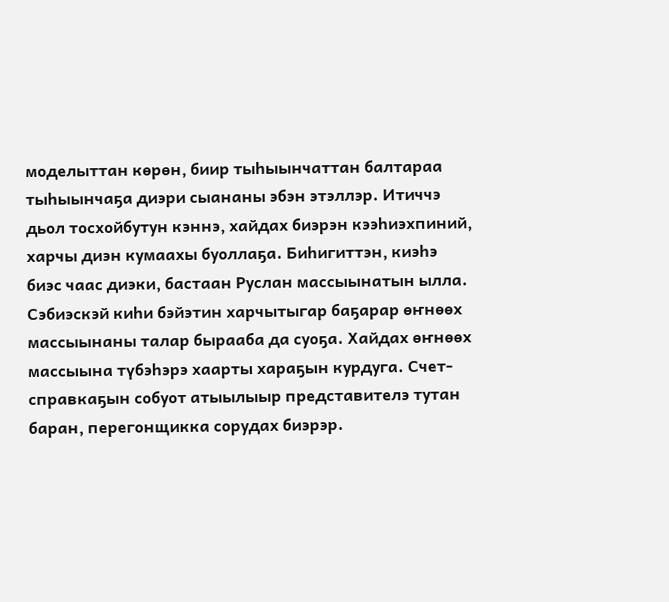моделыттан көрөн, биир тыһыынчаттан балтараа тыһыынчаҕа диэри сыананы эбэн этэллэр. Итиччэ дьол тосхойбутун кэннэ, хайдах биэрэн кээһиэхпиний, харчы диэн кумаахы буоллаҕа. Биһигиттэн, киэһэ биэс чаас диэки, бастаан Руслан массыынатын ылла. Сэбиэскэй киһи бэйэтин харчытыгар баҕарар өҥнөөх массыынаны талар бырааба да суоҕа. Хайдах өҥнөөх массыына түбэһэрэ хаарты хараҕын курдуга. Счет-справкаҕын собуот атыылыыр представителэ тутан баран, перегонщикка сорудах биэрэр.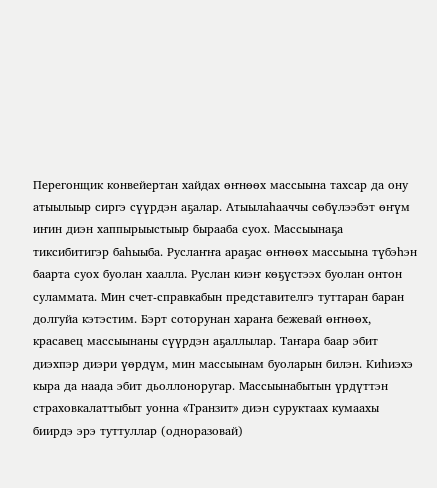Перегонщик конвейертан хайдах өҥнөөх массыына тахсар да ону атыылыыр сиргэ сүүрдэн аҕалар. Атыылаһааччы сөбүлээбэт өҥүм иҥин диэн хаппырыыстыыр бырааба суох. Массыынаҕа тиксибитигэр баһыыба. Руслаҥҥа араҕас өҥнөөх массыына түбэһэн баарта суох буолан хаалла. Руслан киэҥ көҕүстээх буолан онтон суламмата. Мин счет-справкабын представителгэ туттаран баран долгуйа кэтэстим. Бэрт соторунан хараҥа бежевай өҥнөөх, красавец массыынаны сүүрдэн аҕаллылар. Таҥара баар эбит диэхпэр диэри үөрдүм, мин массыынам буоларын билэн. Киһиэхэ кыра да наада эбит дьоллоноругар. Массыынабытын үрдүттэн страховкалаттыбыт уонна «Транзит» диэн суруктаах кумаахы биирдэ эрэ туттуллар (одноразовай)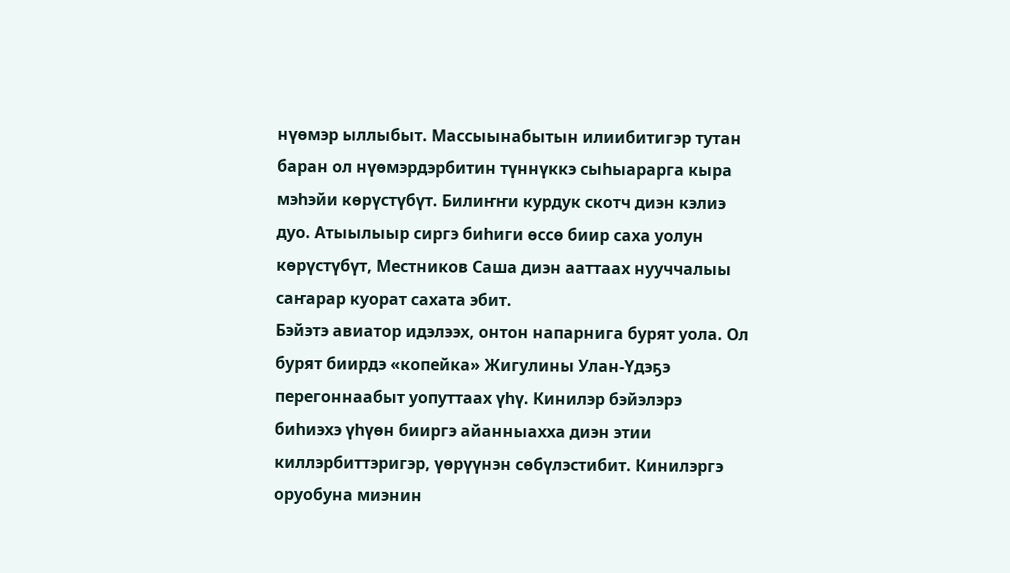нүөмэр ыллыбыт. Массыынабытын илиибитигэр тутан баран ол нүөмэрдэрбитин түннүккэ сыһыарарга кыра мэһэйи көрүстүбүт. Билиҥҥи курдук скотч диэн кэлиэ дуо. Атыылыыр сиргэ биһиги өссө биир саха уолун көрүстүбүт, Местников Саша диэн ааттаах нууччалыы саҥарар куорат сахата эбит.
Бэйэтэ авиатор идэлээх, онтон напарнига бурят уола. Ол бурят биирдэ «копейка» Жигулины Улан-Үдэҕэ перегоннаабыт уопуттаах үһү. Кинилэр бэйэлэрэ биһиэхэ үһүөн бииргэ айанныахха диэн этии киллэрбиттэригэр, үөрүүнэн сөбүлэстибит. Кинилэргэ оруобуна миэнин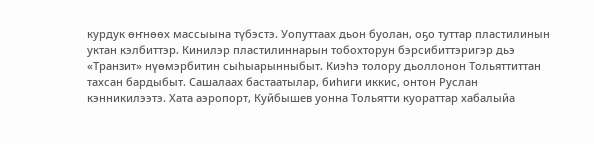курдук өҥнөөх массыына түбэстэ. Уопуттаах дьон буолан, оҕо туттар пластилинын уктан кэлбиттэр. Кинилэр пластилиннарын тобохторун бэрсибиттэригэр дьэ «Транзит» нүөмэрбитин сыһыарынныбыт. Киэһэ толору дьоллонон Тольяттиттан тахсан бардыбыт. Сашалаах бастаатылар, биһиги иккис, онтон Руслан кэнникилээтэ. Хата аэропорт, Куйбышев уонна Тольятти куораттар хабалыйа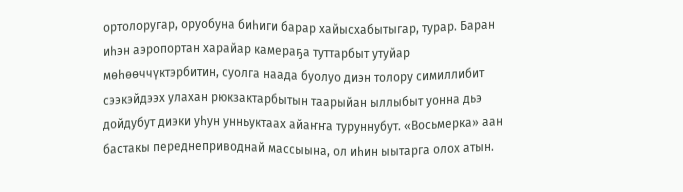ортолоругар, оруобуна биһиги барар хайысхабытыгар, турар. Баран иһэн аэропортан харайар камераҕа туттарбыт утуйар мөһөөччүктэрбитин, суолга наада буолуо диэн толору симиллибит сээкэйдээх улахан рюкзактарбытын таарыйан ыллыбыт уонна дьэ дойдубут диэки уһун унньуктаах айаҥҥа туруннубут. «Восьмерка» аан бастакы переднеприводнай массыына, ол иһин ыытарга олох атын.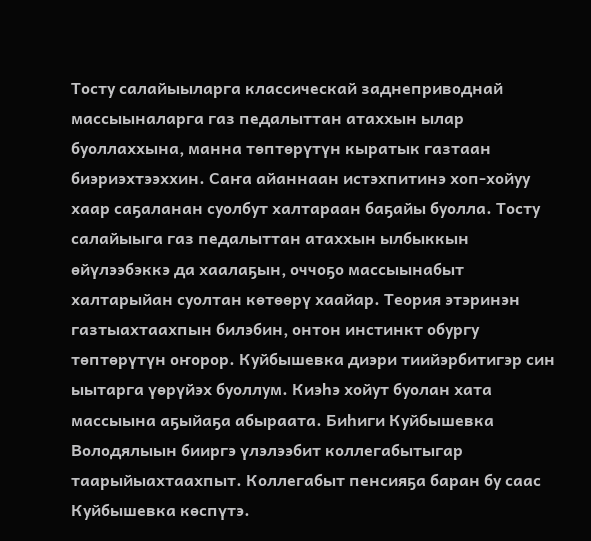Тосту салайыыларга классическай заднеприводнай массыыналарга газ педалыттан атаххын ылар буоллаххына, манна төптөрүтүн кыратык газтаан биэриэхтээххин. Саҥа айаннаан истэхпитинэ хоп-хойуу хаар саҕаланан суолбут халтараан баҕайы буолла. Тосту салайыыга газ педалыттан атаххын ылбыккын өйүлээбэккэ да хаалаҕын, оччоҕо массыынабыт халтарыйан суолтан көтөөрү хаайар. Теория этэринэн газтыахтаахпын билэбин, онтон инстинкт обургу төптөрүтүн оҥорор. Куйбышевка диэри тиийэрбитигэр син ыытарга үөрүйэх буоллум. Киэһэ хойут буолан хата массыына аҕыйаҕа абыраата. Биһиги Куйбышевка Володялыын бииргэ үлэлээбит коллегабытыгар таарыйыахтаахпыт. Коллегабыт пенсияҕа баран бу саас Куйбышевка көспүтэ.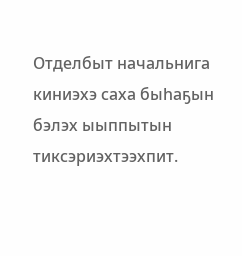Отделбыт начальнига киниэхэ саха быһаҕын бэлэх ыыппытын тиксэриэхтээхпит.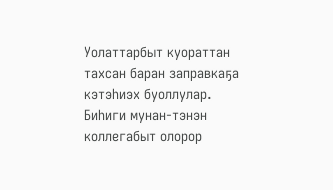Уолаттарбыт куораттан тахсан баран заправкаҕа кэтэһиэх буоллулар. Биһиги мунан-тэнэн коллегабыт олорор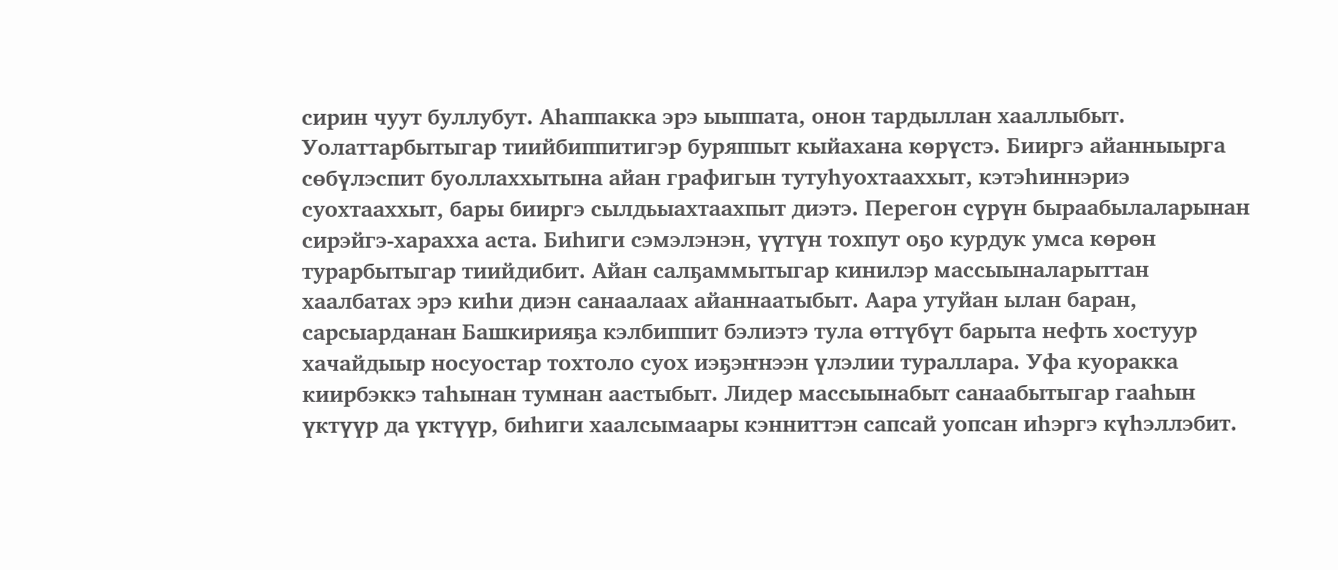сирин чуут буллубут. Аһаппакка эрэ ыыппата, онон тардыллан хааллыбыт. Уолаттарбытыгар тиийбиппитигэр буряппыт кыйахана көрүстэ. Бииргэ айанныырга сөбүлэспит буоллаххытына айан графигын тутуһуохтааххыт, кэтэһиннэриэ суохтааххыт, бары бииргэ сылдьыахтаахпыт диэтэ. Перегон сүрүн быраабылаларынан сирэйгэ-харахха аста. Биһиги сэмэлэнэн, үүтүн тохпут оҕо курдук умса көрөн турарбытыгар тиийдибит. Айан салҕаммытыгар кинилэр массыыналарыттан хаалбатах эрэ киһи диэн санаалаах айаннаатыбыт. Аара утуйан ылан баран, сарсыарданан Башкирияҕа кэлбиппит бэлиэтэ тула өттүбүт барыта нефть хостуур хачайдыыр носуостар тохтоло суох иэҕэҥнээн үлэлии тураллара. Уфа куоракка
киирбэккэ таһынан тумнан аастыбыт. Лидер массыынабыт санаабытыгар гааһын үктүүр да үктүүр, биһиги хаалсымаары кэнниттэн сапсай уопсан иһэргэ күһэллэбит.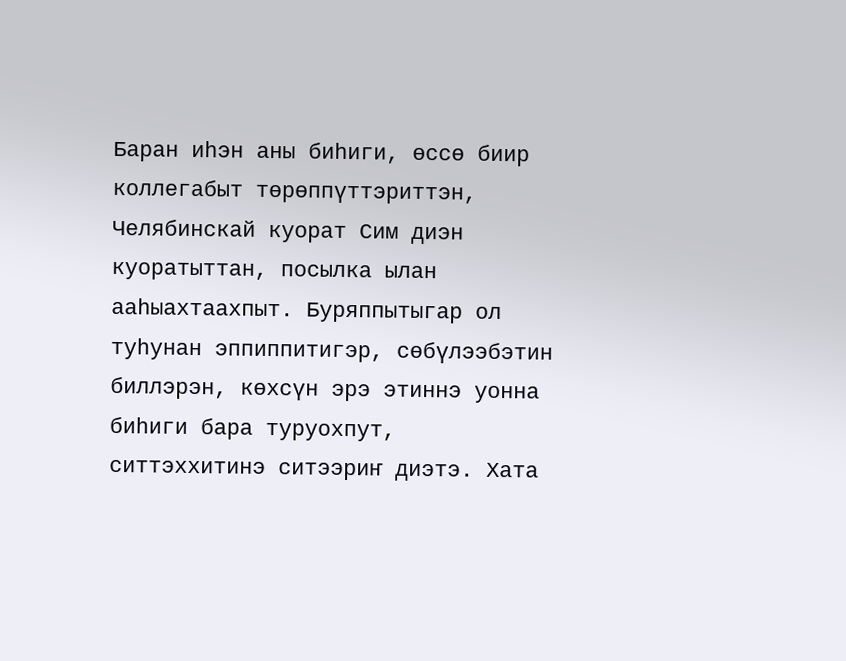Баран иһэн аны биһиги, өссө биир коллегабыт төрөппүттэриттэн, Челябинскай куорат Сим диэн куоратыттан, посылка ылан ааһыахтаахпыт. Буряппытыгар ол туһунан эппиппитигэр, сөбүлээбэтин биллэрэн, көхсүн эрэ этиннэ уонна биһиги бара туруохпут, ситтэххитинэ ситээриҥ диэтэ. Хата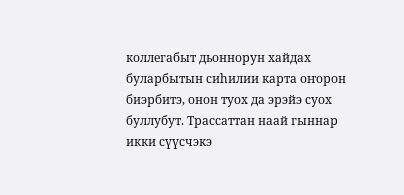коллегабыт дьоннорун хайдах буларбытын сиһилии карта оҥорон биэрбитэ, онон туох да эрэйэ суох буллубут. Трассаттан наай гыннар икки сүүсчэкэ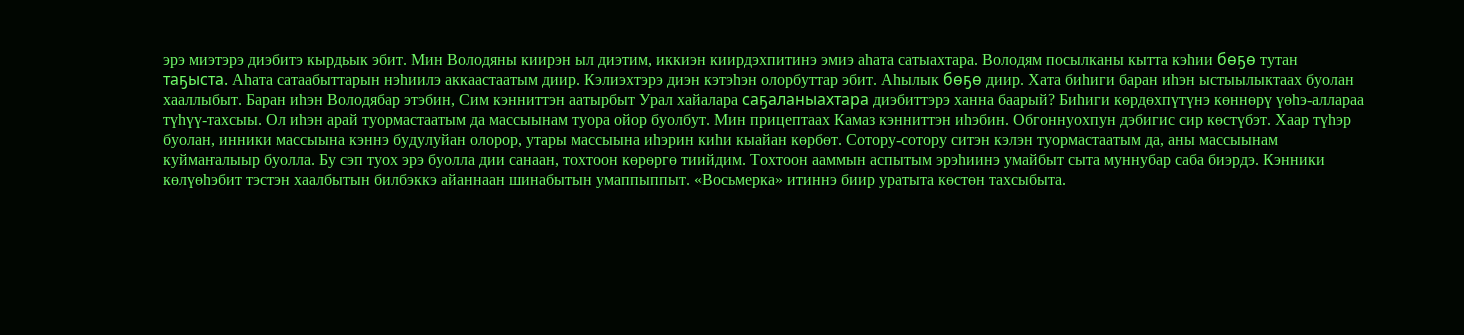эрэ миэтэрэ диэбитэ кырдьык эбит. Мин Володяны киирэн ыл диэтим, иккиэн киирдэхпитинэ эмиэ аһата сатыахтара. Володям посылканы кытта кэһии бөҕө тутан таҕыста. Аһата сатаабыттарын нэһиилэ аккаастаатым диир. Кэлиэхтэрэ диэн кэтэһэн олорбуттар эбит. Аһылык бөҕө диир. Хата биһиги баран иһэн ыстыылыктаах буолан хааллыбыт. Баран иһэн Володябар этэбин, Сим кэнниттэн аатырбыт Урал хайалара саҕаланыахтара диэбиттэрэ ханна баарый? Биһиги көрдөхпүтүнэ көннөрү үөһэ-аллараа түһүү-тахсыы. Ол иһэн арай туормастаатым да массыынам туора ойор буолбут. Мин прицептаах Камаз кэнниттэн иһэбин. Обгоннуохпун дэбигис сир көстүбэт. Хаар түһэр буолан, инники массыына кэннэ будулуйан олорор, утары массыына иһэрин киһи кыайан көрбөт. Сотору-сотору ситэн кэлэн туормастаатым да, аны массыынам куймаҥалыыр буолла. Бу сэп туох эрэ буолла дии санаан, тохтоон көрөргө тиийдим. Тохтоон ааммын аспытым эрэһиинэ умайбыт сыта муннубар саба биэрдэ. Кэнники көлүөһэбит тэстэн хаалбытын билбэккэ айаннаан шинабытын умаппыппыт. «Восьмерка» итиннэ биир уратыта көстөн тахсыбыта.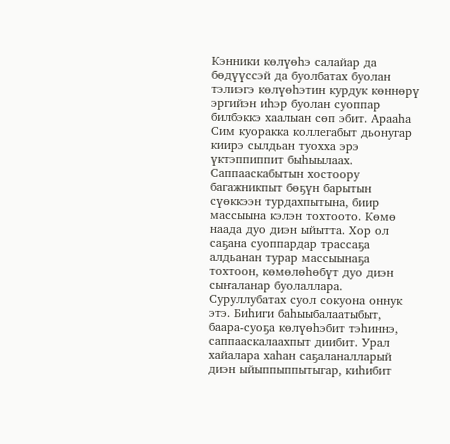Кэнники көлүөһэ салайар да бөдүүссэй да буолбатах буолан тэлиэгэ көлүөһэтин курдук көннөрү эргийэн иһэр буолан суоппар билбэккэ хаалыан сөп эбит. Арааһа Сим куоракка коллегабыт дьонугар киирэ сылдьан туохха эрэ үктэппиппит быһыылаах. Саппааскабытын хостоору багажникпыт бөҕүн барытын сүөккээн турдахпытына, биир массыына кэлэн тохтоото. Көмө наада дуо диэн ыйытта. Хор ол саҕана суоппардар трассаҕа алдьанан турар массыынаҕа тохтоон, көмөлөһөбүт дуо диэн сыҥаланар буолаллара. Суруллубатах суол сокуона оннук этэ. Биһиги баһыыбалаатыбыт, баара-суоҕа көлүөһэбит тэһиннэ, саппааскалаахпыт диибит. Урал хайалара хаһан саҕаланалларый диэн ыйыппыппытыгар, киһибит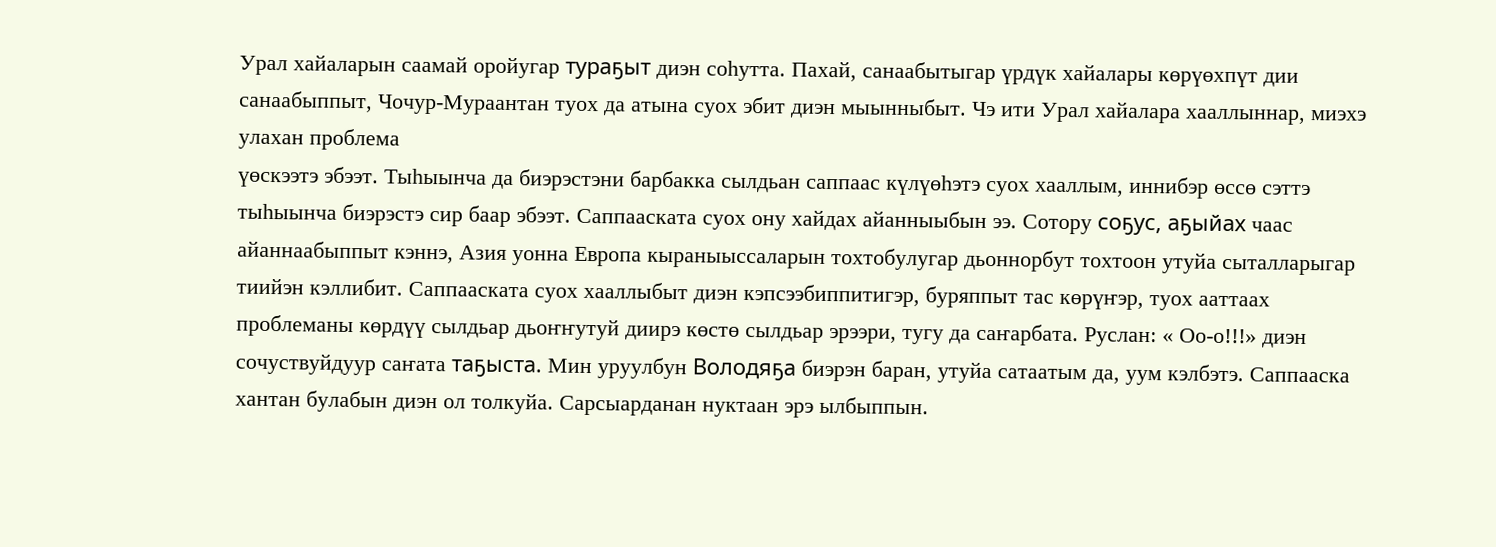Урал хайаларын саамай оройугар тураҕыт диэн соһутта. Пахай, санаабытыгар үрдүк хайалары көрүөхпүт дии санаабыппыт, Чочур-Мураантан туох да атына суох эбит диэн мыынныбыт. Чэ ити Урал хайалара хааллыннар, миэхэ улахан проблема
үөскээтэ эбээт. Тыһыынча да биэрэстэни барбакка сылдьан саппаас күлүөһэтэ суох хааллым, иннибэр өссө сэттэ тыһыынча биэрэстэ сир баар эбээт. Саппааската суох ону хайдах айанныыбын ээ. Сотору соҕус, аҕыйах чаас айаннаабыппыт кэннэ, Азия уонна Европа кыраныыссаларын тохтобулугар дьоннорбут тохтоон утуйа сыталларыгар тиийэн кэллибит. Саппааската суох хааллыбыт диэн кэпсээбиппитигэр, буряппыт тас көрүҥэр, туох ааттаах проблеманы көрдүү сылдьар дьоҥҥутуй диирэ көстө сылдьар эрээри, тугу да саҥарбата. Руслан: « Оо-о!!!» диэн сочуствуйдуур саҥата таҕыста. Мин уруулбун Володяҕа биэрэн баран, утуйа сатаатым да, уум кэлбэтэ. Саппааска хантан булабын диэн ол толкуйа. Сарсыарданан нуктаан эрэ ылбыппын.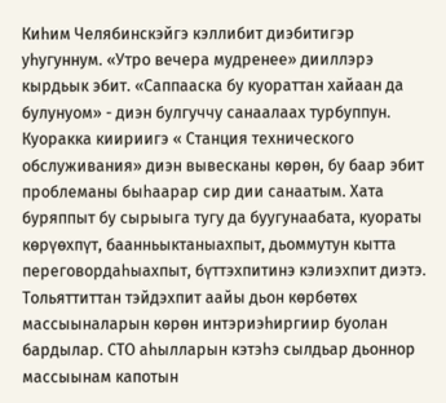Киһим Челябинскэйгэ кэллибит диэбитигэр уһугуннум. «Утро вечера мудренее» дииллэрэ кырдьык эбит. «Саппааска бу куораттан хайаан да булунуом» - диэн булгуччу санаалаах турбуппун. Куоракка киириигэ « Станция технического обслуживания» диэн вывесканы көрөн, бу баар эбит проблеманы быһаарар сир дии санаатым. Хата буряппыт бу сырыыга тугу да буугунаабата, куораты көрүөхпүт, баанньыктаныахпыт, дьоммутун кытта переговордаһыахпыт, бүттэхпитинэ кэлиэхпит диэтэ. Тольяттиттан тэйдэхпит аайы дьон көрбөтөх массыыналарын көрөн интэриэһиргиир буолан бардылар. СТО аһылларын кэтэһэ сылдьар дьоннор массыынам капотын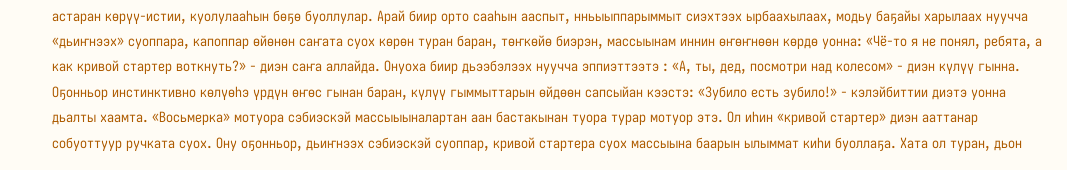астаран көрүү-истии, куолулааһын бөҕө буоллулар. Арай биир орто сааһын ааспыт, нньыыппарыммыт сиэхтээх ырбаахылаах, модьу баҕайы харылаах нуучча «дьиҥнээх» суоппара, капоппар өйөнөн саҥата суох көрөн туран баран, төҥкөйө биэрэн, массыынам иннин өҥөҥнөөн көрдө уонна: «Чё-то я не понял, ребята, а как кривой стартер воткнуть?» - диэн саҥа аллайда. Онуоха биир дьээбэлээх нуучча эппиэттээтэ : «А, ты, дед, посмотри над колесом» - диэн күлүү гынна. Оҕонньор инстинктивно көлүөһэ үрдүн өҥөс гынан баран, күлүү гыммыттарын өйдөөн сапсыйан кээстэ: «Зубило есть зубило!» - кэлэйбиттии диэтэ уонна дьалты хаамта. «Восьмерка» мотуора сэбиэскэй массыыыналартан аан бастакынан туора турар мотуор этэ. Ол иһин «кривой стартер» диэн ааттанар собуоттуур ручката суох. Ону оҕонньор, дьиҥнээх сэбиэскэй суоппар, кривой стартера суох массыына баарын ылыммат киһи буоллаҕа. Хата ол туран, дьон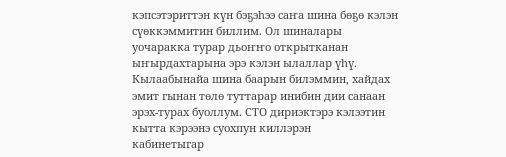кэпсэтэриттэн күн бэҕэһээ саҥа шина бөҕө кэлэн сүөккэммитин биллим. Ол шиналары уочаракка турар дьоҥҥо открытканан ыҥырдахтарына эрэ кэлэн ылаллар үһү. Кылаабынайа шина баарын билэммин, хайдах эмит гынан төлө туттарар инибин дии санаан эрэх-турах буоллум. СТО дириэктэрэ кэлээтин кытта кэрээнэ суохпун киллэрэн
кабинетыгар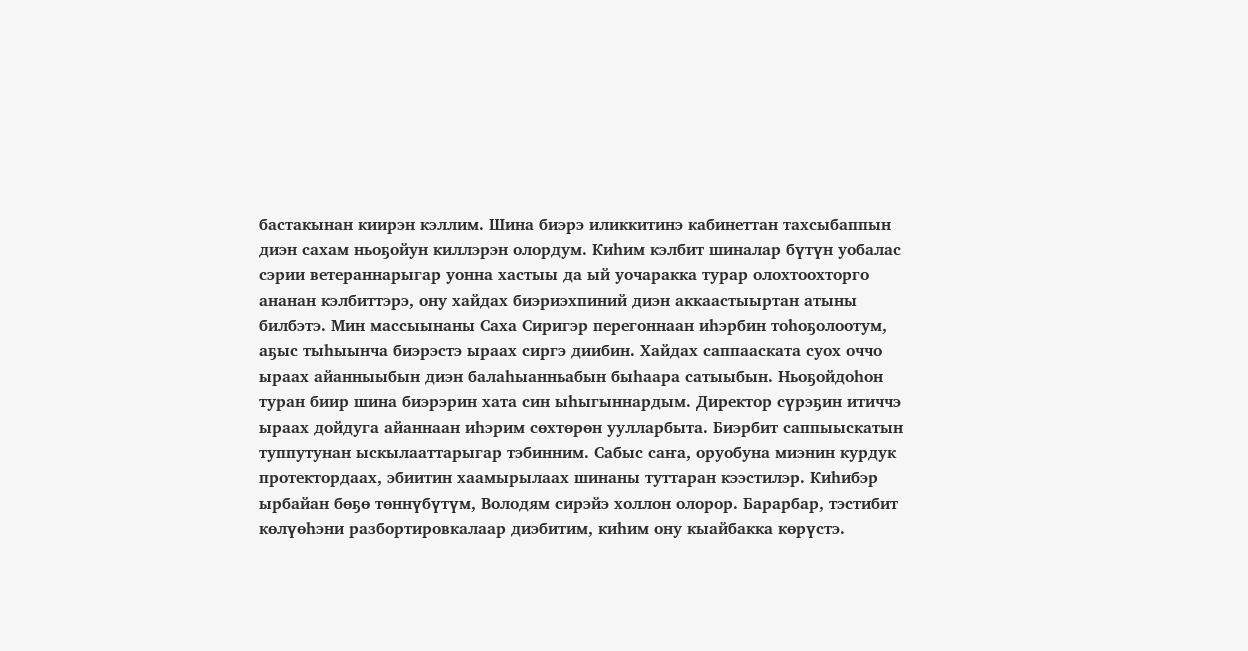бастакынан киирэн кэллим. Шина биэрэ иликкитинэ кабинеттан тахсыбаппын диэн сахам ньоҕойун киллэрэн олордум. Киһим кэлбит шиналар бүтүн уобалас сэрии ветераннарыгар уонна хастыы да ый уочаракка турар олохтоохторго ананан кэлбиттэрэ, ону хайдах биэриэхпиний диэн аккаастыыртан атыны билбэтэ. Мин массыынаны Саха Сиригэр перегоннаан иһэрбин тоһоҕолоотум, аҕыс тыһыынча биэрэстэ ыраах сиргэ диибин. Хайдах саппааската суох оччо ыраах айанныыбын диэн балаһыанньабын быһаара сатыыбын. Ньоҕойдоһон туран биир шина биэрэрин хата син ыһыгыннардым. Директор сүрэҕин итиччэ ыраах дойдуга айаннаан иһэрим сөхтөрөн уулларбыта. Биэрбит саппыыскатын туппутунан ыскылааттарыгар тэбинним. Сабыс саҥа, оруобуна миэнин курдук протектордаах, эбиитин хаамырылаах шинаны туттаран кээстилэр. Киһибэр ырбайан бөҕө төннүбүтүм, Володям сирэйэ холлон олорор. Барарбар, тэстибит көлүөһэни разбортировкалаар диэбитим, киһим ону кыайбакка көрүстэ.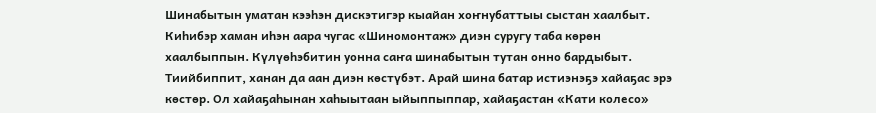Шинабытын уматан кээһэн дискэтигэр кыайан хоҥнубаттыы сыстан хаалбыт. Киһибэр хаман иһэн аара чугас «Шиномонтаж» диэн суругу таба көрөн хаалбыппын. Күлүөһэбитин уонна саҥа шинабытын тутан онно бардыбыт. Тиийбиппит, ханан да аан диэн көстүбэт. Арай шина батар истиэнэҕэ хайаҕас эрэ көстөр. Ол хайаҕаһынан хаһыытаан ыйыппыппар, хайаҕастан «Кати колесо»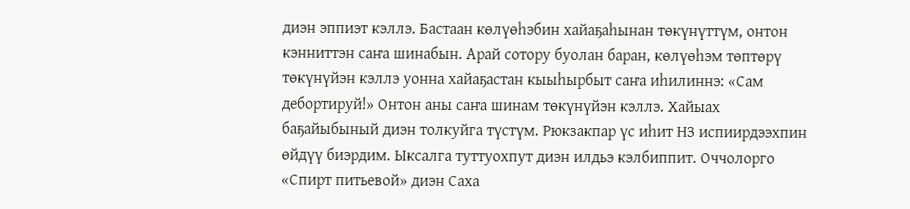диэн эппиэт кэллэ. Бастаан көлүөһэбин хайаҕаһынан төкүнүттүм, онтон кэнниттэн саҥа шинабын. Арай сотору буолан баран, көлүөһэм төптөрү төкүнүйэн кэллэ уонна хайаҕастан кыыһырбыт саҥа иһилиннэ: «Сам дебортируй!» Онтон аны саҥа шинам төкүнүйэн кэллэ. Хайыах баҕайыбыный диэн толкуйга түстүм. Рюкзакпар үс иһит НЗ испиирдээхпин өйдүү биэрдим. Ыксалга туттуохпут диэн илдьэ кэлбиппит. Оччолорго «Спирт питьевой» диэн Саха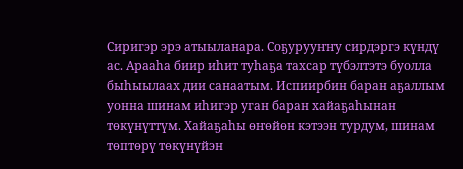Сиригэр эрэ атыыланара. Соҕурууҥҥу сирдэргэ күндү ас. Арааһа биир иһит туһаҕа тахсар түбэлтэтэ буолла быһыылаах дии санаатым. Испиирбин баран аҕаллым уонна шинам иһигэр уган баран хайаҕаһынан төкүнүттүм. Хайаҕаһы өҥөйөн кэтээн турдум, шинам төптөрү төкүнүйэн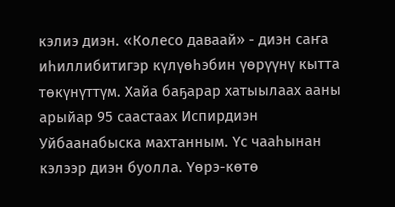кэлиэ диэн. «Колесо даваай» - диэн саҥа иһиллибитигэр күлүөһэбин үөрүүнү кытта төкүнүттүм. Хайа баҕарар хатыылаах ааны арыйар 95 саастаах Испирдиэн Уйбаанабыска махтанным. Үс чааһынан кэлээр диэн буолла. Үөрэ-көтө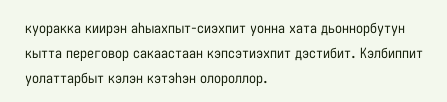куоракка киирэн аһыахпыт-сиэхпит уонна хата дьоннорбутун кытта переговор сакаастаан кэпсэтиэхпит дэстибит. Кэлбиппит уолаттарбыт кэлэн кэтэһэн олороллор.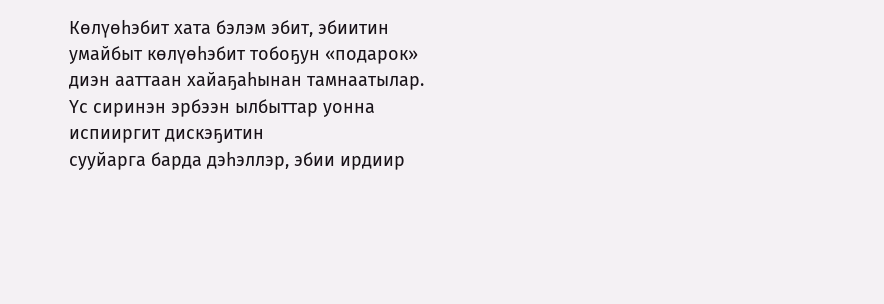Көлүөһэбит хата бэлэм эбит, эбиитин умайбыт көлүөһэбит тобоҕун «подарок» диэн ааттаан хайаҕаһынан тамнаатылар. Үс сиринэн эрбээн ылбыттар уонна испииргит дискэҕитин
сууйарга барда дэһэллэр, эбии ирдиир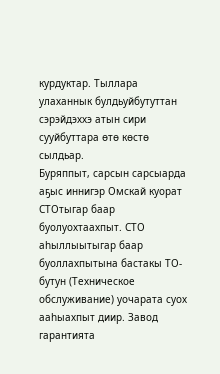курдуктар. Тыллара улаханнык булдьуйбутуттан сэрэйдэххэ атын сири сууйбуттара өтө көстө сылдьар.
Буряппыт, сарсын сарсыарда аҕыс иннигэр Омскай куорат СТОтыгар баар буолуохтаахпыт. СТО аһыллыытыгар баар буоллахпытына бастакы ТО-бутун (Техническое обслуживание) уочарата суох ааһыахпыт диир. Завод гарантията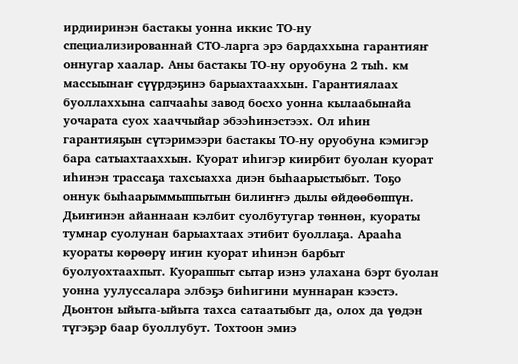ирдииринэн бастакы уонна иккис ТО-ну специализированнай СТО-ларга эрэ бардаххына гарантияҥ оннугар хаалар. Аны бастакы ТО-ну оруобуна 2 тыһ. км массыынаҥ сүүрдэҕинэ барыахтааххын. Гарантиялаах буоллаххына сапчааһы завод босхо уонна кылаабынайа уочарата суох хааччыйар эбээһинэстээх. Ол иһин гарантияҕын сүтэримээри бастакы ТО-ну оруобуна кэмигэр бара сатыахтааххын. Куорат иһигэр киирбит буолан куорат иһинэн трассаҕа тахсыахха диэн быһаарыстыбыт. Тоҕо оннук быһаарыммыппытын билиҥҥэ дылы өйдөөбөппүн. Дьиҥинэн айаннаан кэлбит суолбутугар төннөн, куораты тумнар суолунан барыахтаах этибит буоллаҕа. Арааһа куораты көрөөрү иҥин куорат иһинэн барбыт буолуохтаахпыт. Куораппыт сытар иэнэ улахана бэрт буолан уонна уулуссалара элбэҕэ биһигини муннаран кээстэ. Дьонтон ыйыта-ыйыта тахса сатаатыбыт да, олох да үөдэн түгэҕэр баар буоллубут. Тохтоон эмиэ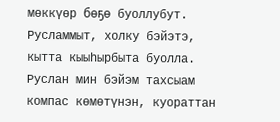мөккүөр бөҕө буоллубут. Русламмыт, холку бэйэтэ, кытта кыыһырбыта буолла. Руслан мин бэйэм тахсыам компас көмөтүнэн, куораттан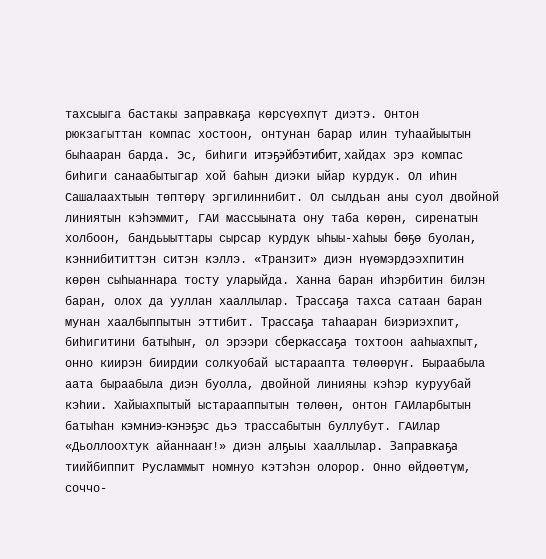тахсыыга бастакы заправкаҕа көрсүөхпүт диэтэ. Онтон рюкзагыттан компас хостоон, онтунан барар илин туһаайыытын быһааран барда. Эс, биһиги итэҕэйбэтибит, хайдах эрэ компас биһиги санаабытыгар хой баһын диэки ыйар курдук. Ол иһин Сашалаахтыын төптөрү эргилиннибит. Ол сылдьан аны суол двойной линиятын кэһэммит, ГАИ массыыната ону таба көрөн, сиренатын холбоон, бандьыыттары сырсар курдук ыһыы-хаһыы бөҕө буолан, кэннибититтэн ситэн кэллэ. «Транзит» диэн нүөмэрдээхпитин көрөн сыһыаннара тосту уларыйда. Ханна баран иһэрбитин билэн баран, олох да ууллан хааллылар. Трассаҕа тахса сатаан баран мунан хаалбыппытын эттибит. Трассаҕа таһааран биэриэхпит, биһигитини батыһыҥ, ол эрээри сберкассаҕа тохтоон ааһыахпыт, онно киирэн биирдии солкуобай ыстараапта төлөөрүҥ. Быраабыла аата быраабыла диэн буолла, двойной линияны кэһэр куруубай кэһии. Хайыахпытый ыстарааппытын төлөөн, онтон ГАИларбытын батыһан кэмниэ-кэнэҕэс дьэ трассабытын буллубут. ГАИлар «Дьоллоохтук айаннааҥ!» диэн алҕыы хааллылар. Заправкаҕа тиийбиппит Русламмыт номнуо кэтэһэн олорор. Онно өйдөөтүм, соччо-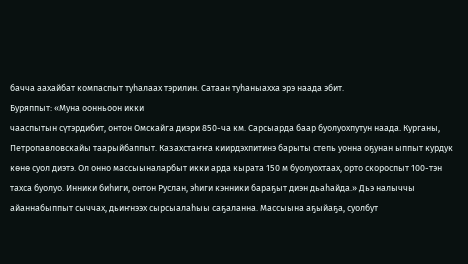бачча аахайбат компаспыт туһалаах тэрилин. Сатаан туһаныахха эрэ наада эбит.
Буряппыт: «Муна оонньоон икки
чааспытын сүтэрдибит, онтон Омскайга диэри 850-ча км. Сарсыарда баар буолуохпутун наада. Курганы, Петропавловскайы таарыйбаппыт. Казахстаҥҥа киирдэхпитинэ барыты степь уонна оҕунан ыппыт курдук көнө суол диэтэ. Ол онно массыыналарбыт икки арда кырата 150 м буолуохтаах, орто скороспыт 100-тэн тахса буолуо. Инники биһиги, онтон Руслан, эһиги кэнники бараҕыт диэн дьаһайда.» Дьэ налыччы айаннабыппыт сыччах, дьиҥнээх сырсыалаһыы саҕаланна. Массыына аҕыйаҕа, суолбут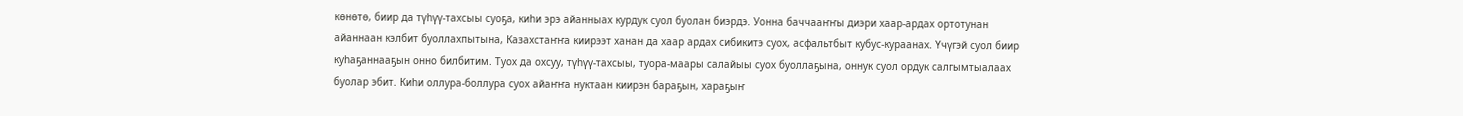көнөтө, биир да түһүү-тахсыы суоҕа, киһи эрэ айанныах курдук суол буолан биэрдэ. Уонна баччааҥҥы диэри хаар-ардах ортотунан айаннаан кэлбит буоллахпытына, Казахстаҥҥа киирээт ханан да хаар ардах сибикитэ суох, асфальтбыт кубус-кураанах. Үчүгэй суол биир куһаҕаннааҕын онно билбитим. Туох да охсуу, түһүү-тахсыы, туора-маары салайыы суох буоллаҕына, оннук суол ордук салгымтыалаах буолар эбит. Киһи оллура-боллура суох айаҥҥа нуктаан киирэн бараҕын, хараҕыҥ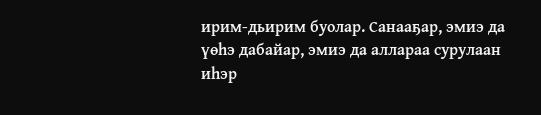ирим-дьирим буолар. Санааҕар, эмиэ да үөһэ дабайар, эмиэ да аллараа сурулаан иһэр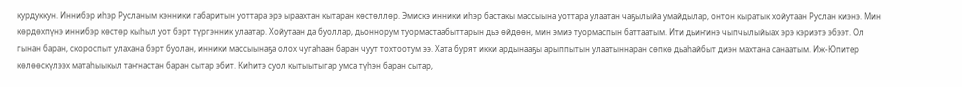курдуккун. Иннибэр иһэр Русланым кэнники габаритын уоттара эрэ ыраахтан кытаран көстөллөр. Эмискэ инники иһэр бастакы массыына уоттара улаатан чаҕылыйа умайдылар, онтон кыратык хойутаан Руслан киэнэ. Мин көрдөхпүнэ иннибэр көстөр кыһыл уот бэрт түргэнник улаатар. Хойутаан да буоллар, дьоннорум туормастаабыттарын дьэ өйдөөн, мин эмиэ туормаспын баттаатым. Ити дьиҥинэ чыпчылыйыах эрэ кэриэтэ эбээт. Ол гынан баран, скороспыт улахана бэрт буолан, инники массыынаҕа олох чугаһаан баран чуут тохтоотум ээ. Хата бурят икки ардынааҕы арыппытын улаатыннаран сөпкө дьаһайбыт диэн махтана санаатым. Иж-Юпитер көлөөскүлээх матаһыыкыл таҥнастан баран сытар эбит. Киһитэ суол кытыытыгар умса түһэн баран сытар,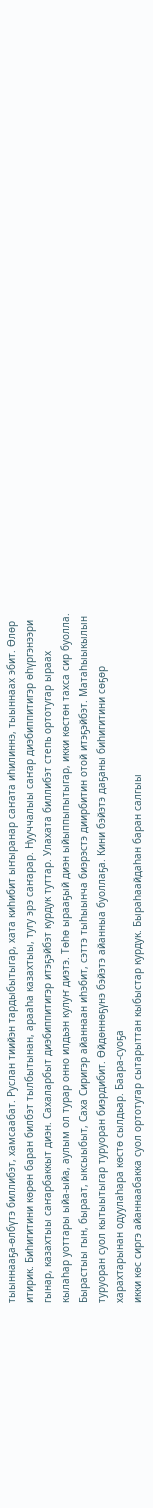тыыннааҕа-өлбүтэ биллибэт, хамсаабат. Руслан тиийэн тардыбытыгар, хата киһибит ыҥыранар саҥата иһилиннэ, тыыннаах эбит. Өлөр итирик. Биһигитини көрөн баран билбэт тылбытынан, арааһа казахтыы, тугу эрэ саҥарар. Нууччалыы саҥар диэбиппитигэр өһүргэнээри гынар, казахтыы саҥарбаккыт диэн. Сахаларбыт диэбиппитигэр итэҕэйбэт курдук туттар. Улахата биллибэт степь ортотугар ыраах кылаһар уоттары ыйа-ыйа, аулым ол турар онно илдьэн кулуҥ диэтэ. Төһө ырааҕый диэн ыйыппыпытыгар, икки көстөн тахса сир буолла. Бырастыы гын, быраат, ыксыыбыт, Саха Сиригэр айаннаан иһэбит, сэттэ тыһыынча биэрэстэ диирбитин отой итэҕэйбэт. Матаһыыкылын туруоран суол кытыытыгар туруоран биэрдибит. Өйдөннөҕүнэ бэйэтэ айанныа буоллаҕа. Кини бэйэтэ даҕаны биһигитини сөҕөр харахтарынан одуулаһара көстө сылдьар. Баара-суоҕа
икки көс сиргэ айаннаабакка суол ортотугар сытарыттан кыбыстар курдук. Быраһаайдаһан баран салгыы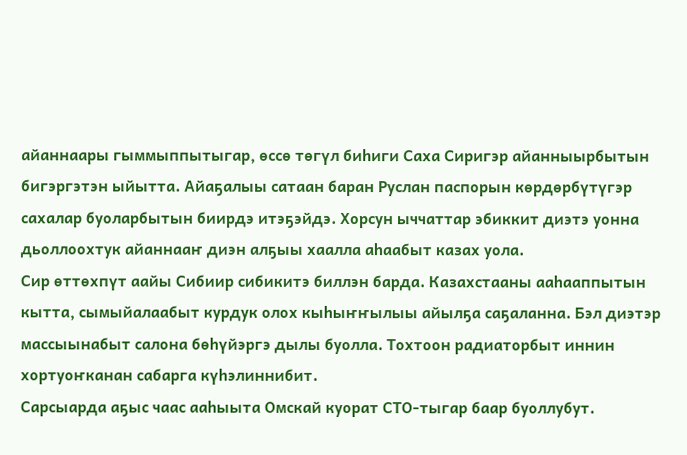айаннаары гыммыппытыгар, өссө төгүл биһиги Саха Сиригэр айанныырбытын бигэргэтэн ыйытта. Айаҕалыы сатаан баран Руслан паспорын көрдөрбүтүгэр сахалар буоларбытын биирдэ итэҕэйдэ. Хорсун ыччаттар эбиккит диэтэ уонна дьоллоохтук айаннааҥ диэн алҕыы хаалла аһаабыт казах уола.
Сир өттөхпүт аайы Сибиир сибикитэ биллэн барда. Казахстааны ааһааппытын кытта, сымыйалаабыт курдук олох кыһыҥҥылыы айылҕа саҕаланна. Бэл диэтэр массыынабыт салона бөһүйэргэ дылы буолла. Тохтоон радиаторбыт иннин хортуоҥканан сабарга күһэлиннибит.
Сарсыарда аҕыс чаас ааһыыта Омскай куорат СТО-тыгар баар буоллубут.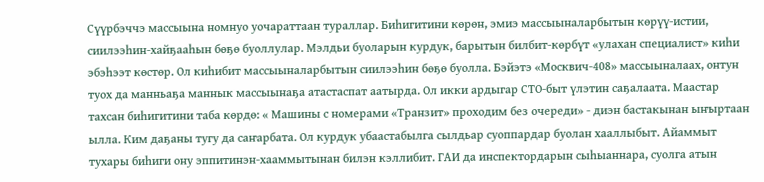Сүүрбэччэ массыына номнуо уочараттаан тураллар. Биһигитини көрөн, эмиэ массыыналарбытын көрүү-истии, сиилээһин-хайҕааһын бөҕө буоллулар. Мэлдьи буоларын курдук, барытын билбит-көрбүт «улахан специалист» киһи эбэһээт көстөр. Ол киһибит массыыналарбытын сиилээһин бөҕө буолла. Бэйэтэ «Москвич-408» массыыналаах, онтун туох да манньаҕа маннык массыынаҕа атастаспат аатырда. Ол икки ардыгар СТО-быт үлэтин саҕалаата. Маастар тахсан биһигитини таба көрдө: « Машины с номерами «Транзит» проходим без очереди» - диэн бастакынан ыҥыртаан ылла. Ким даҕаны тугу да саҥарбата. Ол курдук убаастабылга сылдьар суоппардар буолан хааллыбыт. Айаммыт тухары биһиги ону эппитинэн-хааммытынан билэн кэллибит. ГАИ да инспектордарын сыһыаннара, суолга атын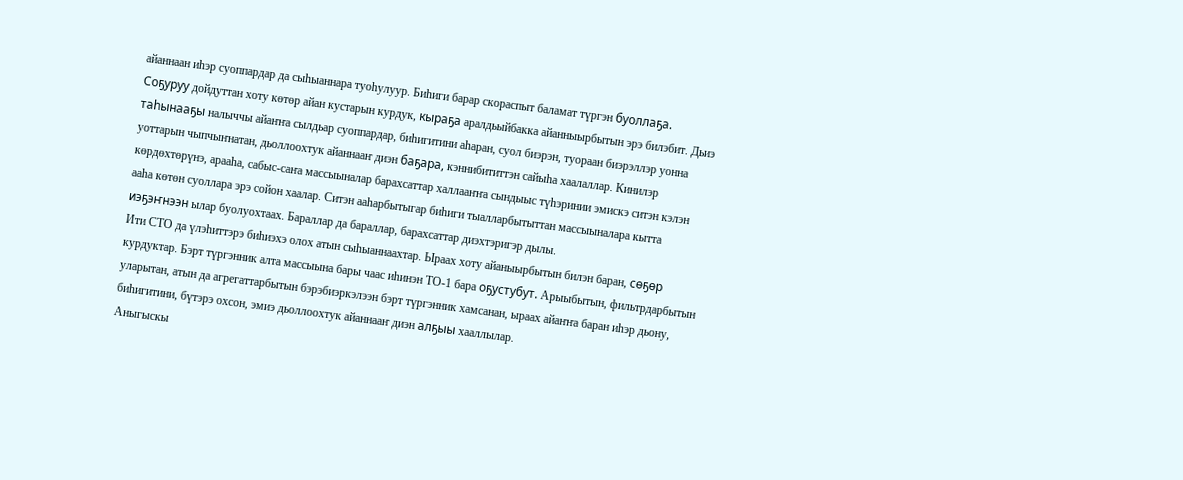айаннаан иһэр суоппардар да сыһыаннара туоһулуур. Биһиги барар скораспыт баламат түргэн буоллаҕа. Соҕуруу дойдуттан хоту көтөр айан кустарын курдук, кыраҕа аралдьыйбакка айанныырбытын эрэ билэбит. Дьиэ таһынааҕы налыччы айаҥҥа сылдьар суоппардар, биһигитини аһаран, суол биэрэн, туораан биэрэллэр уонна уоттарын чыпчыҥнатан, дьоллоохтук айаннааҥ диэн баҕара, кэннибититтэн сайыһа хаалаллар. Кинилэр көрдөхтөрүнэ, арааһа, сабыс-саҥа массыыналар барахсаттар халлааҥҥа сындыыс түһэринии эмискэ ситэн кэлэн ааһа көтөн суоллара эрэ сойон хаалар. Ситэн ааһарбытыгар биһиги тыалларбытыттан массыыналара кытта иэҕэҥнээн ылар буолуохтаах. Бараллар да бараллар, барахсаттар диэхтэригэр дылы.
Ити СТО да үлэһиттэрэ биһиэхэ олох атын сыһыаннаахтар. Ыраах хоту айаныырбытын билэн баран, сөҕөр курдуктар. Бэрт түргэнник алта массыына бары чаас иһинэн ТО-1 бара оҕустубут. Арыыбытын, фильтрдарбытын уларытан, атын да агрегаттарбытын бэрэбиэркэлээн бэрт түргэнник хамсанан, ыраах айаҥҥа баран иһэр дьону, биһигитини, бүтэрэ охсон, эмиэ дьоллоохтук айаннааҥ диэн алҕыы хааллылар.
Аныгыскы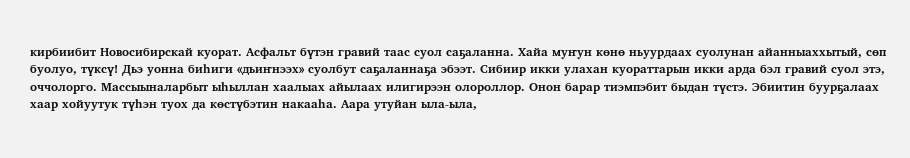кирбиибит Новосибирскай куорат. Асфальт бүтэн гравий таас суол саҕаланна. Хайа муҥун көнө ньуурдаах суолунан айанныаххытый, сөп буолуо, түксү! Дьэ уонна биһиги «дьиҥнээх» суолбут саҕаланнаҕа эбээт. Сибиир икки улахан куораттарын икки арда бэл гравий суол этэ, оччолорго. Массыыналарбыт ыһыллан хаалыах айылаах илигирээн олороллор. Онон барар тиэмпэбит быдан түстэ. Эбиитин буурҕалаах хаар хойуутук түһэн туох да көстүбэтин накааһа. Аара утуйан ыла-ыла,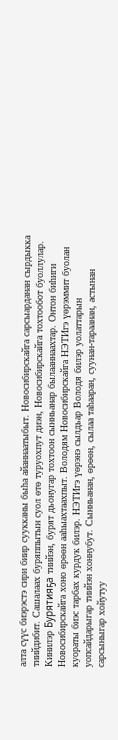алта сүүс биэрэстэ сири биир суукканы быһа айаннаатыбыт. Новосибирскайга сарсыарданан сырдыкка тиийдибит. Сашалаах буряппытын суол өтө туруохпут диэн, Новосибирскайга тохтообот буоллулар. Кинилэр Бурятияҕа тиийэн, бурят дьонугар тохтоон сынньанар былааннаахтар. Онтон биһиги Новосибирскайга хоно өрөөн ааһыахтаахпыт. Володям Новосибирскайга НЭТИгэ үөрэммит буолан куораты биэс тарбах курдук билэр. НЭТИгэ үөрэнэ сылдьар Володя билэр уолаттарын уопсайдарыгар тиийэн хоннубут. Сынньанан, өрөөн, сылаа таһааран, суунан-тараанан, астынан сарсыныгар хойутуу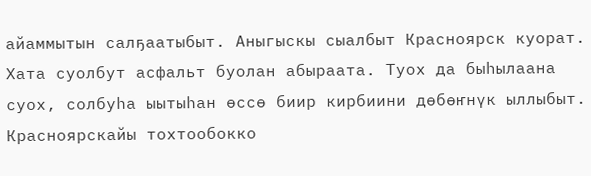айаммытын салҕаатыбыт. Аныгыскы сыалбыт Красноярск куорат. Хата суолбут асфальт буолан абыраата. Туох да быһылаана суох, солбуһа ыытыһан өссө биир кирбиини дөбөҥнүк ыллыбыт. Красноярскайы тохтообокко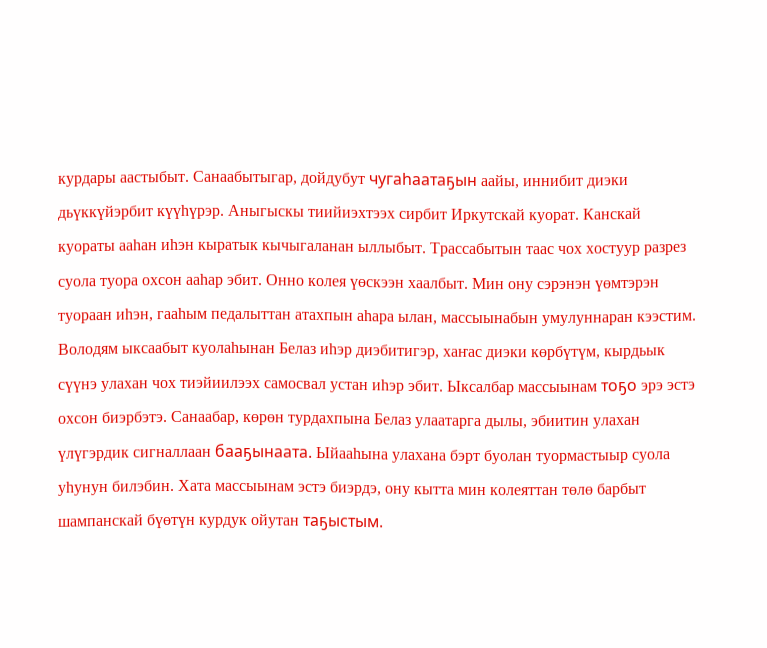курдары аастыбыт. Санаабытыгар, дойдубут чугаһаатаҕын аайы, иннибит диэки дьүккүйэрбит күүһүрэр. Аныгыскы тиийиэхтээх сирбит Иркутскай куорат. Канскай куораты ааһан иһэн кыратык кычыгаланан ыллыбыт. Трассабытын таас чох хостуур разрез суола туора охсон ааһар эбит. Онно колея үөскээн хаалбыт. Мин ону сэрэнэн үөмтэрэн туораан иһэн, гааһым педалыттан атахпын аһара ылан, массыынабын умулуннаран кээстим. Володям ыксаабыт куолаһынан Белаз иһэр диэбитигэр, хаҥас диэки көрбүтүм, кырдьык сүүнэ улахан чох тиэйиилээх самосвал устан иһэр эбит. Ыксалбар массыынам тоҕо эрэ эстэ охсон биэрбэтэ. Санаабар, көрөн турдахпына Белаз улаатарга дылы, эбиитин улахан үлүгэрдик сигналлаан бааҕынаата. Ыйааһына улахана бэрт буолан туормастыыр суола уһунун билэбин. Хата массыынам эстэ биэрдэ, ону кытта мин колеяттан төлө барбыт шампанскай бүөтүн курдук ойутан таҕыстым.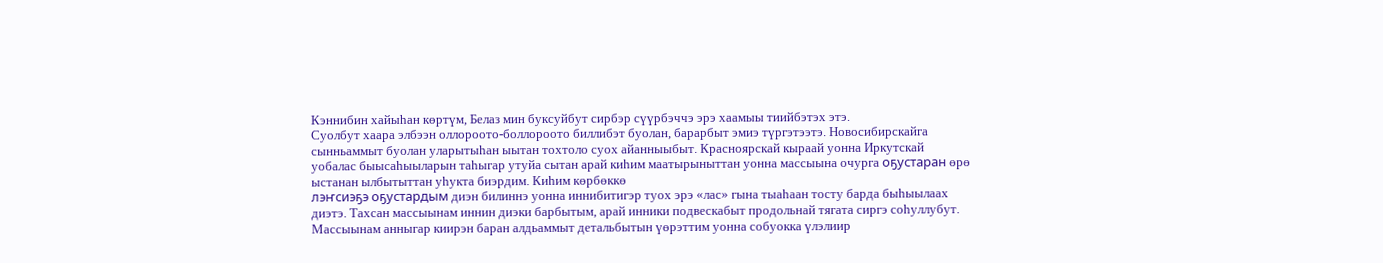Кэннибин хайыһан көртүм, Белаз мин буксуйбут сирбэр сүүрбэччэ эрэ хаамыы тиийбэтэх этэ.
Суолбут хаара элбээн оллороото-боллороото биллибэт буолан, барарбыт эмиэ түргэтээтэ. Новосибирскайга сынньаммыт буолан уларытыһан ыытан тохтоло суох айанныыбыт. Красноярскай кыраай уонна Иркутскай уобалас быысаһыыларын таһыгар утуйа сытан арай киһим маатырыныттан уонна массыына очурга оҕустаран өрө ыстанан ылбытыттан уһукта биэрдим. Киһим көрбөккө
лэҥсиэҕэ оҕустардым диэн билиннэ уонна иннибитигэр туох эрэ «лас» гына тыаһаан тосту барда быһыылаах диэтэ. Тахсан массыынам иннин диэки барбытым, арай инники подвескабыт продольнай тягата сиргэ соһуллубут. Массыынам анныгар киирэн баран алдьаммыт детальбытын үөрэттим уонна собуокка үлэлиир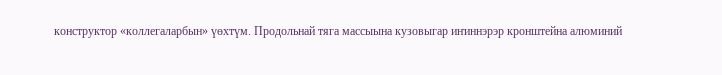конструктор «коллегаларбын» үөхтүм. Продольнай тяга массыына кузовыгар иҥиннэрэр кронштейна алюминий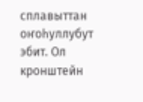сплавыттан оҥоһуллубут эбит. Ол кронштейн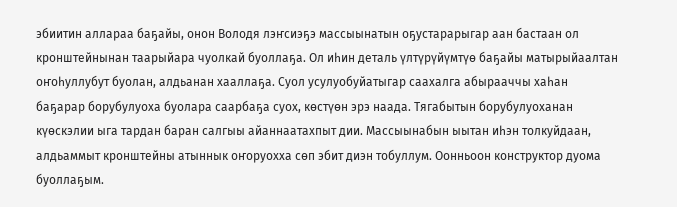эбиитин аллараа баҕайы, онон Володя лэҥсиэҕэ массыынатын оҕустарарыгар аан бастаан ол кронштейнынан таарыйара чуолкай буоллаҕа. Ол иһин деталь үлтүрүйүмтүө баҕайы матырыйаалтан оҥоһуллубут буолан, алдьанан хааллаҕа. Суол усулуобуйатыгар саахалга абырааччы хаһан баҕарар борубулуоха буолара саарбаҕа суох, көстүөн эрэ наада. Тягабытын борубулуоханан күөскэлии ыга тардан баран салгыы айаннаатахпыт дии. Массыынабын ыытан иһэн толкуйдаан, алдьаммыт кронштейны атыннык оҥоруохха сөп эбит диэн тобуллум. Оонньоон конструктор дуома буоллаҕым.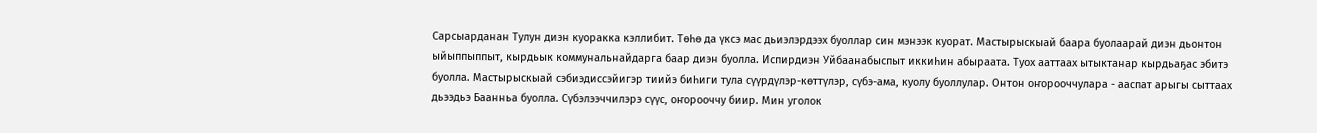Сарсыарданан Тулун диэн куоракка кэллибит. Төһө да үксэ мас дьиэлэрдээх буоллар син мэнээк куорат. Мастырыскыай баара буолаарай диэн дьонтон ыйыппыппыт, кырдьык коммунальнайдарга баар диэн буолла. Испирдиэн Уйбаанабыспыт иккиһин абыраата. Туох ааттаах ытыктанар кырдьаҕас эбитэ буолла. Мастырыскыай сэбиэдиссэйигэр тиийэ биһиги тула сүүрдүлэр-көттүлэр, сүбэ-ама, куолу буоллулар. Онтон оҥорооччулара - ааспат арыгы сыттаах дьээдьэ Баанньа буолла. Сүбэлээччилэрэ сүүс, оҥорооччу биир. Мин уголок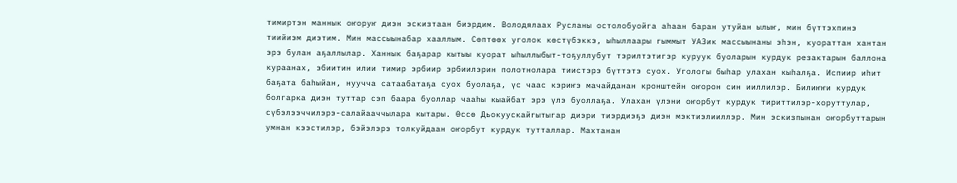тимиртэн маннык оҥоруҥ диэн эскизтаан биэрдим. Володялаах Русланы остолобуойга аһаан баран утуйан ылыҥ, мин бүттэхпинэ тиийиэм диэтим. Мин массыынабар хааллым. Сөптөөх уголок көстүбэккэ, ыһыллаары гыммыт УАЗик массыынаны эһэн, куораттан хантан эрэ булан аҕаллылар. Ханнык баҕарар кытыы куорат ыһыллыбыт-тоҕуллубут тэрилтэтигэр куруук буоларын курдук резактарын баллона кураанах, эбиитин илии тимир эрбиир эрбиилэрин полотнолара тиистэрэ бүттэтэ суох. Угологы быһар улахан кыһалҕа. Испиир иһит баҕата баһыйан, нуучча сатаабатаҕа суох буолаҕа, үс чаас кэриҥэ мачайданан кронштейн оҥорон син ииллилэр. Билиҥҥи курдук болгарка диэн туттар сэп баара буоллар чааһы кыайбат эрэ үлэ буоллаҕа. Улахан үлэни оҥорбут курдук тириттилэр-хоруттулар, сүбэлээччилэрэ-салайааччылара кытары. Өссө Дьокуускайгытыгар диэри тиэрдиэҕэ диэн мэктиэлииллэр. Мин эскизпынан оҥорбуттарын умнан кээстилэр, бэйэлэрэ толкуйдаан оҥорбут курдук тутталлар. Махтанан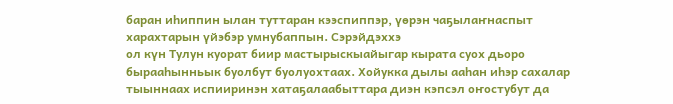баран иһиппин ылан туттаран кээспиппэр, үөрэн чаҕылаҥнаспыт харахтарын үйэбэр умнубаппын. Сэрэйдэххэ
ол күн Тулун куорат биир мастырыскыайыгар кырата суох дьоро бырааһынньык буолбут буолуохтаах. Хойукка дылы ааһан иһэр сахалар тыыннаах испииринэн хатаҕалаабыттара диэн кэпсэл оҥостубут да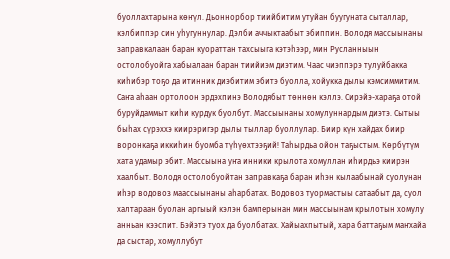буоллахтарына көҥүл. Дьоннорбор тиийбитим утуйан буугуната сыталлар, кэлбиппэр син уһугуннулар. Дэлби аччыктаабыт эбиппин. Володя массыынаны заправкалаан баран куораттан тахсыыга кэтэһээр, мин Русланныын остолобуойга хабыалаан баран тиийиэм диэтим. Чаас чиэппэрэ тулуйбакка киһибэр тоҕо да итинник диэбитим эбитэ буолла, хойукка дылы кэмсиммитим. Саҥа аһаан ортолоон эрдэхпинэ Володябыт төннөн кэллэ. Сирэйэ-хараҕа отой буруйдаммыт киһи курдук буолбут. Массыынаны хомулуннардым диэтэ. Сытыы быһах сүрэххэ киирэригэр дылы тыллар буоллулар. Биир күн хайдах биир воронкаҕа иккиһин буомба түһүөхтээҕий! Таһырдьа ойон таҕыстым. Көрбүтүм хата удамыр эбит. Массыына уҥа инники крылота хомуллан иһирдьэ киирэн хаалбыт. Володя остолобуойтан заправкаҕа баран иһэн кылаабынай суолунан иһэр водовоз маассыынаны аһарбатах. Водовоз туормастыы сатаабыт да, суол халтараан буолан аргыый кэлэн бамперынан мин массыынам крылотын хомулу анньан кээспит. Бэйэтэ туох да буолбатах. Хайыахпытый, хара баттаҕым маҥхайа да сыстар, хомуллубут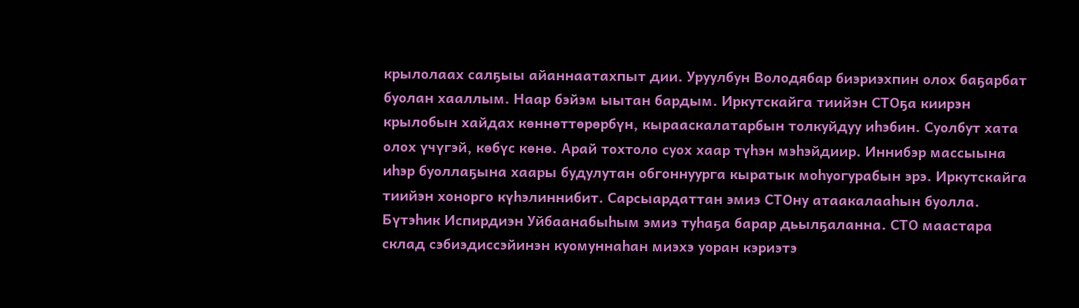крылолаах салҕыы айаннаатахпыт дии. Уруулбун Володябар биэриэхпин олох баҕарбат буолан хааллым. Наар бэйэм ыытан бардым. Иркутскайга тиийэн СТОҕа киирэн крылобын хайдах көннөттөрөрбүн, кырааскалатарбын толкуйдуу иһэбин. Суолбут хата олох үчүгэй, көбүс көнө. Арай тохтоло суох хаар түһэн мэһэйдиир. Иннибэр массыына иһэр буоллаҕына хаары будулутан обгоннуурга кыратык моһуогурабын эрэ. Иркутскайга тиийэн хонорго күһэлиннибит. Сарсыардаттан эмиэ СТОну атаакалааһын буолла. Бүтэһик Испирдиэн Уйбаанабыһым эмиэ туһаҕа барар дьылҕаланна. СТО маастара склад сэбиэдиссэйинэн куомуннаһан миэхэ уоран кэриэтэ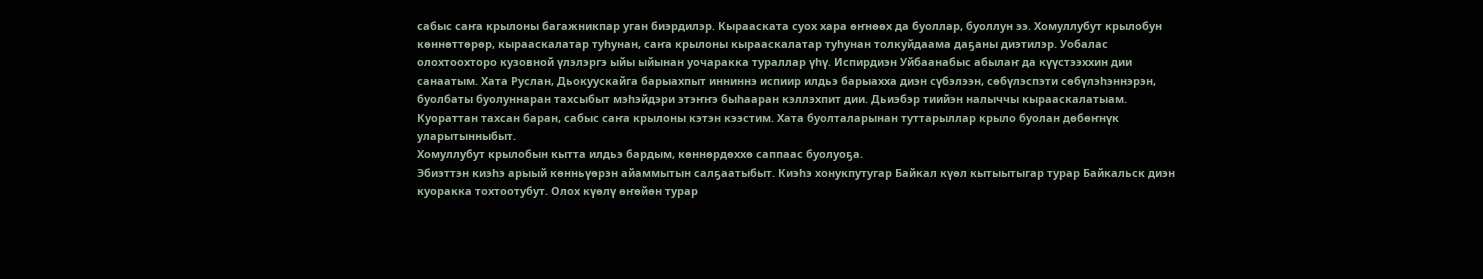сабыс саҥа крылоны багажникпар уган биэрдилэр. Кырааската суох хара өҥнөөх да буоллар, буоллун ээ. Хомуллубут крылобун көннөттөрөр, кырааскалатар туһунан, саҥа крылоны кырааскалатар туһунан толкуйдаама даҕаны диэтилэр. Уобалас олохтоохторо кузовной үлэлэргэ ыйы ыйынан уочаракка тураллар үһү. Испирдиэн Уйбаанабыс абылаҥ да күүстээххин дии санаатым. Хата Руслан, Дьокуускайга барыахпыт инниннэ испиир илдьэ барыахха диэн сүбэлээн, сөбүлэспэти сөбүлэһэннэрэн, буолбаты буолуннаран тахсыбыт мэһэйдэри этэҥҥэ быһааран кэллэхпит дии. Дьиэбэр тиийэн налыччы кырааскалатыам. Куораттан тахсан баран, сабыс саҥа крылоны кэтэн кээстим. Хата буолталарынан туттарыллар крыло буолан дөбөҥнүк уларытынныбыт.
Хомуллубут крылобын кытта илдьэ бардым, көннөрдөххө саппаас буолуоҕа.
Эбиэттэн киэһэ арыый көнньүөрэн айаммытын салҕаатыбыт. Киэһэ хонукпутугар Байкал күөл кытыытыгар турар Байкальск диэн куоракка тохтоотубут. Олох күөлү өҥөйөн турар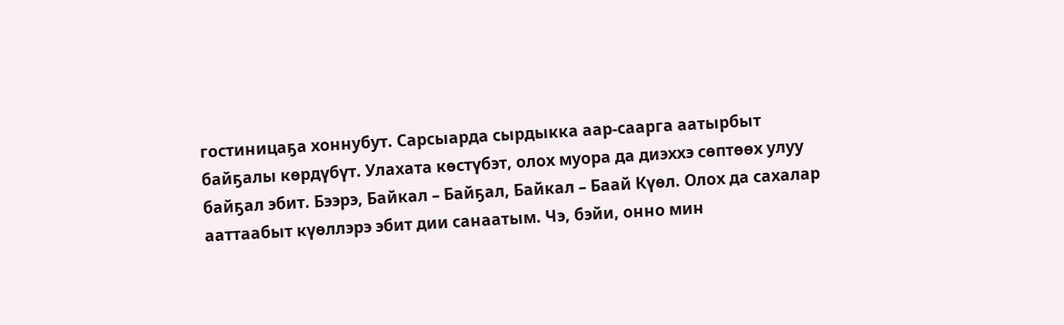гостиницаҕа хоннубут. Сарсыарда сырдыкка аар-саарга аатырбыт байҕалы көрдүбүт. Улахата көстүбэт, олох муора да диэххэ сөптөөх улуу байҕал эбит. Бээрэ, Байкал – Байҕал, Байкал – Баай Күөл. Олох да сахалар ааттаабыт күөллэрэ эбит дии санаатым. Чэ, бэйи, онно мин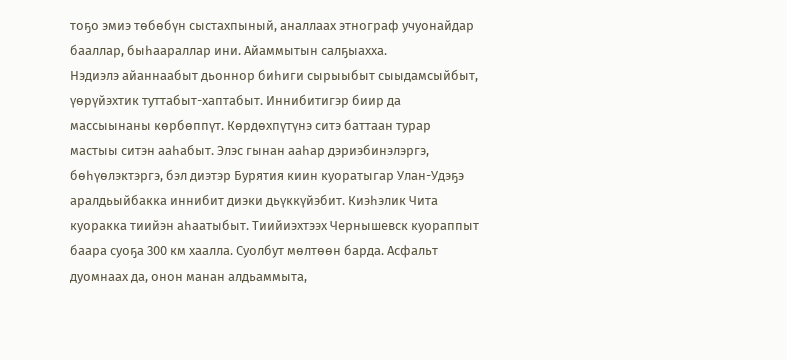тоҕо эмиэ төбөбүн сыстахпыный, аналлаах этнограф учуонайдар бааллар, быһаараллар ини. Айаммытын салҕыахха.
Нэдиэлэ айаннаабыт дьоннор биһиги сырыыбыт сыыдамсыйбыт, үөрүйэхтик туттабыт-хаптабыт. Иннибитигэр биир да массыынаны көрбөппүт. Көрдөхпүтүнэ ситэ баттаан турар мастыы ситэн ааһабыт. Элэс гынан ааһар дэриэбинэлэргэ, бөһүөлэктэргэ, бэл диэтэр Бурятия киин куоратыгар Улан-Удэҕэ аралдьыйбакка иннибит диэки дьүккүйэбит. Киэһэлик Чита куоракка тиийэн аһаатыбыт. Тиийиэхтээх Чернышевск куораппыт баара суоҕа 300 км хаалла. Суолбут мөлтөөн барда. Асфальт дуомнаах да, онон манан алдьаммыта,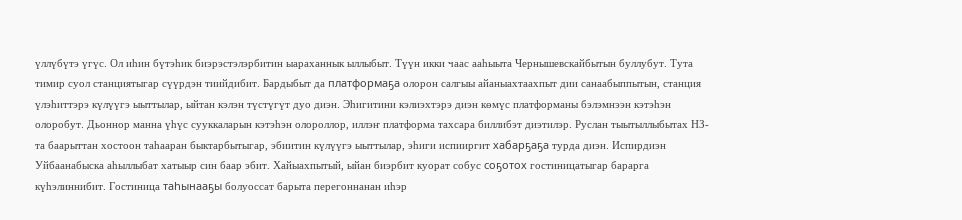үллүбүтэ үгүс. Ол иһин бүтэһик биэрэстэлэрбитин ыараханнык ыллыбыт. Түүн икки чаас ааһыыта Чернышевскайбытын буллубут. Тута тимир суол станциятыгар сүүрдэн тиийдибит. Бардыбыт да платформаҕа олорон салгыы айаныахтаахпыт дии санаабыппытын, станция үлэһиттэрэ күлүүгэ ыыттылар, ыйтан кэлэн түстүгүт дуо диэн. Эһигитини кэлиэхтэрэ диэн көмүс платформаны бэлэмнээн кэтэһэн олоробут. Дьоннор манна үһүс сууккаларын кэтэһэн олороллор, иллэҥ платформа тахсара биллибэт диэтилэр. Руслан тыытыллыбытах НЗ-та баарыттан хостоон таһааран быктарбытыгар, эбиитин күлүүгэ ыыттылар, эһиги испииргит хабарҕаҕа турда диэн. Испирдиэн Уйбаанабыска аһыллыбат хатыыр син баар эбит. Хайыахпытый, ыйан биэрбит куорат собус соҕотох гостиницатыгар барарга күһэлиннибит. Гостиница таһынааҕы болуоссат барыта перегоннанан иһэр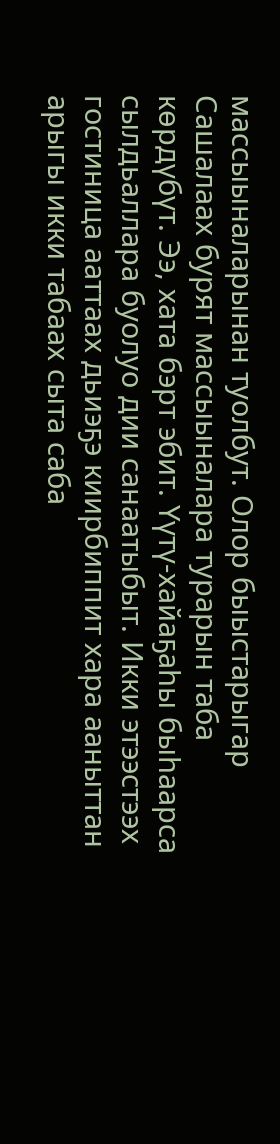массыыналарынан туолбут. Олор быыстарыгар Сашалаах бурят массыыналара турарын таба көрдүбүт. Ээ, хата бэрт эбит. Үүтү-хайаҕаһы быһаарса сылдьаллара буолуо дии санаатыбыт. Икки этээстээх гостиница ааттаах дьиэҕэ киирбиппит хара ааныттан арыгы икки табаах сыта саба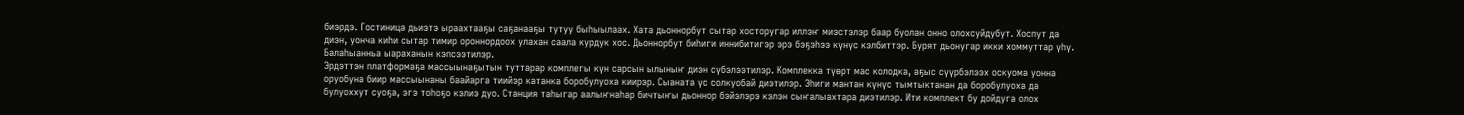биэрдэ. Гостиница дьиэтэ ыраахтааҕы саҕанааҕы тутуу быһыылаах. Хата дьоннорбут сытар хосторугар иллэҥ миэстэлэр баар буолан онно олохсуйдубут. Хоспут да диэн, уонча киһи сытар тимир ороннордоох улахан саала курдук хос. Дьоннорбут биһиги иннибитигэр эрэ бэҕэһээ күнүс кэлбиттэр. Бурят дьонугар икки хоммуттар үһү. Балаһыанньа ыараханын кэпсээтилэр.
Эрдэттэн платформаҕа массыынаҕытын туттарар комплегы күн сарсын ылыныҥ диэн сүбэлээтилэр. Комплекка түөрт мас колодка, аҕыс сүүрбэлээх оскуома уонна оруобуна биир массыынаны баайарга тиийэр катанка боробулуоха киирэр. Сыаната үс солкуобай диэтилэр. Эһиги мантан күнүс тымтыктанан да боробулуоха да булуоххут суоҕа, эгэ тоһоҕо кэлиэ дуо. Станция таһыгар аалыҥнаһар бичтыҥы дьоннор бэйэлэрэ кэлэн сыҥалыахтара диэтилэр. Ити комплект бу дойдуга олох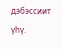дэбэссиит үһү.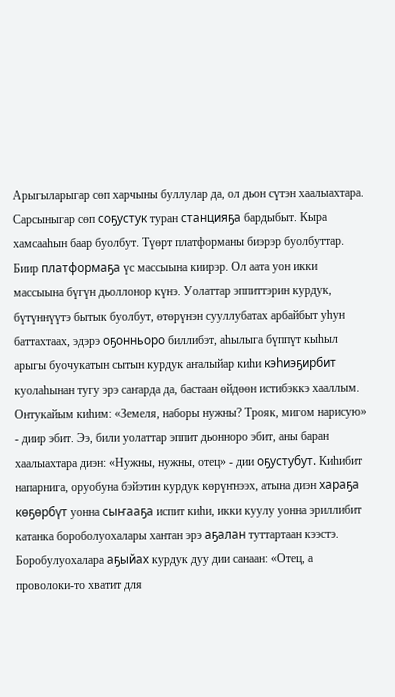Арыгыларыгар сөп харчыны буллулар да, ол дьон сүтэн хаалыахтара. Сарсыныгар сөп соҕустук туран станцияҕа бардыбыт. Кыра хамсааһын баар буолбут. Түөрт платформаны биэрэр буолбуттар. Биир платформаҕа үс массыына киирэр. Ол аата уон икки массыына бүгүн дьоллонор күнэ. Уолаттар эппиттэрин курдук, бүтүннүүтэ бытык буолбут, өтөрүнэн сууллубатах арбайбыт уһун баттахтаах, эдэрэ оҕонньоро биллибэт, аһылыга бүппүт кыһыл арыгы буочукатын сытын курдук аҥалыйар киһи кэһиэҕирбит куолаһынан тугу эрэ саҥарда да, бастаан өйдөөн истибэккэ хааллым. Онтукайым киһим: «Земеля, наборы нужны? Трояк, мигом нарисую» - диир эбит. Ээ, били уолаттар эппит дьонноро эбит, аны баран хаалыахтара диэн: «Нужны, нужны, отец» - дии оҕустубут. Киһибит напарнига, оруобуна бэйэтин курдук көрүҥнээх, атына диэн хараҕа көҕөрбүт уонна сыҥааҕа испит киһи, икки куулу уонна эриллибит катанка бороболуохалары хантан эрэ аҕалан туттартаан кээстэ. Боробулуохалара аҕыйах курдук дуу дии санаан: «Отец, а проволоки-то хватит для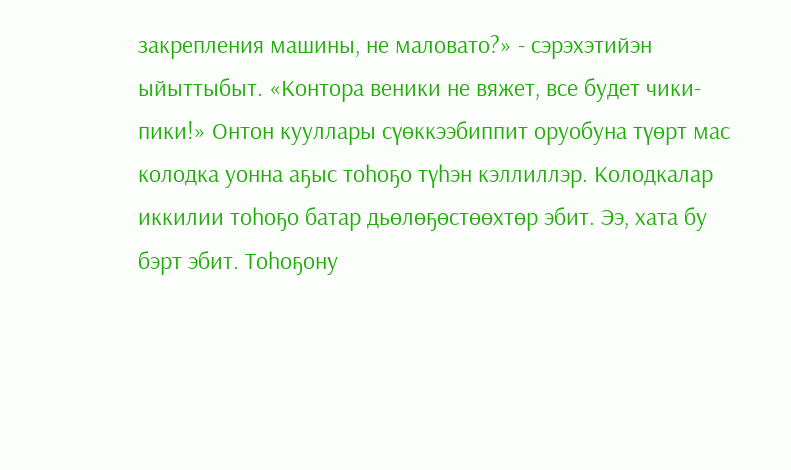закрепления машины, не маловато?» - сэрэхэтийэн ыйыттыбыт. «Контора веники не вяжет, все будет чики-пики!» Онтон кууллары сүөккээбиппит оруобуна түөрт мас колодка уонна аҕыс тоһоҕо түһэн кэллиллэр. Колодкалар иккилии тоһоҕо батар дьөлөҕөстөөхтөр эбит. Ээ, хата бу бэрт эбит. Тоһоҕону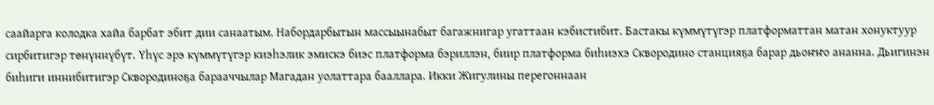саайарга колодка хайа барбат эбит дии санаатым. Набордарбытын массыынабыт багажнигар угаттаан кэбистибит. Бастакы күммүтүгэр платформаттан матан хонуктуур сирбитигэр төнүннүбүт. Үһүс эрэ күммүтүгэр киэһэлик эмискэ биэс платформа бэриллэн, биир платформа биһиэхэ Сквородино станцияҕа барар дьоҥҥо ананна. Дьигинэн биһиги иннибитигэр Сквородиноҕа барааччылар Магадан уолаттара бааллара. Икки Жигулины перегоннаан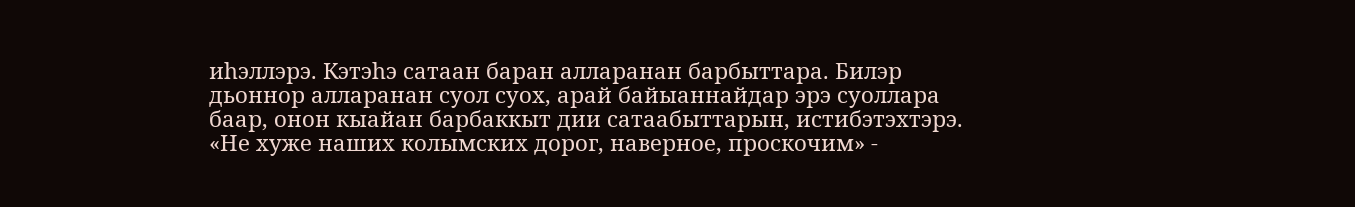иһэллэрэ. Кэтэһэ сатаан баран алларанан барбыттара. Билэр дьоннор алларанан суол суох, арай байыаннайдар эрэ суоллара баар, онон кыайан барбаккыт дии сатаабыттарын, истибэтэхтэрэ. «Не хуже наших колымских дорог, наверное, проскочим» -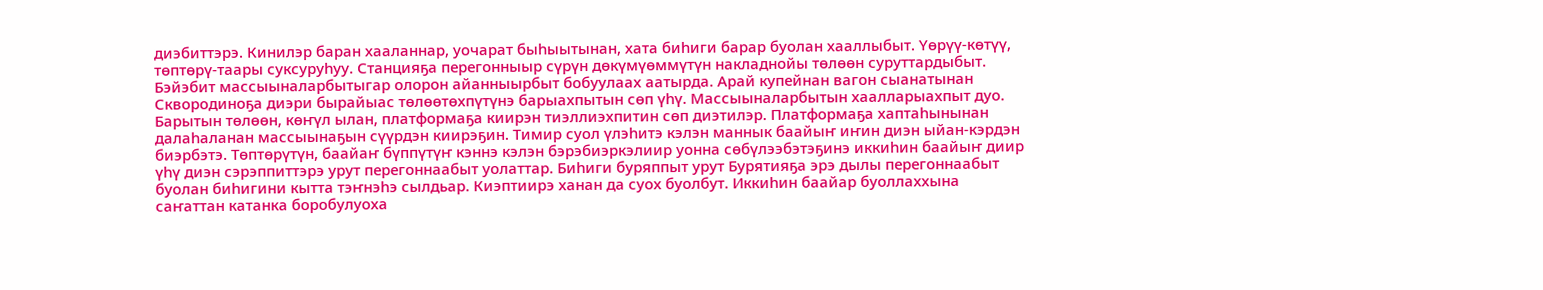диэбиттэрэ. Кинилэр баран хааланнар, уочарат быһыытынан, хата биһиги барар буолан хааллыбыт. Үөрүү-көтүү,
төптөрү-таары суксуруһуу. Станцияҕа перегонныыр сүрүн дөкүмүөммүтүн накладнойы төлөөн суруттардыбыт. Бэйэбит массыыналарбытыгар олорон айанныырбыт бобуулаах аатырда. Арай купейнан вагон сыанатынан Сквородиноҕа диэри бырайыас төлөөтөхпүтүнэ барыахпытын сөп үһү. Массыыналарбытын хаалларыахпыт дуо. Барытын төлөөн, көҥүл ылан, платформаҕа киирэн тиэллиэхпитин сөп диэтилэр. Платформаҕа хаптаһынынан далаһаланан массыынаҕын сүүрдэн киирэҕин. Тимир суол үлэһитэ кэлэн маннык баайыҥ иҥин диэн ыйан-кэрдэн биэрбэтэ. Төптөрүтүн, баайаҥ бүппүтүҥ кэннэ кэлэн бэрэбиэркэлиир уонна сөбүлээбэтэҕинэ иккиһин баайыҥ диир үһү диэн сэрэппиттэрэ урут перегоннаабыт уолаттар. Биһиги буряппыт урут Бурятияҕа эрэ дылы перегоннаабыт буолан биһигини кытта тэҥнэһэ сылдьар. Киэптиирэ ханан да суох буолбут. Иккиһин баайар буоллаххына саҥаттан катанка боробулуоха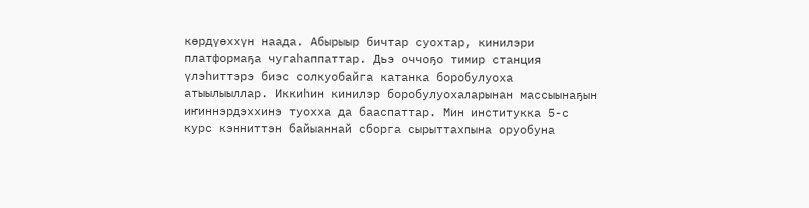көрдүөххүн наада. Абырыыр бичтар суохтар, кинилэри платформаҕа чугаһаппаттар. Дьэ оччоҕо тимир станция үлэһиттэрэ биэс солкуобайга катанка боробулуоха атыылыыллар. Иккиһин кинилэр боробулуохаларынан массыынаҕын иҥиннэрдэххинэ туохха да бааспаттар. Мин институкка 5-с курс кэнниттэн байыаннай сборга сырыттахпына оруобуна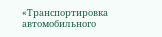«Транспортировка автомобильного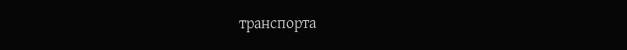транспорта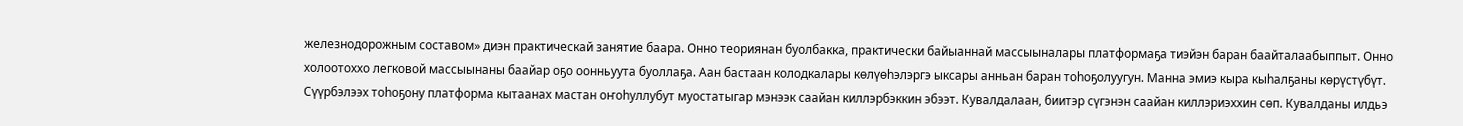железнодорожным составом» диэн практическай занятие баара. Онно теориянан буолбакка, практически байыаннай массыыналары платформаҕа тиэйэн баран баайталаабыппыт. Онно холоотоххо легковой массыынаны баайар оҕо оонньуута буоллаҕа. Аан бастаан колодкалары көлүөһэлэргэ ыксары анньан баран тоһоҕолуугун. Манна эмиэ кыра кыһалҕаны көрүстүбүт. Сүүрбэлээх тоһоҕону платформа кытаанах мастан оҥоһуллубут муостатыгар мэнээк саайан киллэрбэккин эбээт. Кувалдалаан, биитэр сүгэнэн саайан киллэриэххин сөп. Кувалданы илдьэ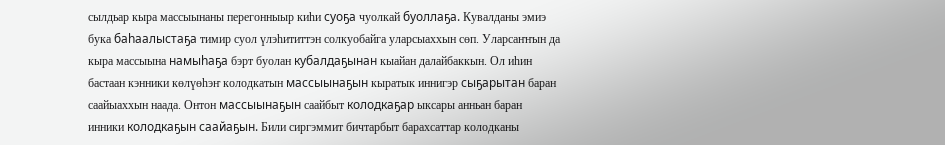сылдьар кыра массыынаны перегонныыр киһи суоҕа чуолкай буоллаҕа. Кувалданы эмиэ бука баһаалыстаҕа тимир суол үлэһититтэн солкуобайга уларсыаххын сөп. Уларсаҥҥын да кыра массыына намыһаҕа бэрт буолан кубалдаҕынан кыайан далайбаккын. Ол иһин бастаан кэнники көлүөһэҥ колодкатын массыынаҕын кыратык иннигэр сыҕарытан баран саайыаххын наада. Онтон массыынаҕын саайбыт колодкаҕар ыксары анньан баран инники колодкаҕын саайаҕын. Били сиргэммит бичтарбыт барахсаттар колодканы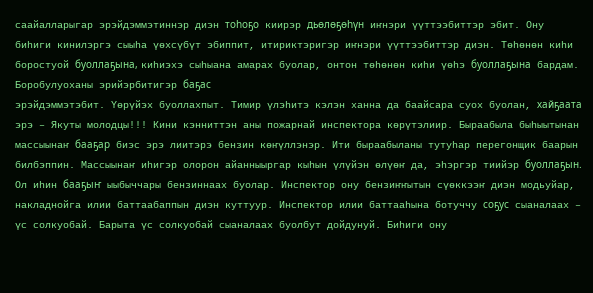саайалларыгар эрэйдэммэтиннэр диэн тоһоҕо киирэр дьөлөҕөһүн иҥнэри үүттээбиттэр эбит. Ону биһиги кинилэргэ сыыһа үөхсүбүт эбиппит, итириктэригэр иҥнэри үүттээбиттэр диэн. Төһөнөн киһи боростуой буоллаҕына, киһиэхэ сыһыана амарах буолар, онтон төһөнөн киһи үөһэ буоллаҕына бардам. Боробулуоханы эрийэрбитигэр баҕас
эрэйдэммэтэбит. Үөрүйэх буоллахпыт. Тимир үлэһитэ кэлэн ханна да баайсара суох буолан, хайҕаата эрэ – Якуты молодцы!!! Кини кэнниттэн аны пожарнай инспектора көрүтэлиир. Быраабыла быһыытынан массыынаҥ бааҕар биэс эрэ лиитэрэ бензин көҥүллэнэр. Ити быраабыланы тутуһар перегонщик баарын билбэппин. Массыынаҥ иһигэр олорон айанныыргар кыһын үлүйэн өлүөҥ да, эһэргэр тиийэр буоллаҕын. Ол иһин бааҕыҥ ыыбыччары бензиннаах буолар. Инспектор ону бензиҥҥытын сүөккээҥ диэн модьуйар, накладнойга илии баттаабаппын диэн куттуур. Инспектор илии баттааһына ботуччу соҕус сыаналаах – үс солкуобай. Барыта үс солкуобай сыаналаах буолбут дойдунуй. Биһиги ону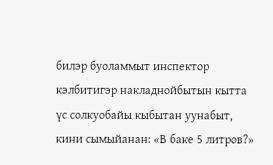билэр буоламмыт инспектор кэлбитигэр накладнойбытын кытта үс солкуобайы кыбытан уунабыт, кини сымыйанан: «В баке 5 литров?»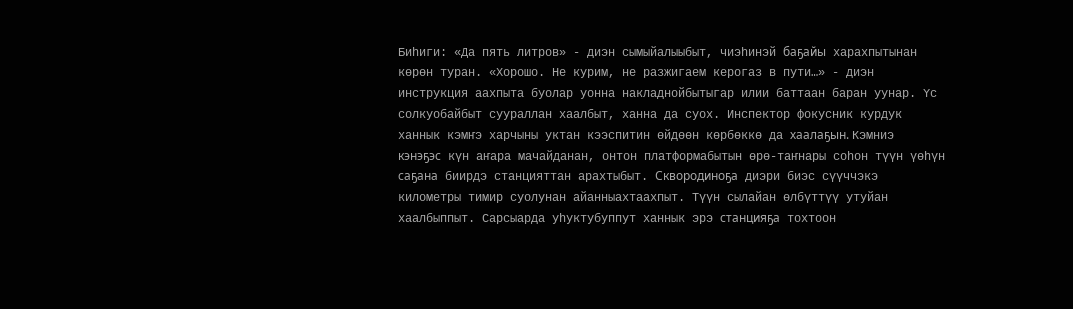Биһиги: «Да пять литров» - диэн сымыйалыыбыт, чиэһинэй баҕайы харахпытынан көрөн туран. «Хорошо. Не курим, не разжигаем керогаз в пути…» - диэн инструкция аахпыта буолар уонна накладнойбытыгар илии баттаан баран уунар. Үс солкуобайбыт суураллан хаалбыт, ханна да суох. Инспектор фокусник курдук ханнык кэмҥэ харчыны уктан кээспитин өйдөөн көрбөккө да хаалаҕын. Кэмниэ кэнэҕэс күн аҥара мачайданан, онтон платформабытын өрө-таҥнары соһон түүн үөһүн саҕана биирдэ станцияттан арахтыбыт. Сквородиноҕа диэри биэс сүүччэкэ километры тимир суолунан айанныахтаахпыт. Түүн сылайан өлбүттүү утуйан хаалбыппыт. Сарсыарда уһуктубуппут ханнык эрэ станцияҕа тохтоон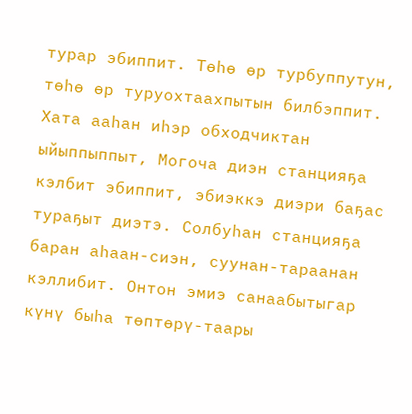турар эбиппит. Төһө өр турбуппутун, төһө өр туруохтаахпытын билбэппит. Хата ааһан иһэр обходчиктан ыйыппыппыт, Могоча диэн станцияҕа кэлбит эбиппит, эбиэккэ диэри баҕас тураҕыт диэтэ. Солбуһан станцияҕа баран аһаан-сиэн, суунан-тараанан кэллибит. Онтон эмиэ санаабытыгар күнү быһа төптөрү-таары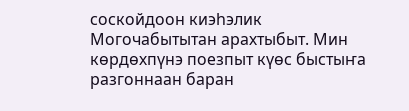соскойдоон киэһэлик Могочабытытан арахтыбыт. Мин көрдөхпүнэ поезпыт күөс быстыҥа разгоннаан баран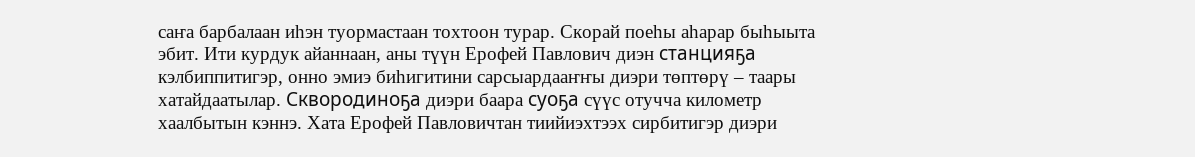саҥа барбалаан иһэн туормастаан тохтоон турар. Скорай поеһы аһарар быһыыта эбит. Ити курдук айаннаан, аны түүн Ерофей Павлович диэн станцияҕа кэлбиппитигэр, онно эмиэ биһигитини сарсыардааҥҥы диэри төптөрү – таары хатайдаатылар. Сквородиноҕа диэри баара суоҕа сүүс отучча километр хаалбытын кэннэ. Хата Ерофей Павловичтан тиийиэхтээх сирбитигэр диэри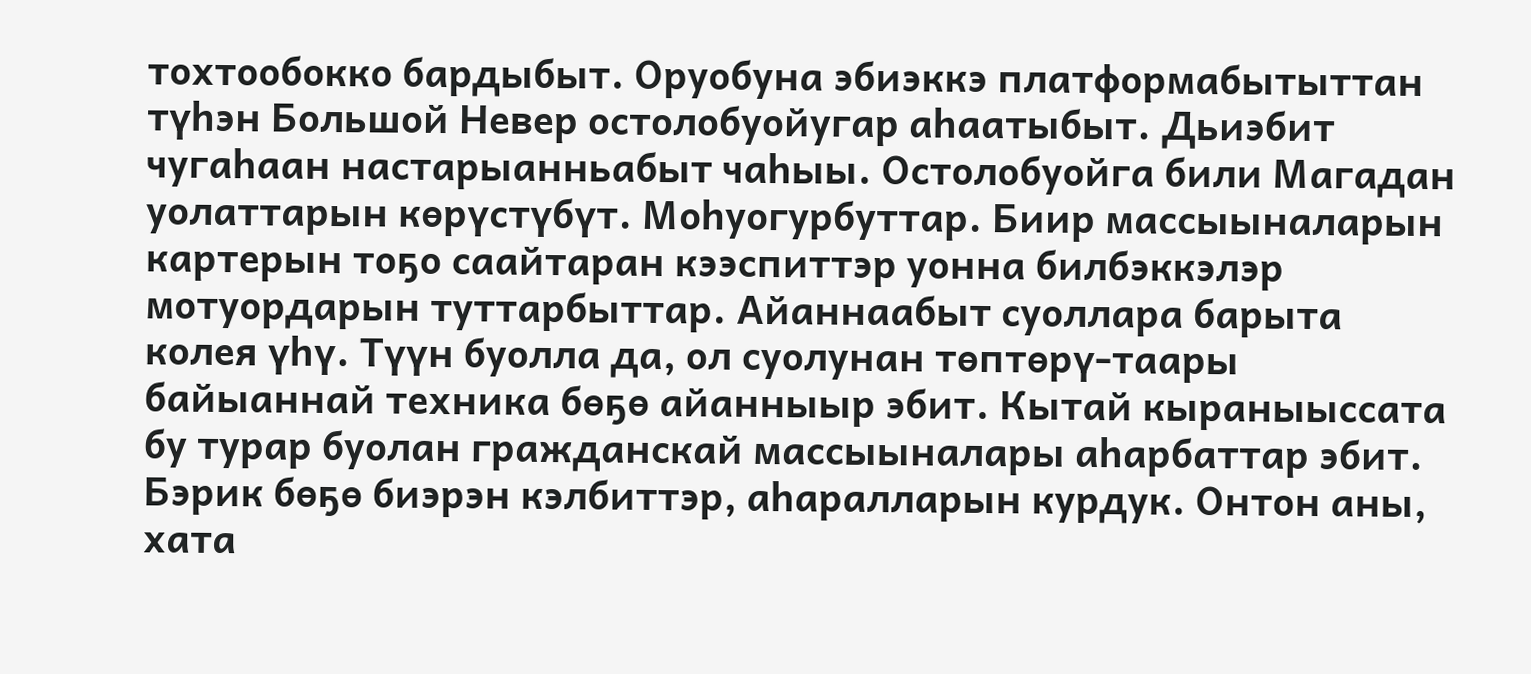тохтообокко бардыбыт. Оруобуна эбиэккэ платформабытыттан түһэн Большой Невер остолобуойугар аһаатыбыт. Дьиэбит чугаһаан настарыанньабыт чаһыы. Остолобуойга били Магадан уолаттарын көрүстүбүт. Моһуогурбуттар. Биир массыыналарын картерын тоҕо саайтаран кээспиттэр уонна билбэккэлэр мотуордарын туттарбыттар. Айаннаабыт суоллара барыта
колея үһү. Түүн буолла да, ол суолунан төптөрү-таары байыаннай техника бөҕө айанныыр эбит. Кытай кыраныыссата бу турар буолан гражданскай массыыналары аһарбаттар эбит. Бэрик бөҕө биэрэн кэлбиттэр, аһаралларын курдук. Онтон аны, хата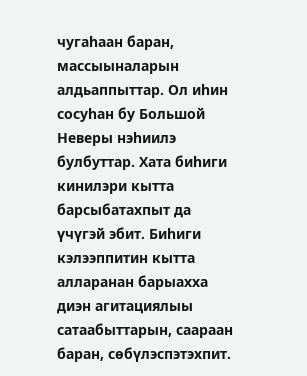чугаһаан баран, массыыналарын алдьаппыттар. Ол иһин сосуһан бу Большой Неверы нэһиилэ булбуттар. Хата биһиги кинилэри кытта барсыбатахпыт да үчүгэй эбит. Биһиги кэлээппитин кытта алларанан барыахха диэн агитациялыы сатаабыттарын, саараан баран, сөбүлэспэтэхпит.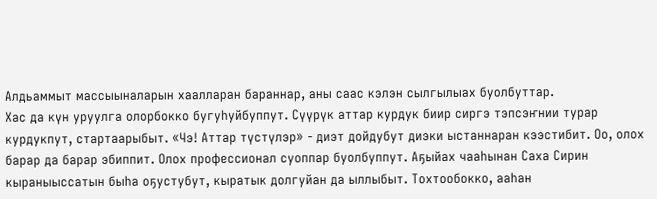Алдьаммыт массыыналарын хаалларан бараннар, аны саас кэлэн сылгылыах буолбуттар.
Хас да күн уруулга олорбокко бугуһуйбуппут. Сүүрүк аттар курдук биир сиргэ тэпсэҥнии турар курдукпут, стартаарыбыт. «Чэ! Аттар түстүлэр» - диэт дойдубут диэки ыстаннаран кээстибит. Оо, олох барар да барар эбиппит. Олох профессионал суоппар буолбуппут. Аҕыйах чааһынан Саха Сирин кыраныыссатын быһа оҕустубут, кыратык долгуйан да ыллыбыт. Тохтообокко, ааһан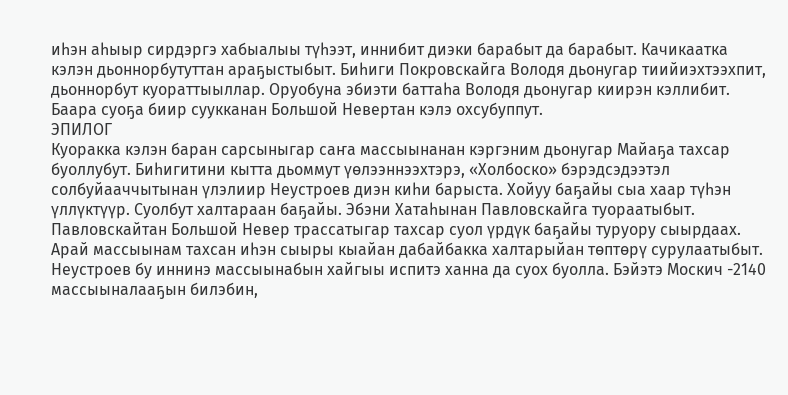иһэн аһыыр сирдэргэ хабыалыы түһээт, иннибит диэки барабыт да барабыт. Качикаатка кэлэн дьоннорбутуттан араҕыстыбыт. Биһиги Покровскайга Володя дьонугар тиийиэхтээхпит, дьоннорбут куораттыыллар. Оруобуна эбиэти баттаһа Володя дьонугар киирэн кэллибит. Баара суоҕа биир суукканан Большой Невертан кэлэ охсубуппут.
ЭПИЛОГ
Куоракка кэлэн баран сарсыныгар саҥа массыынанан кэргэним дьонугар Майаҕа тахсар буоллубут. Биһигитини кытта дьоммут үөлээннээхтэрэ, «Холбоско» бэрэдсэдээтэл солбуйааччытынан үлэлиир Неустроев диэн киһи барыста. Хойуу баҕайы сыа хаар түһэн үллүктүүр. Суолбут халтараан баҕайы. Эбэни Хатаһынан Павловскайга туораатыбыт. Павловскайтан Большой Невер трассатыгар тахсар суол үрдүк баҕайы туруору сыырдаах. Арай массыынам тахсан иһэн сыыры кыайан дабайбакка халтарыйан төптөрү сурулаатыбыт. Неустроев бу иннинэ массыынабын хайгыы испитэ ханна да суох буолла. Бэйэтэ Москич -2140 массыыналааҕын билэбин,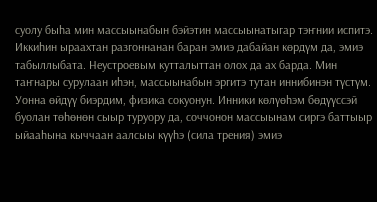суолу быһа мин массыынабын бэйэтин массыынатыгар тэҥнии испитэ. Иккиһин ыраахтан разгоннанан баран эмиэ дабайан көрдүм да, эмиэ табыллыбата. Неустроевым кутталыттан олох да ах барда. Мин таҥнары сурулаан иһэн, массыынабын эргитэ тутан иннибинэн түстүм. Уонна өйдүү биэрдим, физика сокуонун. Инники көлүөһэм бөдүүссэй буолан төһөнөн сыыр туруору да, соччонон массыынам сиргэ баттыыр ыйааһына кыччаан аалсыы күүһэ (сила трения) эмиэ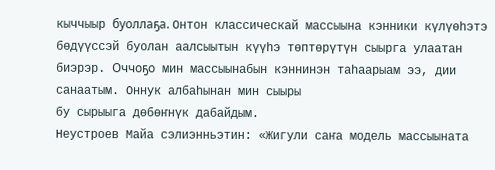кыччыыр буоллаҕа. Онтон классическай массыына кэнники күлүөһэтэ бөдүүссэй буолан аалсыытын күүһэ төптөрүтүн сыырга улаатан биэрэр. Оччоҕо мин массыынабын кэннинэн таһаарыам ээ, дии санаатым. Оннук албаһынан мин сыыры
бу сырыыга дөбөҥнүк дабайдым.
Неустроев Майа сэлиэнньэтин: «Жигули саҥа модель массыыната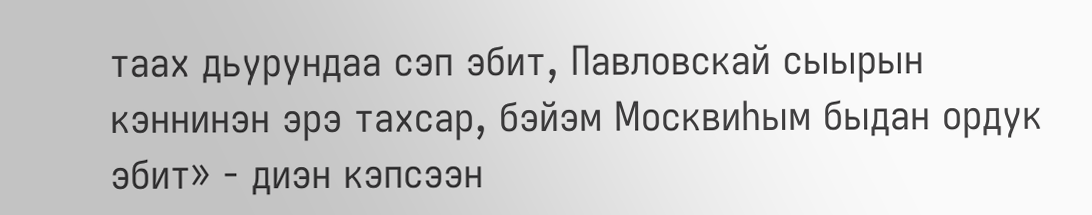таах дьурундаа сэп эбит, Павловскай сыырын кэннинэн эрэ тахсар, бэйэм Москвиһым быдан ордук эбит» - диэн кэпсээн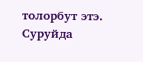толорбут этэ.
Суруйда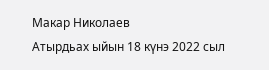Макар Николаев
Атырдьах ыйын 18 күнэ 2022 сыл